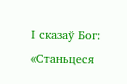І сказаў Бог: «Станьцеся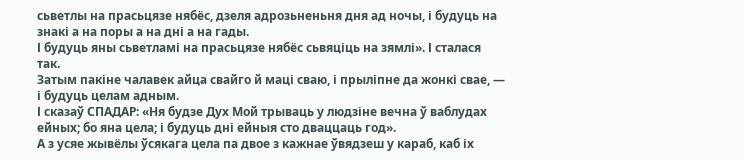сьветлы на прасьцязе нябёс, дзеля адрозьненьня дня ад ночы, і будуць на знакі а на поры а на дні а на гады.
І будуць яны сьветламі на прасьцязе нябёс сьвяціць на зямлі». І сталася так.
Затым пакіне чалавек айца свайго й маці сваю, і прыліпне да жонкі свае, — і будуць целам адным.
І сказаў СПАДАР: «Ня будзе Дух Мой трываць у людзіне вечна ў ваблудах ейных; бо яна цела; і будуць дні ейныя сто дваццаць год».
А з усяе жывёлы ўсякага цела па двое з кажнае ўвядзеш у караб, каб іх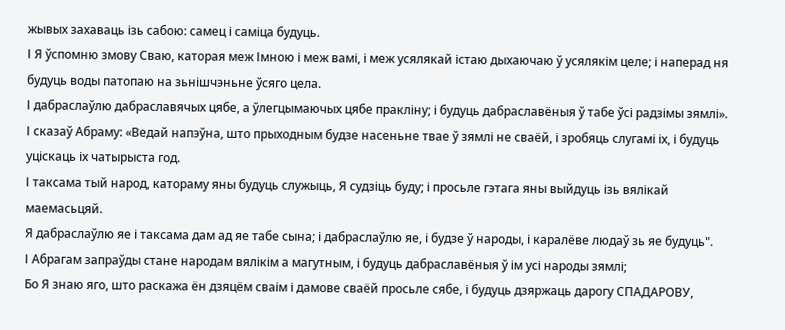жывых захаваць ізь сабою: самец і саміца будуць.
І Я ўспомню змову Сваю, каторая меж Імною і меж вамі, і меж усялякай істаю дыхаючаю ў усялякім целе; і наперад ня будуць воды патопаю на зьнішчэньне ўсяго цела.
І дабраслаўлю дабраславячых цябе, а ўлегцымаючых цябе пракліну; і будуць дабраславёныя ў табе ўсі радзімы зямлі».
І сказаў Абраму: «Ведай напэўна, што прыходным будзе насеньне твае ў зямлі не сваёй, і зробяць слугамі іх, і будуць уціскаць іх чатырыста год.
І таксама тый народ, катораму яны будуць служыць, Я судзіць буду; і просьле гэтага яны выйдуць ізь вялікай маемасьцяй.
Я дабраслаўлю яе і таксама дам ад яе табе сына; і дабраслаўлю яе, і будзе ў народы, і каралёве людаў зь яе будуць".
І Абрагам запраўды стане народам вялікім а магутным, і будуць дабраславёныя ў ім усі народы зямлі;
Бо Я знаю яго, што раскажа ён дзяцём сваім і дамове сваёй просьле сябе, і будуць дзяржаць дарогу СПАДАРОВУ,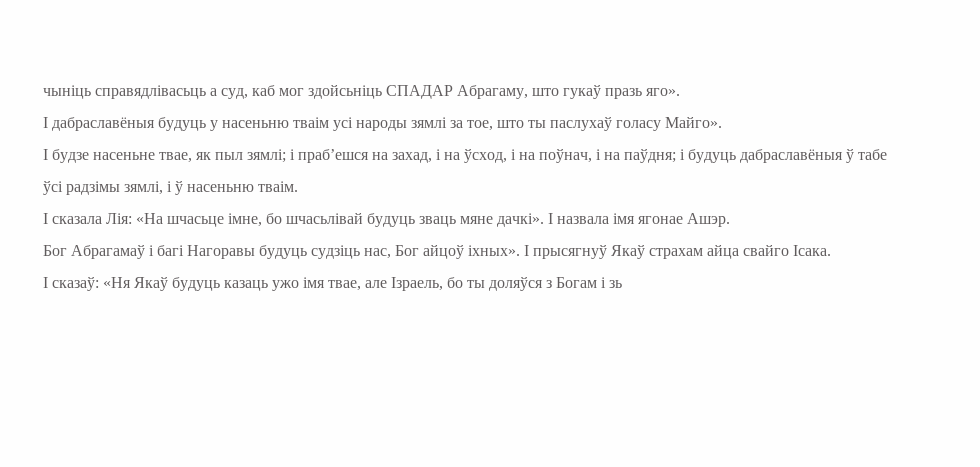чыніць справядлівасьць а суд, каб мог здойсьніць СПАДАР Абрагаму, што гукаў празь яго».
І дабраславёныя будуць у насеньню тваім усі народы зямлі за тое, што ты паслухаў голасу Майго».
І будзе насеньне твае, як пыл зямлі; і праб’ешся на захад, і на ўсход, і на поўнач, і на паўдня; і будуць дабраславёныя ў табе ўсі радзімы зямлі, і ў насеньню тваім.
І сказала Лія: «На шчасьце імне, бо шчасьлівай будуць зваць мяне дачкі». І назвала імя ягонае Ашэр.
Бог Абрагамаў і багі Нагоравы будуць судзіць нас, Бог айцоў іхных». І прысягнуў Якаў страхам айца свайго Ісака.
І сказаў: «Ня Якаў будуць казаць ужо імя твае, але Ізраель, бо ты доляўся з Богам і зь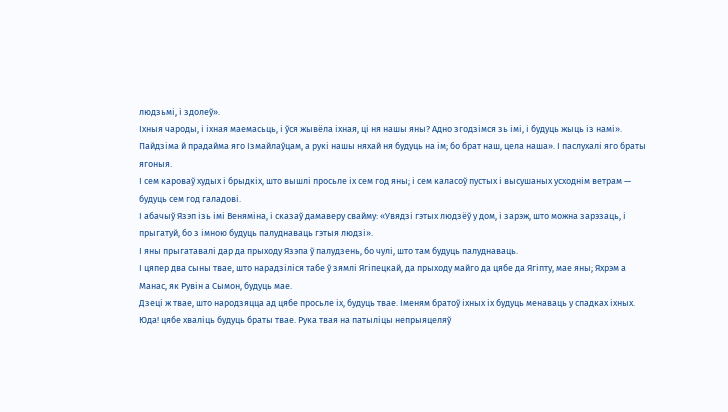людзьмі, і здолеў».
Іхныя чароды, і іхная маемасьць, і ўся жывёла іхная, ці ня нашы яны? Адно згодзімся зь імі, і будуць жыць із намі».
Пайдзіма й прадайма яго Ізмайлаўцам, а рукі нашы няхай ня будуць на ім; бо брат наш, цела наша». І паслухалі яго браты ягоныя.
І сем кароваў худых і брыдкіх, што вышлі просьле іх сем год яны; і сем каласоў пустых і высушаных усходнім ветрам — будуць сем год галадові.
І абачыў Язэп ізь імі Веняміна, і сказаў дамаверу свайму: «Увядзі гэтых людзёў у дом, і зарэж, што можна зарэзаць, і прыгатуй, бо з імною будуць палуднаваць гэтыя людзі».
І яны прыгатавалі дар да прыходу Язэпа ў палудзень, бо чулі, што там будуць палуднаваць.
І цяпер два сыны твае, што нарадзіліся табе ў зямлі Ягіпецкай, да прыходу майго да цябе да Ягіпту, мае яны; Яхрэм а Манас, як Рувін а Сымон, будуць мае.
Дзеці ж твае, што народзяцца ад цябе просьле іх, будуць твае. Іменям братоў іхных іх будуць менаваць у спадках іхных.
Юда! цябе хваліць будуць браты твае. Рука твая на патыліцы непрыяцеляў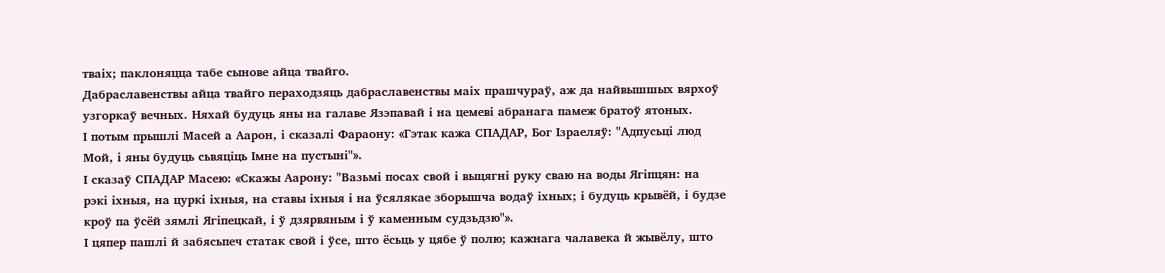тваіх; паклоняцца табе сынове айца твайго.
Дабраславенствы айца твайго пераходзяць дабраславенствы маіх прашчураў, аж да найвышшых вярхоў узгоркаў вечных. Няхай будуць яны на галаве Язэпавай і на цемеві абранага памеж братоў ятоных.
І потым прышлі Масей а Аарон, і сказалі Фараону: «Гэтак кажа СПАДАР, Бог Ізраеляў: "Адпусьці люд Мой, і яны будуць сьвяціць Імне на пустыні"».
І сказаў СПАДАР Масею: «Скажы Аарону: "Вазьмі посах свой і выцягні руку сваю на воды Ягіпцян: на рэкі іхныя, на цуркі іхныя, на ставы іхныя і на ўсялякае зборышча водаў іхных; і будуць крывёй, і будзе кроў па ўсёй зямлі Ягіпецкай, і ў дзярвяным і ў каменным судзьдзю"».
І цяпер пашлі й забясьпеч статак свой і ўсе, што ёсьць у цябе ў полю; кажнага чалавека й жывёлу, што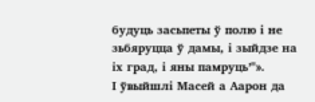будуць засьпеты ў полю і не зьбяруцца ў дамы, і зыйдзе на іх град, і яны памруць’"».
І ўвыйшлі Масей а Аарон да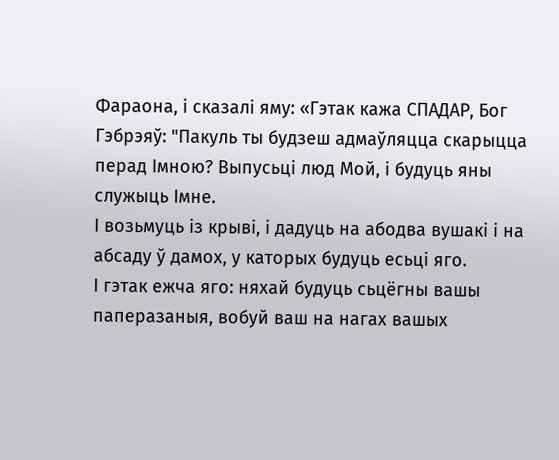Фараона, і сказалі яму: «Гэтак кажа СПАДАР, Бог Гэбрэяў: "Пакуль ты будзеш адмаўляцца скарыцца перад Імною? Выпусьці люд Мой, і будуць яны служыць Імне.
І возьмуць із крыві, і дадуць на абодва вушакі і на абсаду ў дамох, у каторых будуць есьці яго.
І гэтак ежча яго: няхай будуць сьцёгны вашы паперазаныя, вобуй ваш на нагах вашых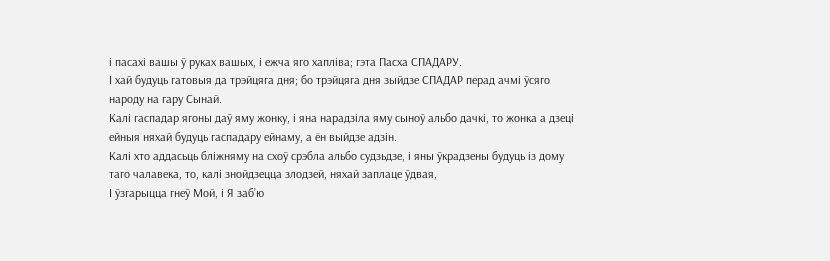і пасахі вашы ў руках вашых, і ежча яго хапліва; гэта Пасха СПАДАРУ.
І хай будуць гатовыя да трэйцяга дня; бо трэйцяга дня зыйдзе СПАДАР перад ачмі ўсяго народу на гару Сынай.
Калі гаспадар ягоны даў яму жонку, і яна нарадзіла яму сыноў альбо дачкі, то жонка а дзеці ейныя няхай будуць гаспадару ейнаму, а ён выйдзе адзін.
Калі хто аддасьць бліжняму на схоў срэбла альбо судзьдзе, і яны ўкрадзены будуць із дому таго чалавека, то, калі знойдзецца злодзей, няхай заплаце ўдвая,
І ўзгарыцца гнеў Мой, і Я заб’ю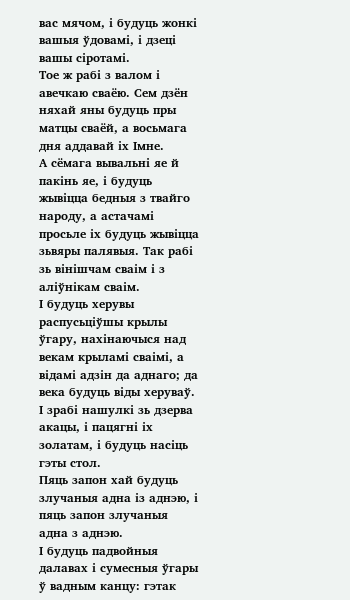вас мячом, і будуць жонкі вашыя ўдовамі, і дзеці вашы сіротамі.
Тое ж рабі з валом і авечкаю сваёю. Сем дзён няхай яны будуць пры матцы сваёй, а восьмага дня аддавай іх Імне.
А сёмага вывальні яе й пакінь яе, і будуць жывіцца бедныя з твайго народу, а астачамі просьле іх будуць жывіцца зьвяры палявыя. Так рабі зь вінішчам сваім і з аліўнікам сваім.
І будуць херувы распусьціўшы крылы ўгару, нахінаючыся над векам крыламі сваімі, а відамі адзін да аднаго; да века будуць віды херуваў.
І зрабі нашулкі зь дзерва акацы, і пацягні іх золатам, і будуць насіць гэты стол.
Пяць запон хай будуць злучаныя адна із аднэю, і пяць запон злучаныя адна з аднэю.
І будуць падвойныя далавах і сумесныя ўгары ў вадным канцу: гэтак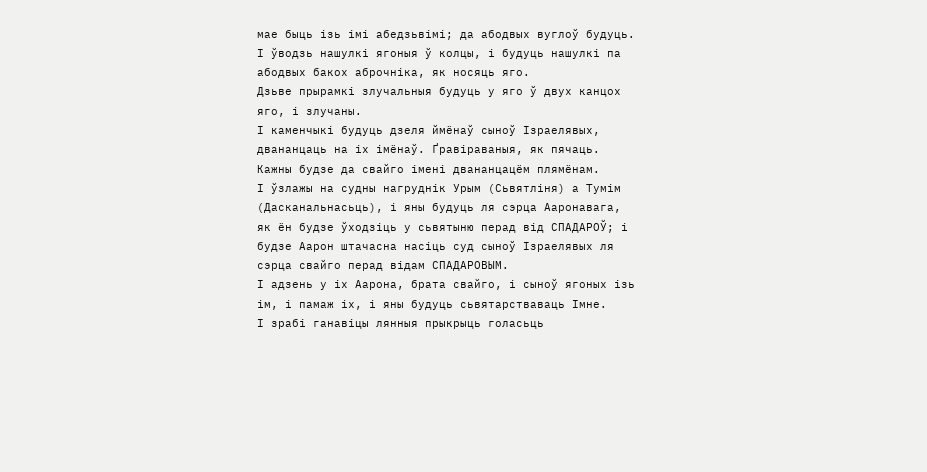мае быць ізь імі абедзьвімі; да абодвых вуглоў будуць.
І ўводзь нашулкі ягоныя ў колцы, і будуць нашулкі па абодвых бакох аброчніка, як носяць яго.
Дзьве прырамкі злучальныя будуць у яго ў двух канцох яго, і злучаны.
І каменчыкі будуць дзеля ймёнаў сыноў Ізраелявых, двананцаць на іх імёнаў. Ґравіраваныя, як пячаць. Кажны будзе да свайго імені двананцацём плямёнам.
І ўзлажы на судны нагруднік Урым (Сьвятліня) а Тумім (Дасканальнасьць), і яны будуць ля сэрца Ааронавага, як ён будзе ўходзіць у сьвятыню перад від СПАДАРОЎ; і будзе Аарон штачасна насіць суд сыноў Ізраелявых ля сэрца свайго перад відам СПАДАРОВЫМ.
І адзень у іх Аарона, брата свайго, і сыноў ягоных ізь ім, і памаж іх, і яны будуць сьвятарстваваць Імне.
І зрабі ганавіцы лянныя прыкрыць голасьць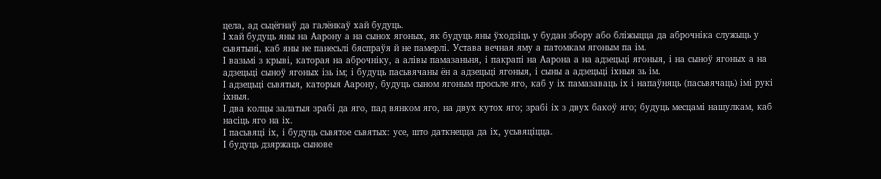цела, ад сьцёгнаў да галёнкаў хай будуць.
І хай будуць яны на Аарону а на сынох ягоных, як будуць яны ўходзіць у будан збору або бліжыцца да аброчніка служыць у сьвятыні, каб яны не панесьлі бяспраўя й не памерлі. Устава вечная яму а патомкам ягоным па ім.
І вазьмі з крыві, каторая на аброчніку, а алівы памазаньня, і пакрапі на Аарона а на адзецьці ягоныя, і на сыноў ягоных а на адзецьці сыноў ягоных ізь ім; і будуць пасьвячаны ён а адзецьці ягоныя, і сыны а адзецьці іхныя зь ім.
І адзецьці сьвятыя, каторыя Аарону, будуць сыном ягоным просьле яго, каб у іх памазаваць іх і напаўняць (пасьвячаць) імі рукі іхныя.
І два колцы залатыя зрабі да яго, пад вянком яго, на двух кутох яго; зрабі іх з двух бакоў яго; будуць месцамі нашулкам, каб насіць яго на іх.
І пасьвяці іх, і будуць сьвятое сьвятых: усе, што даткнецца да іх, усьвяціцца.
І будуць дзяржаць сынове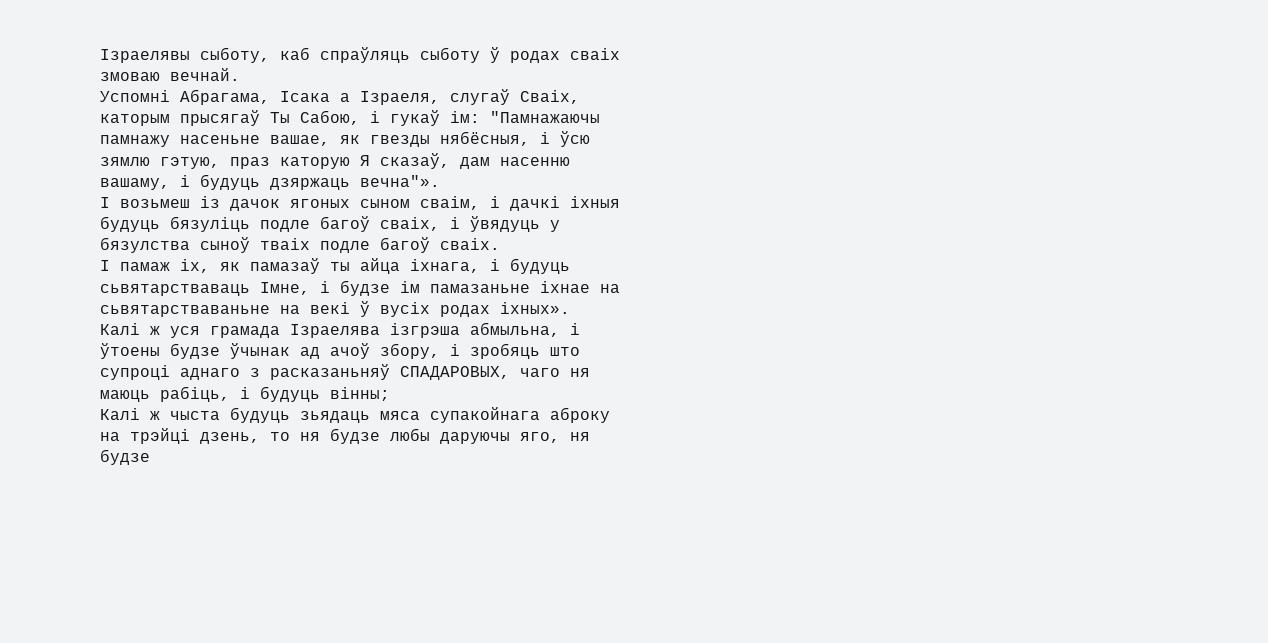Ізраелявы сыботу, каб спраўляць сыботу ў родах сваіх змоваю вечнай.
Успомні Абрагама, Ісака а Ізраеля, слугаў Сваіх, каторым прысягаў Ты Сабою, і гукаў ім: "Памнажаючы памнажу насеньне вашае, як гвезды нябёсныя, і ўсю зямлю гэтую, праз каторую Я сказаў, дам насенню вашаму, і будуць дзяржаць вечна"».
І возьмеш із дачок ягоных сыном сваім, і дачкі іхныя будуць бязуліць подле багоў сваіх, і ўвядуць у бязулства сыноў тваіх подле багоў сваіх.
І памаж іх, як памазаў ты айца іхнага, і будуць сьвятарстваваць Імне, і будзе ім памазаньне іхнае на сьвятарстваваньне на векі ў вусіх родах іхных».
Калі ж уся грамада Ізраелява ізгрэша абмыльна, і ўтоены будзе ўчынак ад ачоў збору, і зробяць што супроці аднаго з расказаньняў СПАДАРОВЫХ, чаго ня маюць рабіць, і будуць вінны;
Калі ж чыста будуць зьядаць мяса супакойнага аброку на трэйці дзень, то ня будзе любы даруючы яго, ня будзе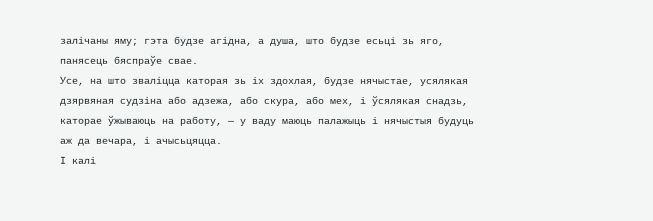залічаны яму; гэта будзе агідна, а душа, што будзе есьці зь яго, панясець бяспраўе свае.
Усе, на што зваліцца каторая зь іх здохлая, будзе нячыстае, усялякая дзярвяная судзіна або адзежа, або скура, або мех, і ўсялякая снадзь, каторае ўжываюць на работу, — у ваду маюць палажыць і нячыстыя будуць аж да вечара, і ачысьцяцца.
І калі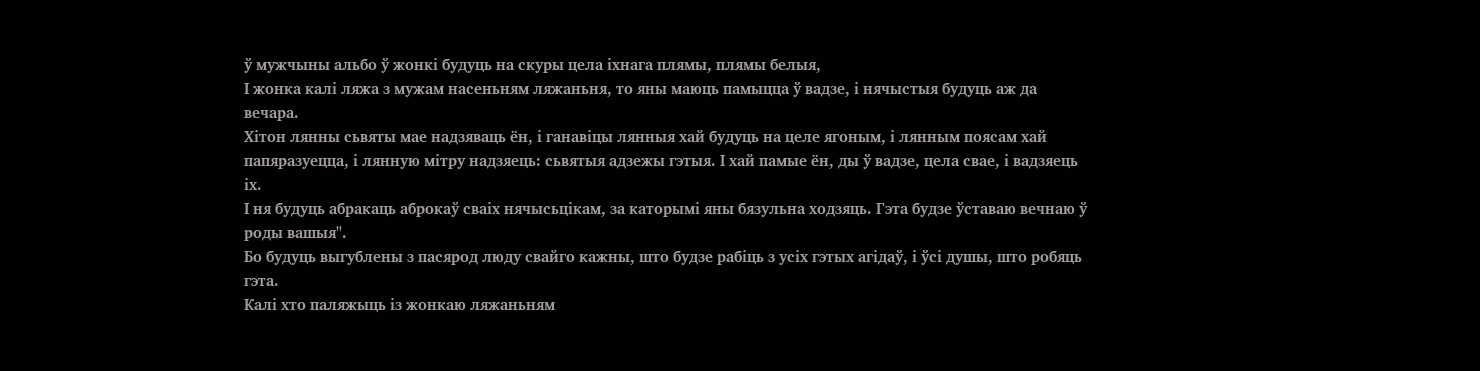ў мужчыны альбо ў жонкі будуць на скуры цела іхнага плямы, плямы белыя,
І жонка калі ляжа з мужам насеньням ляжаньня, то яны маюць памыцца ў вадзе, і нячыстыя будуць аж да вечара.
Хітон лянны сьвяты мае надзяваць ён, і ганавіцы лянныя хай будуць на целе ягоным, і лянным поясам хай папяразуецца, і лянную мітру надзяець: сьвятыя адзежы гэтыя. І хай памые ён, ды ў вадзе, цела свае, і вадзяець іх.
І ня будуць абракаць аброкаў сваіх нячысьцікам, за каторымі яны бязульна ходзяць. Гэта будзе ўставаю вечнаю ў роды вашыя".
Бо будуць выгублены з пасярод люду свайго кажны, што будзе рабіць з усіх гэтых агідаў, і ўсі душы, што робяць гэта.
Калі хто паляжыць із жонкаю ляжаньням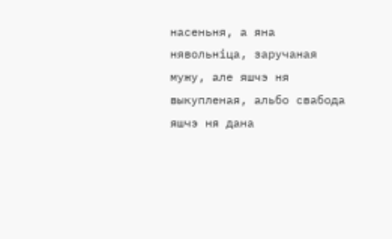насеньня, а яна нявольніца, заручаная мужу, але яшчэ ня выкупленая, альбо свабода яшчэ ня дана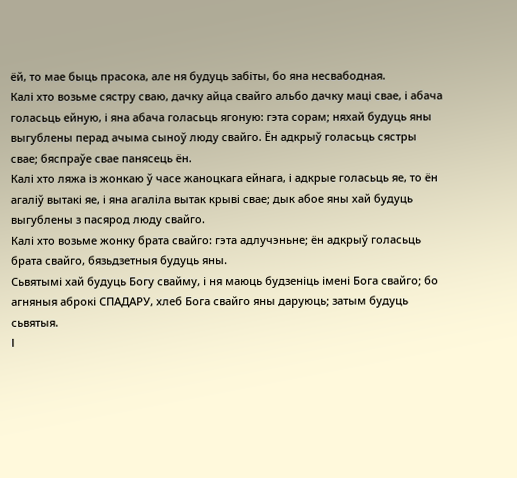ёй, то мае быць прасока, але ня будуць забіты, бо яна несвабодная.
Калі хто возьме сястру сваю, дачку айца свайго альбо дачку маці свае, і абача голасьць ейную, і яна абача голасьць ягоную: гэта сорам; няхай будуць яны выгублены перад ачыма сыноў люду свайго. Ён адкрыў голасьць сястры свае; бяспраўе свае панясець ён.
Калі хто ляжа із жонкаю ў часе жаноцкага ейнага, і адкрые голасьць яе, то ён агаліў вытакі яе, і яна агаліла вытак крыві свае; дык абое яны хай будуць выгублены з пасярод люду свайго.
Калі хто возьме жонку брата свайго: гэта адлучэньне; ён адкрыў голасьць брата свайго, бязьдзетныя будуць яны.
Сьвятымі хай будуць Богу свайму, і ня маюць будзеніць імені Бога свайго; бо агняныя аброкі СПАДАРУ, хлеб Бога свайго яны даруюць; затым будуць сьвятыя.
І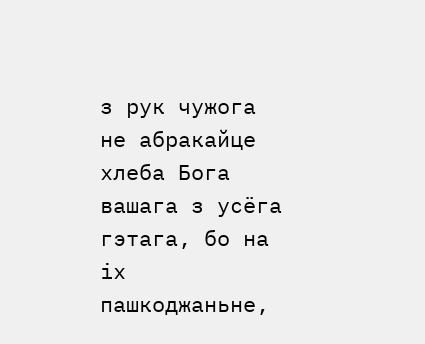з рук чужога не абракайце хлеба Бога вашага з усёга гэтага, бо на іх пашкоджаньне,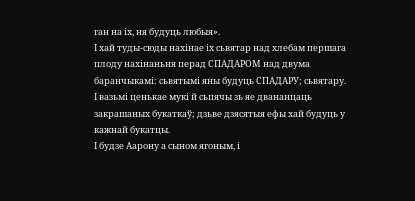ган на іх, ня будуць любыя».
І хай туды-сюды нахінае іх сьвятар над хлебам першага плоду нахінаньня перад СПАДАРОМ над двума баранчыкамі: сьвятымі яны будуць СПАДАРУ; сьвятару.
І вазьмі ценькае мукі й сьпячы зь яе двананцаць закрашаных букаткаў; дзьве дзясятыя ефы хай будуць у кажнай букатцы.
І будзе Аарону а сыном ягоным, і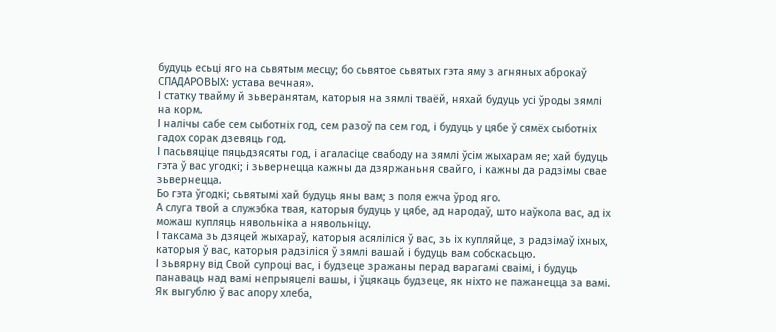будуць есьці яго на сьвятым месцу; бо сьвятое сьвятых гэта яму з агняных аброкаў СПАДАРОВЫХ: устава вечная».
І статку твайму й зьверанятам, каторыя на зямлі тваёй, няхай будуць усі ўроды зямлі на корм.
І налічы сабе сем сыботніх год, сем разоў па сем год, і будуць у цябе ў сямёх сыботніх гадох сорак дзевяць год.
І пасьвяціце пяцьдзясяты год, і агаласіце свабоду на зямлі ўсім жыхарам яе; хай будуць гэта ў вас угодкі; і зьвернецца кажны да дзяржаньня свайго, і кажны да радзімы свае зьвернецца.
Бо гэта ўгодкі; сьвятымі хай будуць яны вам; з поля ежча ўрод яго.
А слуга твой а служэбка твая, каторыя будуць у цябе, ад народаў, што наўкола вас, ад іх можаш купляць нявольніка а нявольніцу.
І таксама зь дзяцей жыхараў, каторыя асяліліся ў вас, зь іх купляйце, з радзімаў іхных, каторыя ў вас, каторыя радзіліся ў зямлі вашай і будуць вам собскасьцю.
І зьвярну від Свой супроці вас, і будзеце зражаны перад варагамі сваімі, і будуць панаваць над вамі непрыяцелі вашы, і ўцякаць будзеце, як ніхто не пажанецца за вамі.
Як выгублю ў вас апору хлеба,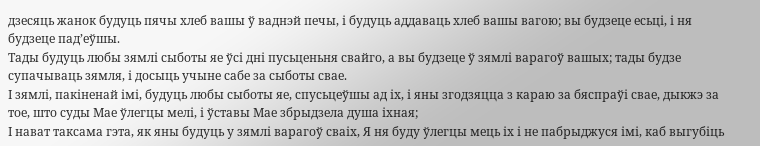дзесяць жанок будуць пячы хлеб вашы ў ваднэй печы, і будуць аддаваць хлеб вашы вагою; вы будзеце есьці, і ня будзеце пад’еўшы.
Тады будуць любы зямлі сыботы яе ўсі дні пусьценьня свайго, а вы будзеце ў зямлі варагоў вашых; тады будзе супачываць зямля, і досыць учыне сабе за сыботы свае.
І зямлі, пакіненай імі, будуць любы сыботы яе, спусьцеўшы ад іх, і яны згодзяцца з караю за бяспраўі свае, дыкжэ за тое, што суды Мае ўлегцы мелі, і ўставы Мае збрыдзела душа іхная;
І нават таксама гэта, як яны будуць у зямлі варагоў сваіх, Я ня буду ўлегцы мець іх і не пабрыджуся імі, каб выгубіць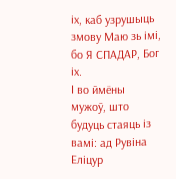іх, каб узрушыць змову Маю зь імі, бо Я СПАДАР, Бог іх.
І во ймёны мужоў, што будуць стаяць із вамі: ад Рувіна Еліцур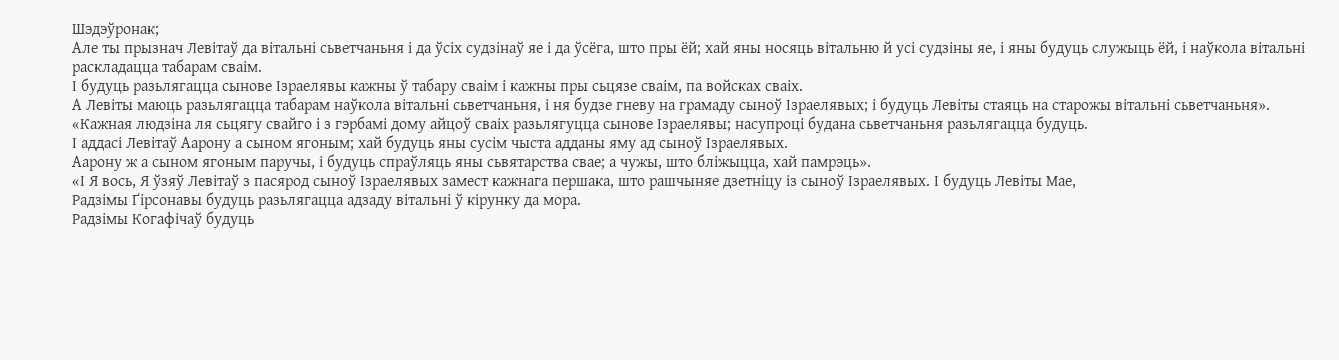Шэдэўронак;
Але ты прызнач Левітаў да вітальні сьветчаньня і да ўсіх судзінаў яе і да ўсёга, што пры ёй; хай яны носяць вітальню й усі судзіны яе, і яны будуць служыць ёй, і наўкола вітальні раскладацца табарам сваім.
І будуць разьлягацца сынове Ізраелявы кажны ў табару сваім і кажны пры сьцязе сваім, па войсках сваіх.
А Левіты маюць разьлягацца табарам наўкола вітальні сьветчаньня, і ня будзе гневу на грамаду сыноў Ізраелявых; і будуць Левіты стаяць на старожы вітальні сьветчаньня».
«Кажная людзіна ля сьцягу свайго і з гэрбамі дому айцоў сваіх разьлягуцца сынове Ізраелявы; насупроці будана сьветчаньня разьлягацца будуць.
І аддасі Левітаў Аарону а сыном ягоным; хай будуць яны сусім чыста адданы яму ад сыноў Ізраелявых.
Аарону ж а сыном ягоным паручы, і будуць спраўляць яны сьвятарства свае; а чужы, што бліжыцца, хай памрэць».
«І Я вось, Я ўзяў Левітаў з пасярод сыноў Ізраелявых замест кажнага першака, што рашчыняе дзетніцу із сыноў Ізраелявых. І будуць Левіты Мае,
Радзімы Ґірсонавы будуць разьлягацца адзаду вітальні ў кірунку да мора.
Радзімы Когафічаў будуць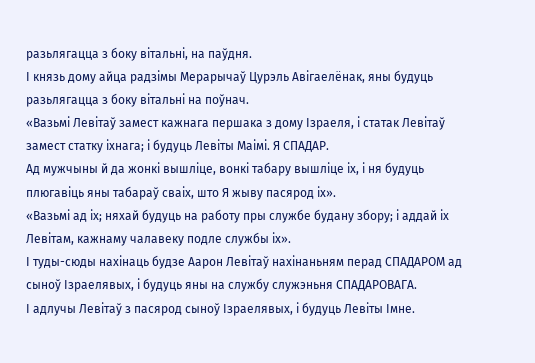разьлягацца з боку вітальні, на паўдня.
І князь дому айца радзімы Мерарычаў Цурэль Авігаелёнак, яны будуць разьлягацца з боку вітальні на поўнач.
«Вазьмі Левітаў замест кажнага першака з дому Ізраеля, і статак Левітаў замест статку іхнага; і будуць Левіты Маімі. Я СПАДАР.
Ад мужчыны й да жонкі вышліце, вонкі табару вышліце іх, і ня будуць плюгавіць яны табараў сваіх, што Я жыву пасярод іх».
«Вазьмі ад іх; няхай будуць на работу пры службе будану збору; і аддай іх Левітам, кажнаму чалавеку подле службы іх».
І туды-сюды нахінаць будзе Аарон Левітаў нахінаньням перад СПАДАРОМ ад сыноў Ізраелявых, і будуць яны на службу служэньня СПАДАРОВАГА.
І адлучы Левітаў з пасярод сыноў Ізраелявых, і будуць Левіты Імне.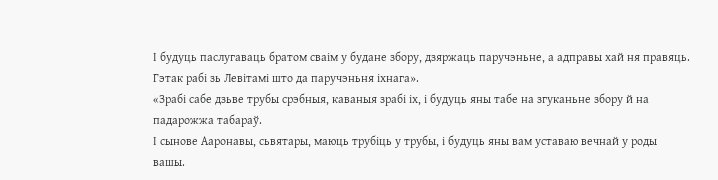І будуць паслугаваць братом сваім у будане збору, дзяржаць паручэньне, а адправы хай ня правяць. Гэтак рабі зь Левітамі што да паручэньня іхнага».
«Зрабі сабе дзьве трубы срэбныя, каваныя зрабі іх, і будуць яны табе на згуканьне збору й на падарожжа табараў.
І сынове Ааронавы, сьвятары, маюць трубіць у трубы, і будуць яны вам уставаю вечнай у роды вашы.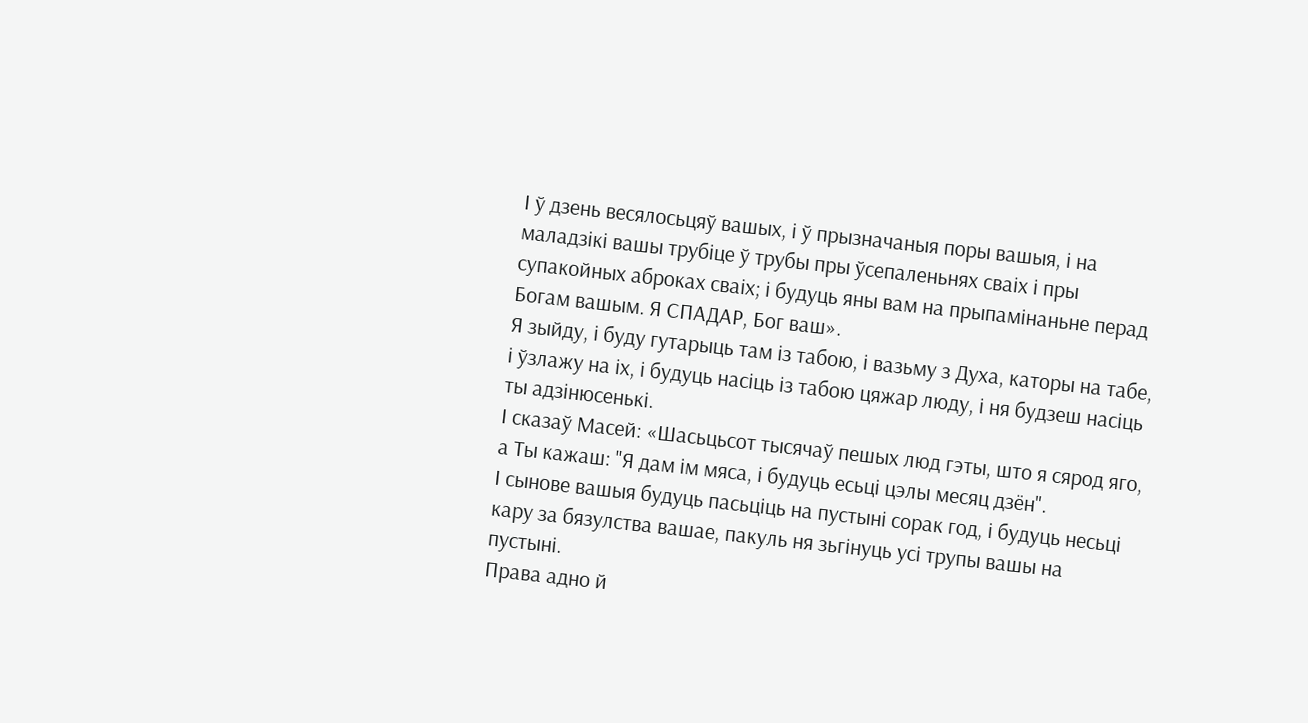І ў дзень весялосьцяў вашых, і ў прызначаныя поры вашыя, і на маладзікі вашы трубіце ў трубы пры ўсепаленьнях сваіх і пры супакойных аброках сваіх; і будуць яны вам на прыпамінаньне перад Богам вашым. Я СПАДАР, Бог ваш».
Я зыйду, і буду гутарыць там із табою, і вазьму з Духа, каторы на табе, і ўзлажу на іх, і будуць насіць із табою цяжар люду, і ня будзеш насіць ты адзінюсенькі.
І сказаў Масей: «Шасьцьсот тысячаў пешых люд гэты, што я сярод яго, а Ты кажаш: "Я дам ім мяса, і будуць есьці цэлы месяц дзён".
І сынове вашыя будуць пасьціць на пустыні сорак год, і будуць несьці кару за бязулства вашае, пакуль ня зьгінуць усі трупы вашы на пустыні.
Права адно й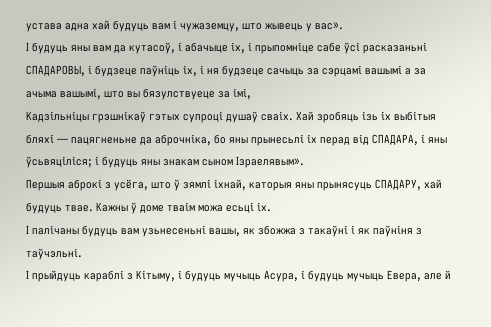устава адна хай будуць вам і чужаземцу, што жывець у вас».
І будуць яны вам да кутасоў, і абачыце іх, і прыпомніце сабе ўсі расказаньні СПАДАРОВЫ, і будзеце паўніць іх, і ня будзеце сачыць за сэрцамі вашымі а за ачыма вашымі, што вы бязулствуеце за імі,
Кадзільніцы грэшнікаў гэтых супроці душаў сваіх. Хай зробяць ізь іх выбітыя бляхі — пацягненьне да аброчніка, бо яны прынесьлі іх перад від СПАДАРА, і яны ўсьвяціліся; і будуць яны знакам сыном Ізраелявым».
Першыя аброкі з усёга, што ў зямлі іхнай, каторыя яны прынясуць СПАДАРУ, хай будуць твае. Кажны ў доме тваім можа есьці іх.
І палічаны будуць вам узьнесеньні вашы, як збожжа з такаўні і як паўніня з таўчэльні.
І прыйдуць караблі з Кітыму, і будуць мучыць Асура, і будуць мучыць Евера, але й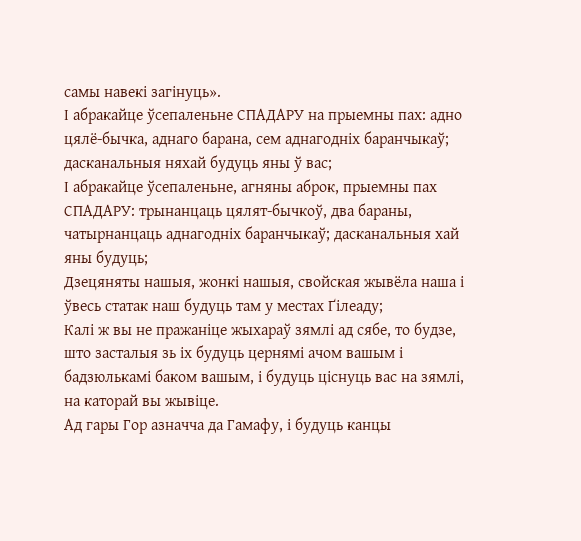самы навекі загінуць».
І абракайце ўсепаленьне СПАДАРУ на прыемны пах: адно цялё-бычка, аднаго барана, сем аднагодніх баранчыкаў; дасканальныя няхай будуць яны ў вас;
І абракайце ўсепаленьне, агняны аброк, прыемны пах СПАДАРУ: трынанцаць цялят-бычкоў, два бараны, чатырнанцаць аднагодніх баранчыкаў; дасканальныя хай яны будуць;
Дзецяняты нашыя, жонкі нашыя, свойская жывёла наша і ўвесь статак наш будуць там у местах Ґілеаду;
Калі ж вы не пражаніце жыхараў зямлі ад сябе, то будзе, што засталыя зь іх будуць цернямі ачом вашым і бадзюлькамі баком вашым, і будуць ціснуць вас на зямлі, на каторай вы жывіце.
Ад гары Гор азначча да Гамафу, і будуць канцы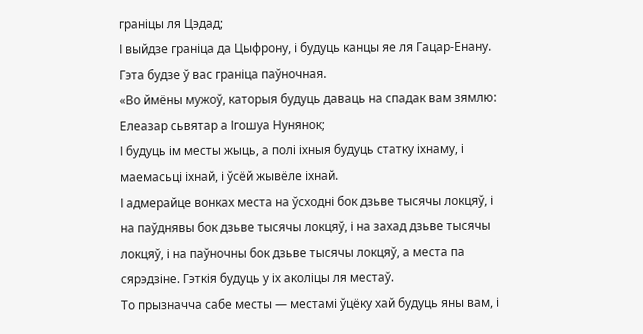граніцы ля Цэдад;
І выйдзе граніца да Цыфрону, і будуць канцы яе ля Гацар-Енану. Гэта будзе ў вас граніца паўночная.
«Во ймёны мужоў, каторыя будуць даваць на спадак вам зямлю: Елеазар сьвятар а Ігошуа Нунянок;
І будуць ім месты жыць, а полі іхныя будуць статку іхнаму, і маемасьці іхнай, і ўсёй жывёле іхнай.
І адмерайце вонках места на ўсходні бок дзьве тысячы локцяў, і на паўднявы бок дзьве тысячы локцяў, і на захад дзьве тысячы локцяў, і на паўночны бок дзьве тысячы локцяў, а места па сярэдзіне. Гэткія будуць у іх аколіцы ля местаў.
То прызначча сабе месты — местамі ўцёку хай будуць яны вам, і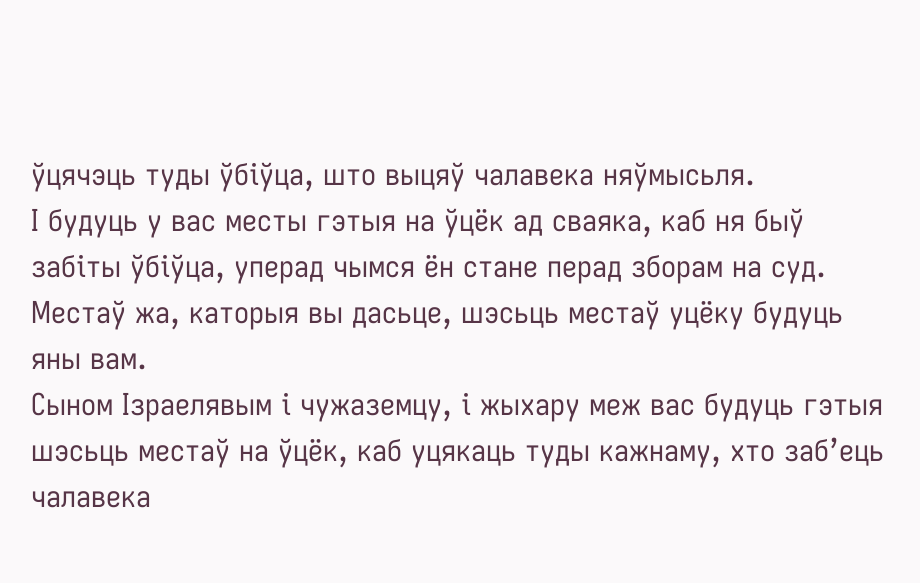ўцячэць туды ўбіўца, што выцяў чалавека няўмысьля.
І будуць у вас месты гэтыя на ўцёк ад сваяка, каб ня быў забіты ўбіўца, уперад чымся ён стане перад зборам на суд.
Местаў жа, каторыя вы дасьце, шэсьць местаў уцёку будуць яны вам.
Сыном Ізраелявым і чужаземцу, і жыхару меж вас будуць гэтыя шэсьць местаў на ўцёк, каб уцякаць туды кажнаму, хто заб’ець чалавека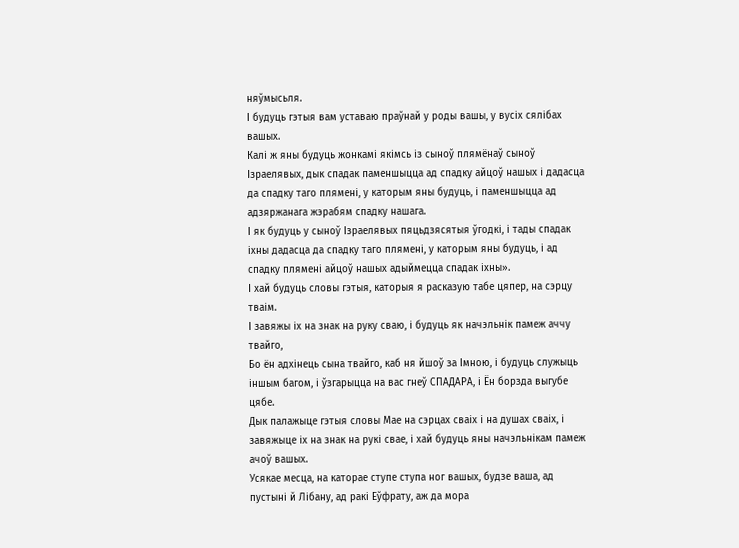няўмысьля.
І будуць гэтыя вам уставаю праўнай у роды вашы, у вусіх сялібах вашых.
Калі ж яны будуць жонкамі якімсь із сыноў плямёнаў сыноў Ізраелявых, дык спадак паменшыцца ад спадку айцоў нашых і дадасца да спадку таго плямені, у каторым яны будуць, і паменшыцца ад адзяржанага жэрабям спадку нашага.
І як будуць у сыноў Ізраелявых пяцьдзясятыя ўгодкі, і тады спадак іхны дадасца да спадку таго плямені, у каторым яны будуць, і ад спадку плямені айцоў нашых адыймецца спадак іхны».
І хай будуць словы гэтыя, каторыя я расказую табе цяпер, на сэрцу тваім.
І завяжы іх на знак на руку сваю, і будуць як начэльнік памеж аччу твайго,
Бо ён адхінець сына твайго, каб ня йшоў за Імною, і будуць служыць іншым багом, і ўзгарыцца на вас гнеў СПАДАРА, і Ён борзда выгубе цябе.
Дык палажыце гэтыя словы Мае на сэрцах сваіх і на душах сваіх, і завяжыце іх на знак на рукі свае, і хай будуць яны начэльнікам памеж ачоў вашых.
Усякае месца, на каторае ступе ступа ног вашых, будзе ваша, ад пустыні й Лібану, ад ракі Еўфрату, аж да мора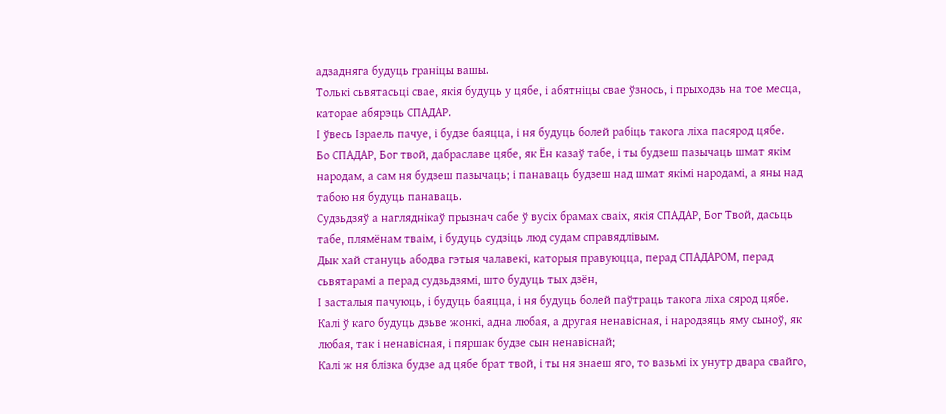адзадняга будуць граніцы вашы.
Толькі сьвятасьці свае, якія будуць у цябе, і абятніцы свае ўзнось, і прыходзь на тое месца, каторае абярэць СПАДАР.
І ўвесь Ізраель пачуе, і будзе баяцца, і ня будуць болей рабіць такога ліха пасярод цябе.
Бо СПАДАР, Бог твой, дабраславе цябе, як Ён казаў табе, і ты будзеш пазычаць шмат якім народам, а сам ня будзеш пазычаць; і панаваць будзеш над шмат якімі народамі, а яны над табою ня будуць панаваць.
Судзьдзяў а нагляднікаў прызнач сабе ў вусіх брамах сваіх, якія СПАДАР, Бог Твой, дасьць табе, плямёнам тваім, і будуць судзіць люд судам справядлівым.
Дык хай стануць абодва гэтыя чалавекі, каторыя правуюцца, перад СПАДАРОМ, перад сьвятарамі а перад судзьдзямі, што будуць тых дзён,
І засталыя пачуюць, і будуць баяцца, і ня будуць болей паўтраць такога ліха сярод цябе.
Калі ў каго будуць дзьве жонкі, адна любая, а другая ненавісная, і народзяць яму сыноў, як любая, так і ненавісная, і пяршак будзе сын ненавіснай;
Калі ж ня блізка будзе ад цябе брат твой, і ты ня знаеш яго, то вазьмі іх унутр двара свайго,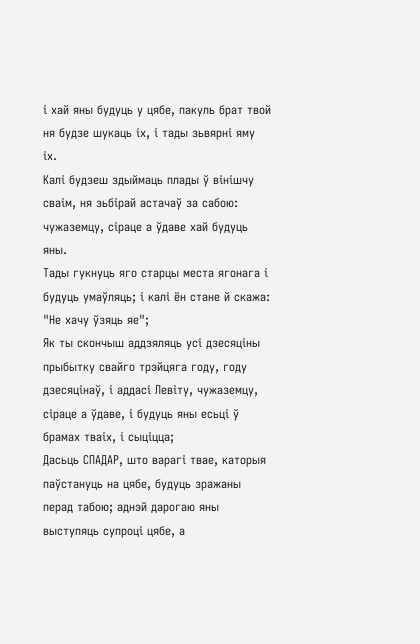і хай яны будуць у цябе, пакуль брат твой ня будзе шукаць іх, і тады зьвярні яму іх.
Калі будзеш здыймаць плады ў вінішчу сваім, ня зьбірай астачаў за сабою: чужаземцу, сіраце а ўдаве хай будуць яны.
Тады гукнуць яго старцы места ягонага і будуць умаўляць; і калі ён стане й скажа: "Не хачу ўзяць яе";
Як ты скончыш аддзяляць усі дзесяціны прыбытку свайго трэйцяга году, году дзесяцінаў, і аддасі Левіту, чужаземцу, сіраце а ўдаве, і будуць яны есьці ў брамах тваіх, і сыціцца;
Дасьць СПАДАР, што варагі твае, каторыя паўстануць на цябе, будуць зражаны перад табою; аднэй дарогаю яны выступяць супроці цябе, а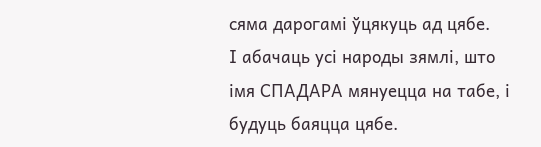сяма дарогамі ўцякуць ад цябе.
І абачаць усі народы зямлі, што імя СПАДАРА мянуецца на табе, і будуць баяцца цябе.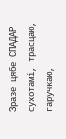Зразе цябе СПАДАР сухотамі, трасцаю, гаручкаю,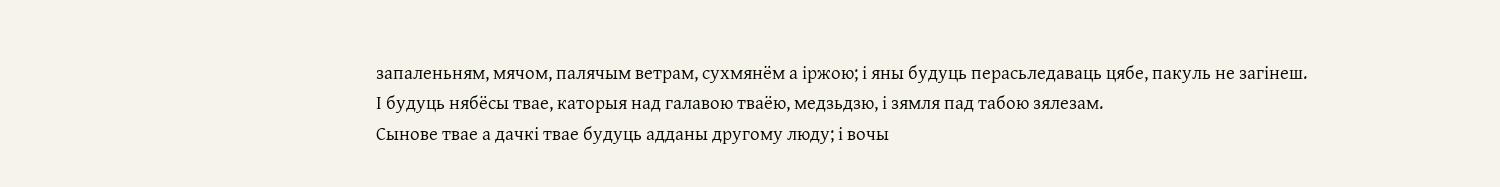запаленьням, мячом, палячым ветрам, сухмянём а іржою; і яны будуць перасьледаваць цябе, пакуль не загінеш.
І будуць нябёсы твае, каторыя над галавою тваёю, медзьдзю, і зямля пад табою зялезам.
Сынове твае а дачкі твае будуць адданы другому люду; і вочы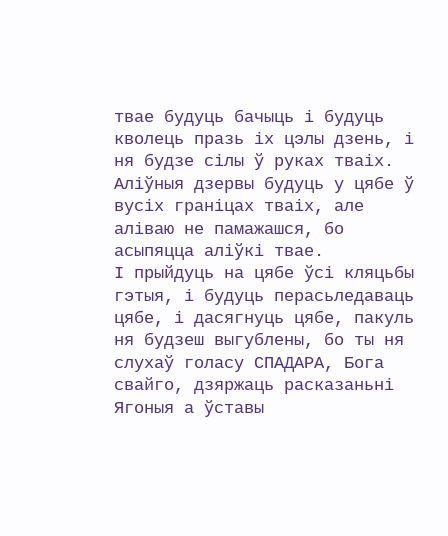твае будуць бачыць і будуць кволець празь іх цэлы дзень, і ня будзе сілы ў руках тваіх.
Аліўныя дзервы будуць у цябе ў вусіх граніцах тваіх, але аліваю не памажашся, бо асыпяцца аліўкі твае.
І прыйдуць на цябе ўсі кляцьбы гэтыя, і будуць перасьледаваць цябе, і дасягнуць цябе, пакуль ня будзеш выгублены, бо ты ня слухаў голасу СПАДАРА, Бога свайго, дзяржаць расказаньні Ягоныя а ўставы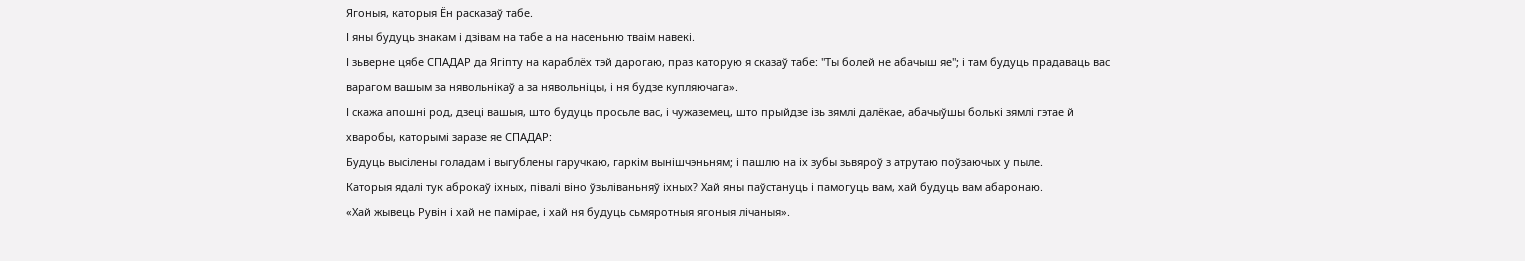Ягоныя, каторыя Ён расказаў табе.
І яны будуць знакам і дзівам на табе а на насеньню тваім навекі.
І зьверне цябе СПАДАР да Ягіпту на караблёх тэй дарогаю, праз каторую я сказаў табе: "Ты болей не абачыш яе"; і там будуць прадаваць вас варагом вашым за нявольнікаў а за нявольніцы, і ня будзе купляючага».
І скажа апошні род, дзеці вашыя, што будуць просьле вас, і чужаземец, што прыйдзе ізь зямлі далёкае, абачыўшы болькі зямлі гэтае й хваробы, каторымі заразе яе СПАДАР:
Будуць высілены голадам і выгублены гаручкаю, гаркім вынішчэньням; і пашлю на іх зубы зьвяроў з атрутаю поўзаючых у пыле.
Каторыя ядалі тук аброкаў іхных, півалі віно ўзьліваньняў іхных? Хай яны паўстануць і памогуць вам, хай будуць вам абаронаю.
«Хай жывець Рувін і хай не памірае, і хай ня будуць сьмяротныя ягоныя лічаныя».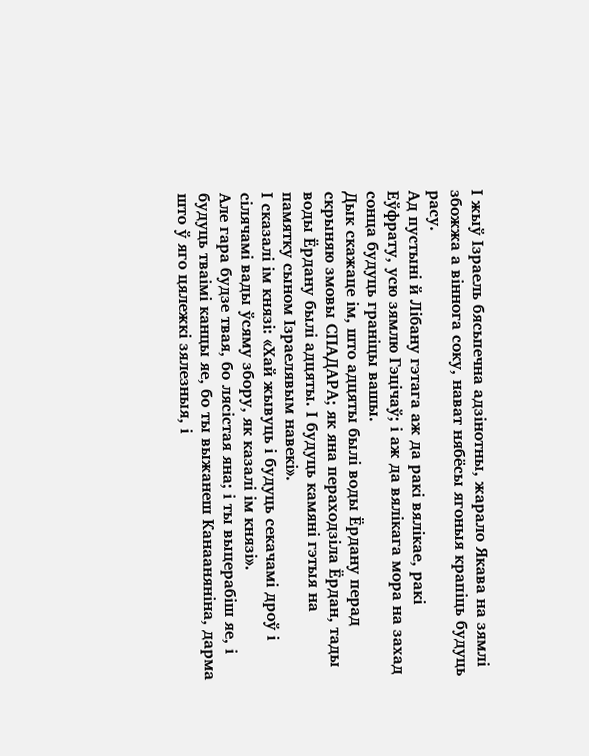І жыў Ізраель бясьпечна адзінотны, жарало Якава на зямлі збожжа а віннога соку, нават нябёсы ягоныя крапіць будуць расу.
Ад пустыні й Лібану гэтага аж да ракі вялікае, ракі Еўфрату, усю зямлю Гэцічаў; і аж да вялікага мора на захад сонца будуць граніцы вашы.
Дык скажаце ім, што адцяты былі воды Ёрдану перад скрыняю змовы СПАДАРА; як яна пераходзіла Ёрдан, тады воды Ёрдану былі адцяты. І будуць камяні гэтыя на памятку сыном Ізраелявым навекі».
І сказалі ім князі: «Хай жывуць і будуць секачамі дроў і сілячамі вады ўсяму збору, як казалі ім князі».
Але гара будзе твая, бо лясістая яна; і ты выцерабіш яе, і будуць тваімі канцы яе, бо ты выжанеш Канааняніна, дарма што ў яго цялежкі зялезныя, і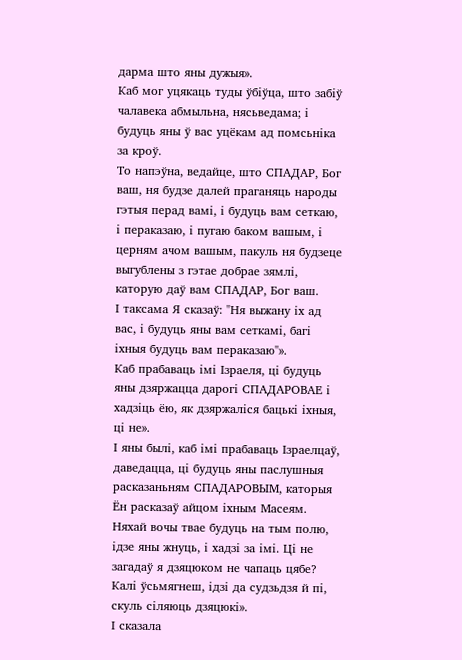дарма што яны дужыя».
Каб мог уцякаць туды ўбіўца, што забіў чалавека абмыльна, нясьведама; і будуць яны ў вас уцёкам ад помсьніка за кроў.
То напэўна, ведайце, што СПАДАР, Бог ваш, ня будзе далей праганяць народы гэтыя перад вамі, і будуць вам сеткаю, і пераказаю, і пугаю баком вашым, і церням ачом вашым, пакуль ня будзеце выгублены з гэтае добрае зямлі, каторую даў вам СПАДАР, Бог ваш.
І таксама Я сказаў: "Ня выжану іх ад вас, і будуць яны вам сеткамі, багі іхныя будуць вам пераказаю"».
Каб прабаваць імі Ізраеля, ці будуць яны дзяржацца дарогі СПАДАРОВАЕ і хадзіць ёю, як дзяржаліся бацькі іхныя, ці не».
І яны былі, каб імі прабаваць Ізраелцаў, даведацца, ці будуць яны паслушныя расказаньням СПАДАРОВЫМ, каторыя Ён расказаў айцом іхным Масеям.
Няхай вочы твае будуць на тым полю, ідзе яны жнуць, і хадзі за імі. Ці не загадаў я дзяцюком не чапаць цябе? Калі ўсьмягнеш, ідзі да судзьдзя й пі, скуль сіляюць дзяцюкі».
І сказала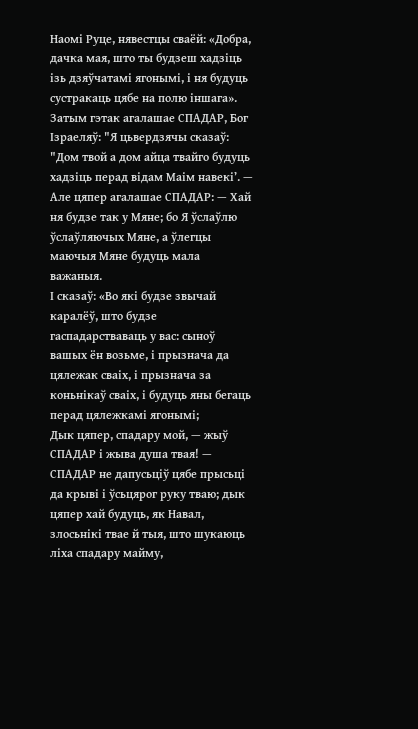Наомі Руце, нявестцы сваёй: «Добра, дачка мая, што ты будзеш хадзіць ізь дзяўчатамі ягонымі, і ня будуць сустракаць цябе на полю іншага».
Затым гэтак агалашае СПАДАР, Бог Ізраеляў: "Я цьвердзячы сказаў: "Дом твой а дом айца твайго будуць хадзіць перад відам Маім навекі’. — Але цяпер агалашае СПАДАР: — Хай ня будзе так у Мяне; бо Я ўслаўлю ўслаўляючых Мяне, а ўлегцы маючыя Мяне будуць мала важаныя.
І сказаў: «Во які будзе звычай каралёў, што будзе гаспадарстваваць у вас: сыноў вашых ён возьме, і прызнача да цялежак сваіх, і прызнача за коньнікаў сваіх, і будуць яны бегаць перад цялежкамі ягонымі;
Дык цяпер, спадару мой, — жыў СПАДАР і жыва душа твая! — СПАДАР не дапусьціў цябе прысьці да крыві і ўсьцярог руку тваю; дык цяпер хай будуць, як Навал, злосьнікі твае й тыя, што шукаюць ліха спадару майму,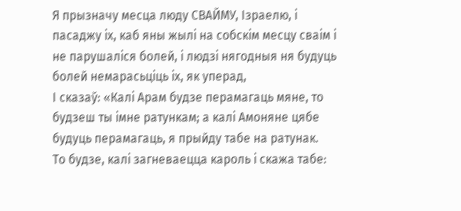Я прызначу месца люду СВАЙМУ, Ізраелю, і пасаджу іх, каб яны жылі на собскім месцу сваім і не парушаліся болей, і людзі нягодныя ня будуць болей немарасьціць іх, як уперад,
І сказаў: «Калі Арам будзе перамагаць мяне, то будзеш ты імне ратункам; а калі Амоняне цябе будуць перамагаць, я прыйду табе на ратунак.
То будзе, калі загневаецца кароль і скажа табе: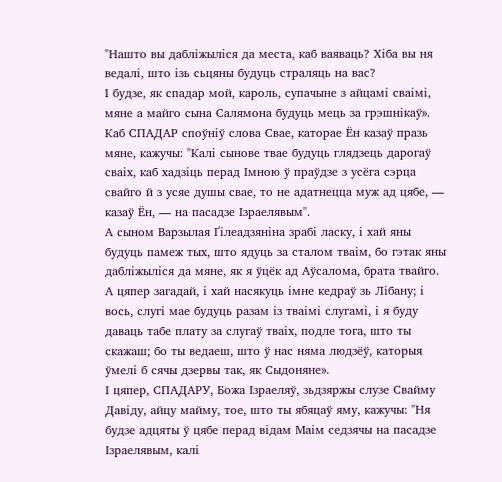"Нашто вы дабліжыліся да места, каб ваяваць? Хіба вы ня ведалі, што ізь сьцяны будуць страляць на вас?
І будзе, як спадар мой, кароль, супачыне з айцамі сваімі, мяне а майго сына Салямона будуць мець за грэшнікаў».
Каб СПАДАР споўніў слова Свае, каторае Ён казаў празь мяне, кажучы: "Калі сынове твае будуць глядзець дарогаў сваіх, каб хадзіць перад Імною ў праўдзе з усёга сэрца свайго й з усяе душы свае, то не адатнецца муж ад цябе, — казаў Ён, — на пасадзе Ізраелявым".
А сыном Варзылая Ґілеадзяніна зрабі ласку, і хай яны будуць памеж тых, што ядуць за сталом тваім, бо гэтак яны дабліжыліся да мяне, як я ўцёк ад Аўсалома, брата твайго.
А цяпер загадай, і хай насякуць імне кедраў зь Лібану; і вось, слугі мае будуць разам із тваімі слугамі, і я буду даваць табе плату за слугаў тваіх, подле тога, што ты скажаш; бо ты ведаеш, што ў нас няма людзёў, каторыя ўмелі б сячы дзервы так, як Сыдоняне».
І цяпер, СПАДАРУ, Божа Ізраеляў, зьдзяржы слузе Свайму Давіду, айцу майму, тое, што ты ябяцаў яму, кажучы: "Ня будзе адцяты ў цябе перад відам Маім седзячы на пасадзе Ізраелявым, калі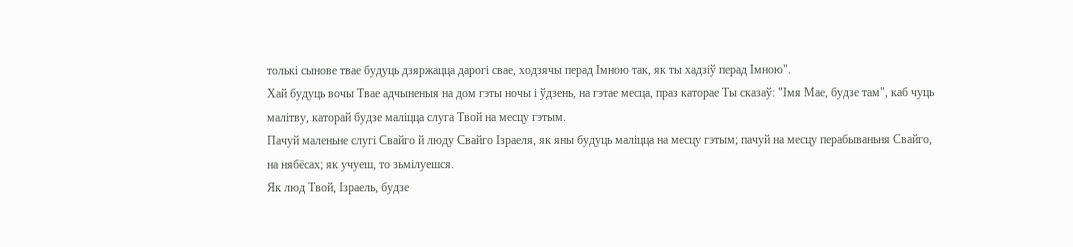толькі сынове твае будуць дзяржацца дарогі свае, ходзячы перад Імною так, як ты хадзіў перад Імною".
Хай будуць вочы Твае адчыненыя на дом гэты ночы і ўдзень, на гэтае месца, праз каторае Ты сказаў: "Імя Мае, будзе там", каб чуць малітву, каторай будзе маліцца слуга Твой на месцу гэтым.
Пачуй маленьне слугі Свайго й люду Свайго Ізраеля, як яны будуць маліцца на месцу гэтым; пачуй на месцу перабываньня Свайго, на нябёсах; як учуеш, то зьмілуешся.
Як люд Твой, Ізраель, будзе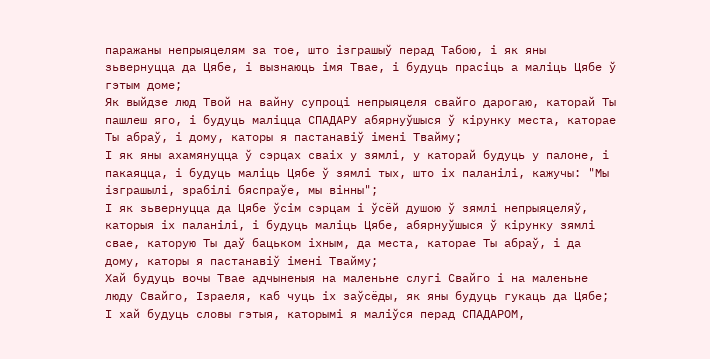паражаны непрыяцелям за тое, што ізграшыў перад Табою, і як яны зьвернуцца да Цябе, і вызнаюць імя Твае, і будуць прасіць а маліць Цябе ў гэтым доме;
Як выйдзе люд Твой на вайну супроці непрыяцеля свайго дарогаю, каторай Ты пашлеш яго, і будуць маліцца СПАДАРУ абярнуўшыся ў кірунку места, каторае Ты абраў, і дому, каторы я пастанавіў імені Твайму;
І як яны ахамянуцца ў сэрцах сваіх у зямлі, у каторай будуць у палоне, і пакаяцца, і будуць маліць Цябе ў зямлі тых, што іх паланілі, кажучы: "Мы ізграшылі, зрабілі бяспраўе, мы вінны";
І як зьвернуцца да Цябе ўсім сэрцам і ўсёй душою ў зямлі непрыяцеляў, каторыя іх паланілі, і будуць маліць Цябе, абярнуўшыся ў кірунку зямлі свае, каторую Ты даў бацьком іхным, да места, каторае Ты абраў, і да дому, каторы я пастанавіў імені Твайму;
Хай будуць вочы Твае адчыненыя на маленьне слугі Свайго і на маленьне люду Свайго, Ізраеля, каб чуць іх заўсёды, як яны будуць гукаць да Цябе;
І хай будуць словы гэтыя, каторымі я маліўся перад СПАДАРОМ,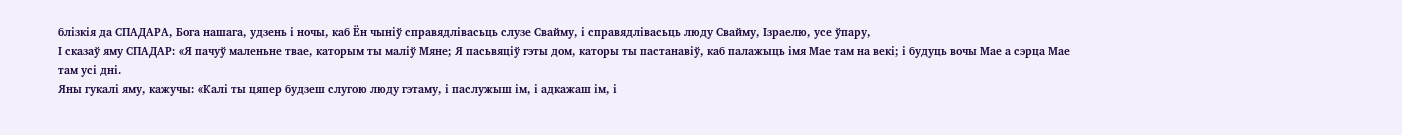блізкія да СПАДАРА, Бога нашага, удзень і ночы, каб Ён чыніў справядлівасьць слузе Свайму, і справядлівасьць люду Свайму, Ізраелю, усе ўпару,
І сказаў яму СПАДАР: «Я пачуў маленьне твае, каторым ты маліў Мяне; Я пасьвяціў гэты дом, каторы ты пастанавіў, каб палажыць імя Мае там на векі; і будуць вочы Мае а сэрца Мае там усі дні.
Яны гукалі яму, кажучы: «Калі ты цяпер будзеш слугою люду гэтаму, і паслужыш ім, і адкажаш ім, і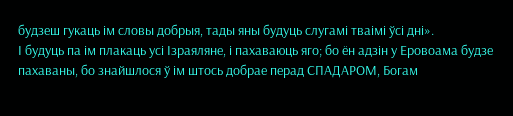будзеш гукаць ім словы добрыя, тады яны будуць слугамі тваімі ўсі дні».
І будуць па ім плакаць усі Ізраяляне, і пахаваюць яго; бо ён адзін у Еровоама будзе пахаваны, бо знайшлося ў ім штось добрае перад СПАДАРОМ, Богам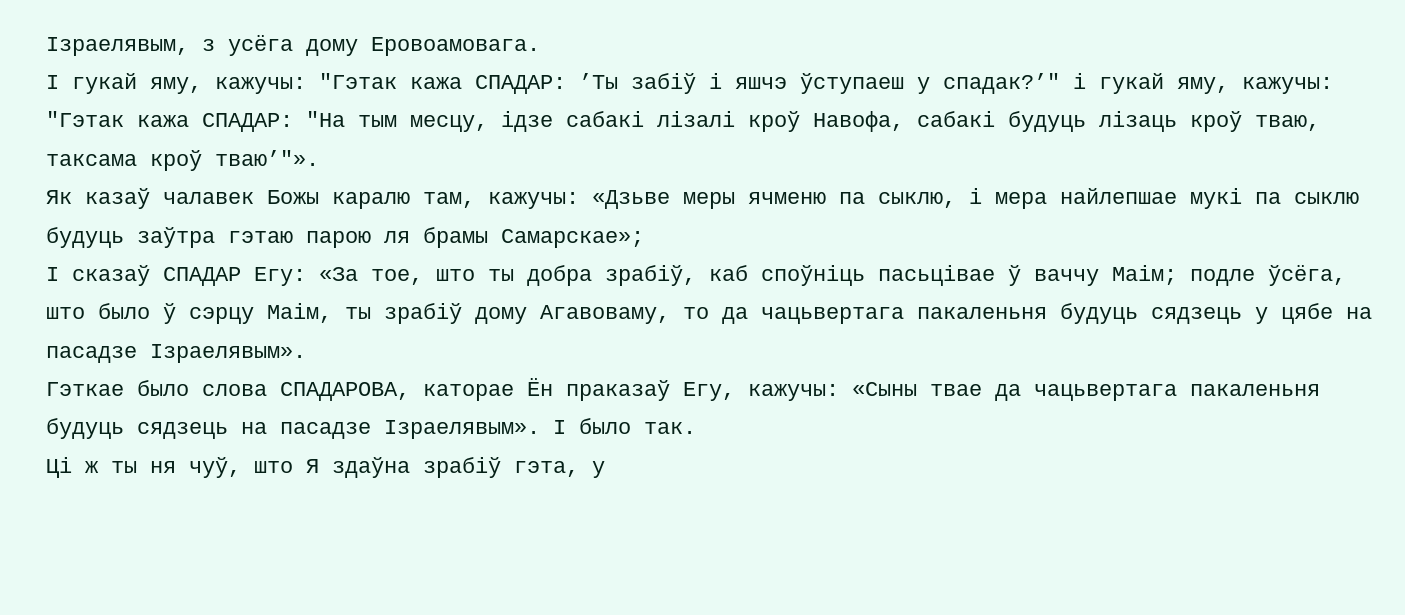Ізраелявым, з усёга дому Еровоамовага.
І гукай яму, кажучы: "Гэтак кажа СПАДАР: ’Ты забіў і яшчэ ўступаеш у спадак?’" і гукай яму, кажучы: "Гэтак кажа СПАДАР: "На тым месцу, ідзе сабакі лізалі кроў Навофа, сабакі будуць лізаць кроў тваю, таксама кроў тваю’"».
Як казаў чалавек Божы каралю там, кажучы: «Дзьве меры ячменю па сыклю, і мера найлепшае мукі па сыклю будуць заўтра гэтаю парою ля брамы Самарскае»;
І сказаў СПАДАР Егу: «За тое, што ты добра зрабіў, каб споўніць пасьцівае ў ваччу Маім; подле ўсёга, што было ў сэрцу Маім, ты зрабіў дому Агавоваму, то да чацьвертага пакаленьня будуць сядзець у цябе на пасадзе Ізраелявым».
Гэткае было слова СПАДАРОВА, каторае Ён праказаў Егу, кажучы: «Сыны твае да чацьвертага пакаленьня будуць сядзець на пасадзе Ізраелявым». І было так.
Ці ж ты ня чуў, што Я здаўна зрабіў гэта, у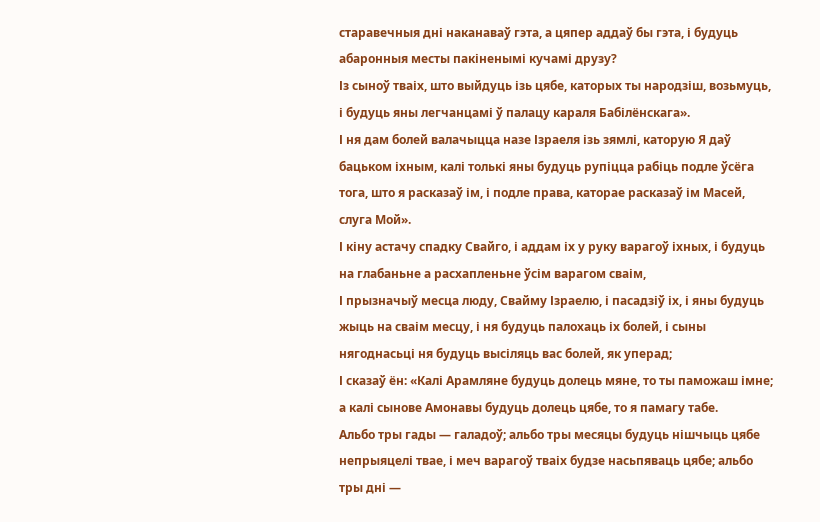старавечныя дні наканаваў гэта, а цяпер аддаў бы гэта, і будуць абаронныя месты пакіненымі кучамі друзу?
Із сыноў тваіх, што выйдуць ізь цябе, каторых ты народзіш, возьмуць, і будуць яны легчанцамі ў палацу караля Бабілёнскага».
І ня дам болей валачыцца назе Ізраеля ізь зямлі, каторую Я даў бацьком іхным, калі толькі яны будуць рупіцца рабіць подле ўсёга тога, што я расказаў ім, і подле права, каторае расказаў ім Масей, слуга Мой».
І кіну астачу спадку Свайго, і аддам іх у руку варагоў іхных, і будуць на глабаньне а расхапленьне ўсім варагом сваім,
І прызначыў месца люду, Свайму Ізраелю, і пасадзіў іх, і яны будуць жыць на сваім месцу, і ня будуць палохаць іх болей, і сыны нягоднасьці ня будуць высіляць вас болей, як уперад;
І сказаў ён: «Калі Арамляне будуць долець мяне, то ты паможаш імне; а калі сынове Амонавы будуць долець цябе, то я памагу табе.
Альбо тры гады — галадоў; альбо тры месяцы будуць нішчыць цябе непрыяцелі твае, і меч варагоў тваіх будзе насьпяваць цябе; альбо тры дні —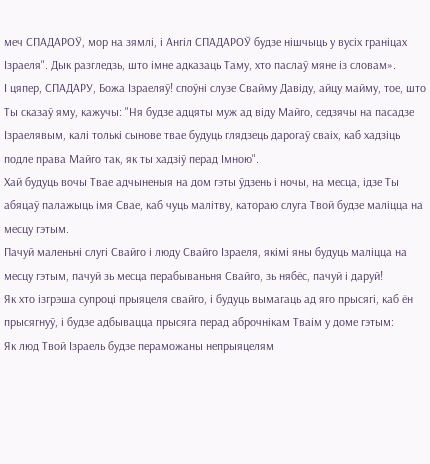меч СПАДАРОЎ, мор на зямлі, і Ангіл СПАДАРОЎ будзе нішчыць у вусіх граніцах Ізраеля". Дык разгледзь, што імне адказаць Таму, хто паслаў мяне із словам».
І цяпер, СПАДАРУ, Божа Ізраеляў! споўні слузе Свайму Давіду, айцу майму, тое, што Ты сказаў яму, кажучы: "Ня будзе адцяты муж ад віду Майго, седзячы на пасадзе Ізраелявым, калі толькі сынове твае будуць глядзець дарогаў сваіх, каб хадзіць подле права Майго так, як ты хадзіў перад Імною".
Хай будуць вочы Твае адчыненыя на дом гэты ўдзень і ночы, на месца, ідзе Ты абяцаў палажыць імя Свае, каб чуць малітву, катораю слуга Твой будзе маліцца на месцу гэтым.
Пачуй маленьні слугі Свайго і люду Свайго Ізраеля, якімі яны будуць маліцца на месцу гэтым, пачуй зь месца перабываньня Свайго, зь нябёс, пачуй і даруй!
Як хто ізгрэша супроці прыяцеля свайго, і будуць вымагаць ад яго прысягі, каб ён прысягнуў, і будзе адбывацца прысяга перад аброчнікам Тваім у доме гэтым:
Як люд Твой Ізраель будзе пераможаны непрыяцелям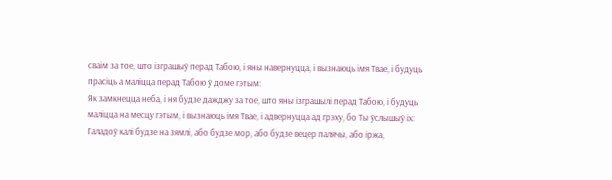сваім за тое, што ізграшыў перад Табою, і яны навернуцца, і вызнаюць імя Твае, і будуць прасіць а маліцца перад Табою ў доме гэтым:
Як замкнецца неба, і ня будзе дажджу за тое, што яны ізграшылі перад Табою, і будуць маліцца на месцу гэтым, і вызнаюць імя Твае, і адвернуцца ад грэху, бо Ты ўслышыў іх:
Галадоў калі будзе на зямлі, або будзе мор, або будзе вецер палячы, або іржа,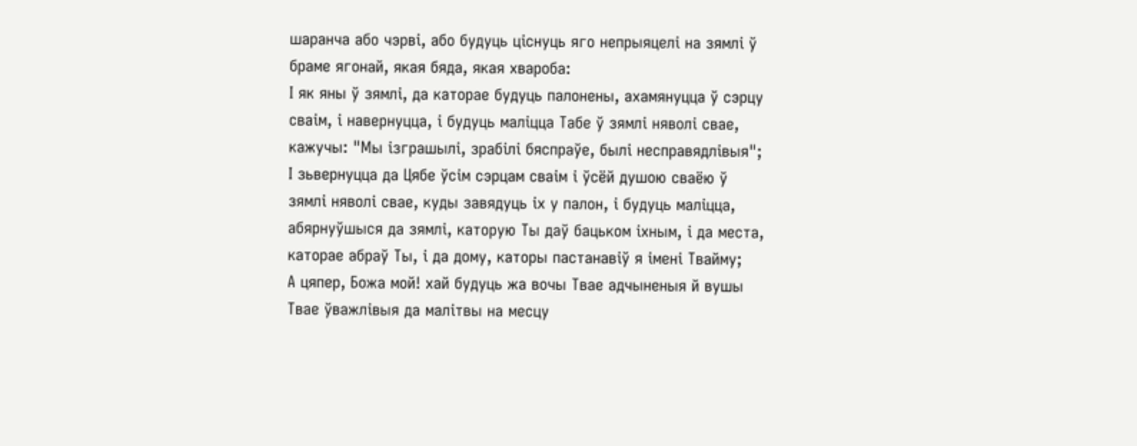шаранча або чэрві, або будуць ціснуць яго непрыяцелі на зямлі ў браме ягонай, якая бяда, якая хвароба:
І як яны ў зямлі, да каторае будуць палонены, ахамянуцца ў сэрцу сваім, і навернуцца, і будуць маліцца Табе ў зямлі няволі свае, кажучы: "Мы ізграшылі, зрабілі бяспраўе, былі несправядлівыя";
І зьвернуцца да Цябе ўсім сэрцам сваім і ўсёй душою сваёю ў зямлі няволі свае, куды завядуць іх у палон, і будуць маліцца, абярнуўшыся да зямлі, каторую Ты даў бацьком іхным, і да места, каторае абраў Ты, і да дому, каторы пастанавіў я імені Твайму;
А цяпер, Божа мой! хай будуць жа вочы Твае адчыненыя й вушы Твае ўважлівыя да малітвы на месцу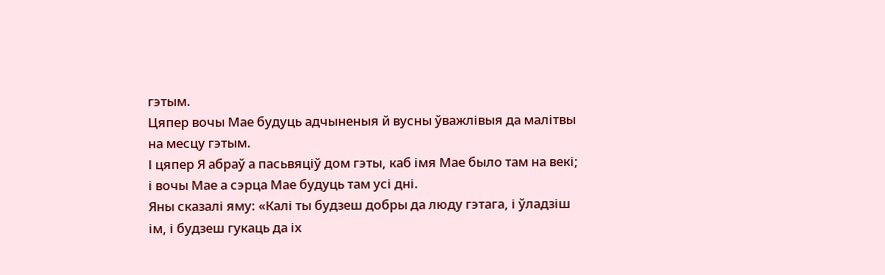гэтым.
Цяпер вочы Мае будуць адчыненыя й вусны ўважлівыя да малітвы на месцу гэтым.
І цяпер Я абраў а пасьвяціў дом гэты, каб імя Мае было там на векі; і вочы Мае а сэрца Мае будуць там усі дні.
Яны сказалі яму: «Калі ты будзеш добры да люду гэтага, і ўладзіш ім, і будзеш гукаць да іх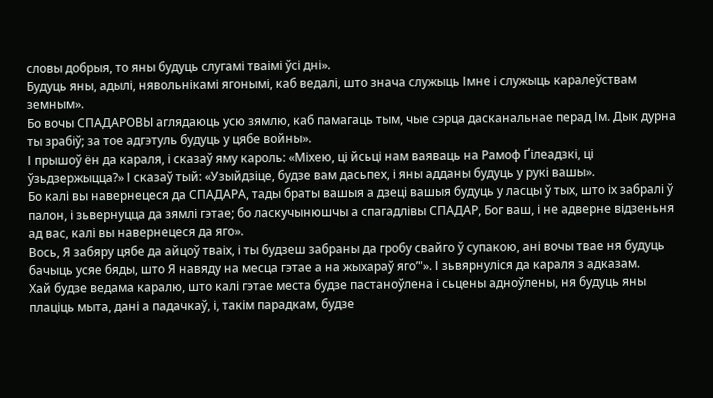словы добрыя, то яны будуць слугамі тваімі ўсі дні».
Будуць яны, адылі, нявольнікамі ягонымі, каб ведалі, што знача служыць Імне і служыць каралеўствам земным».
Бо вочы СПАДАРОВЫ аглядаюць усю зямлю, каб памагаць тым, чые сэрца дасканальнае перад Ім. Дык дурна ты зрабіў; за тое адгэтуль будуць у цябе войны».
І прышоў ён да караля, і сказаў яму кароль: «Міхею, ці йсьці нам ваяваць на Рамоф Ґілеадзкі, ці ўзьдзержыцца?» І сказаў тый: «Узыйдзіце, будзе вам дасьпех, і яны адданы будуць у рукі вашы».
Бо калі вы навернецеся да СПАДАРА, тады браты вашыя а дзеці вашыя будуць у ласцы ў тых, што іх забралі ў палон, і зьвернуцца да зямлі гэтае; бо ласкучынюшчы а спагадлівы СПАДАР, Бог ваш, і не адверне відзеньня ад вас, калі вы навернецеся да яго».
Вось, Я забяру цябе да айцоў тваіх, і ты будзеш забраны да гробу свайго ў супакою, ані вочы твае ня будуць бачыць усяе бяды, што Я навяду на месца гэтае а на жыхараў яго’"». І зьвярнуліся да караля з адказам.
Хай будзе ведама каралю, што калі гэтае места будзе пастаноўлена і сьцены адноўлены, ня будуць яны плаціць мыта, дані а падачкаў, і, такім парадкам, будзе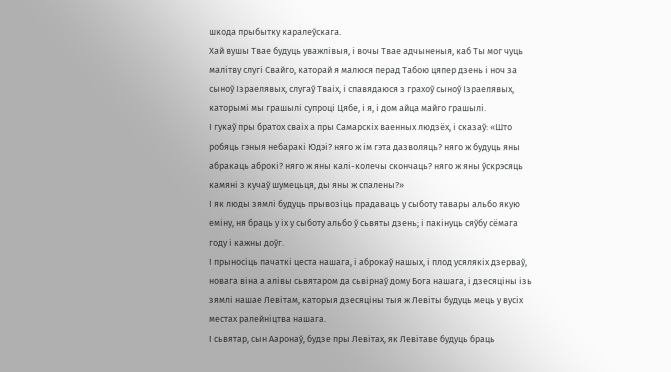шкода прыбытку каралеўскага.
Хай вушы Твае будуць уважлівыя, і вочы Твае адчыненыя, каб Ты мог чуць малітву слугі Свайго, каторай я малюся перад Табою цяпер дзень і ноч за сыноў Ізраелявых, слугаў Тваіх, і спавядаюся з грахоў сыноў Ізраелявых, каторымі мы грашылі супроці Цябе, і я, і дом айца майго грашылі.
І гукаў пры братох сваіх а пры Самарскіх ваенных людзёх, і сказаў: «Што робяць гэныя небаракі Юдэі? няго ж ім гэта дазволяць? няго ж будуць яны абракаць аброкі? няго ж яны калі-колечы скончаць? няго ж яны ўскрэсяць камяні з кучаў шумецьця, ды яны ж спалены?»
І як люды зямлі будуць прывозіць прадаваць у сыботу тавары альбо якую еміну, ня браць у іх у сыботу альбо ў сьвяты дзень; і пакінуць сяўбу сёмага году і кажны доўг.
І прыносіць пачаткі цеста нашага, і аброкаў нашых, і плод усялякіх дзерваў, новага віна а алівы сьвятаром да сьвірнаў дому Бога нашага, і дзесяціны ізь зямлі нашае Левітам, каторыя дзесяціны тыя ж Левіты будуць мець у вусіх местах ралейніцтва нашага.
І сьвятар, сын Ааронаў, будзе пры Левітах, як Левітаве будуць браць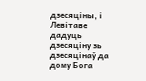дзесяціны, і Левітаве дадуць дзесяціну зь дзесяцінаў да дому Бога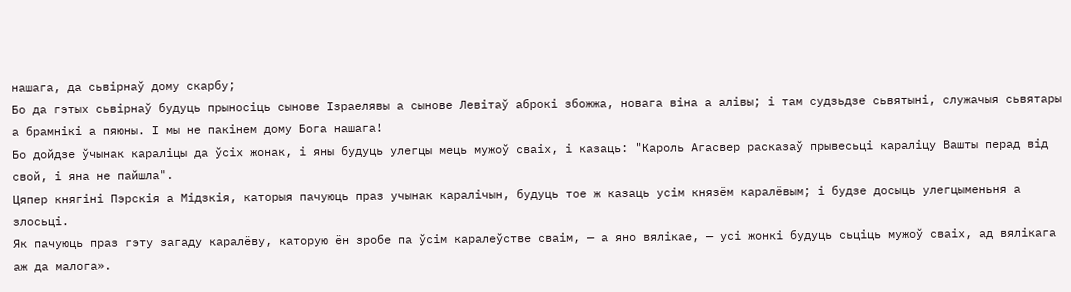нашага, да сьвірнаў дому скарбу;
Бо да гэтых сьвірнаў будуць прыносіць сынове Ізраелявы а сынове Левітаў аброкі збожжа, новага віна а алівы; і там судзьдзе сьвятыні, служачыя сьвятары а брамнікі а пяюны. І мы не пакінем дому Бога нашага!
Бо дойдзе ўчынак караліцы да ўсіх жонак, і яны будуць улегцы мець мужоў сваіх, і казаць: "Кароль Агасвер расказаў прывесьці караліцу Вашты перад від свой, і яна не пайшла".
Цяпер княгіні Пэрскія а Мідзкія, каторыя пачуюць праз учынак каралічын, будуць тое ж казаць усім князём каралёвым; і будзе досыць улегцыменьня а злосьці.
Як пачуюць праз гэту загаду каралёву, каторую ён зробе па ўсім каралеўстве сваім, — а яно вялікае, — усі жонкі будуць сьціць мужоў сваіх, ад вялікага аж да малога».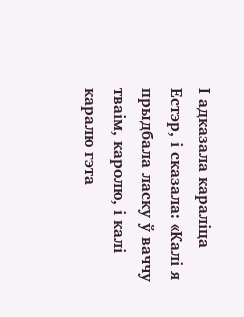І адказала караліца Естэр, і сказала: «Калі я прыдбала ласку ў ваччу тваім, каролю, і калі каралю гэта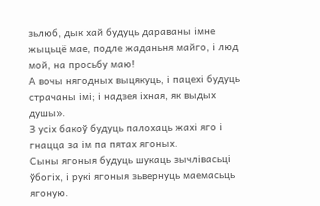зьлюб, дык хай будуць дараваны імне жыцьцё мае, подле жаданьня майго, і люд мой, на просьбу маю!
А вочы нягодных выцякуць, і пацехі будуць страчаны імі; і надзея іхная, як выдых душы».
З усіх бакоў будуць палохаць жахі яго і гнацца за ім па пятах ягоных.
Сыны ягоныя будуць шукаць зычлівасьці ўбогіх, і рукі ягоныя зьвернуць маемасьць ягоную.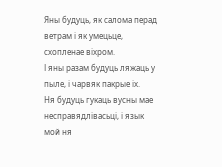Яны будуць, як салома перад ветрам і як умецьце, схопленае віхром.
І яны разам будуць ляжаць у пыле, і чарвяк пакрые іх.
Ня будуць гукаць вусны мае несправядлівасьці, і язык мой ня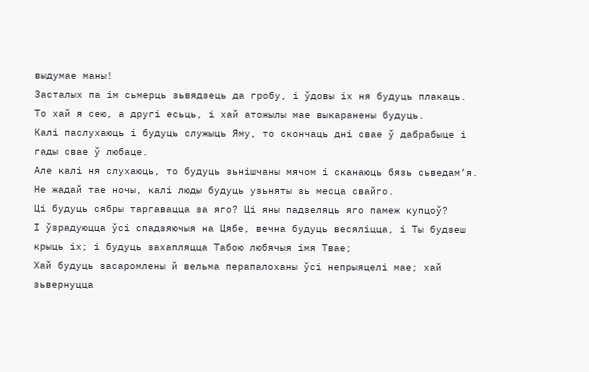выдумае маны!
Засталых па ім сьмерць зьвядзець да гробу, і ўдовы іх ня будуць плакаць.
То хай я сею, а другі есьць, і хай атожылы мае выкаранены будуць.
Калі паслухаюць і будуць служыць Яму, то скончаць дні свае ў дабрабыце і гады свае ў любаце.
Але калі ня слухаюць, то будуць зьнішчаны мячом і сканаюць бязь сьведам’я.
Не жадай тае ночы, калі люды будуць узьняты зь месца свайго.
Ці будуць сябры таргавацца за яго? Ці яны падзеляць яго памеж купцоў?
І ўзрадуюцца ўсі спадзяючыя на Цябе, вечна будуць весяліцца, і Ты будзеш крыць іх; і будуць захапляцца Табою любячыя імя Твае;
Хай будуць засаромлены й вельма перапалоханы ўсі непрыяцелі мае; хай зьвернуцца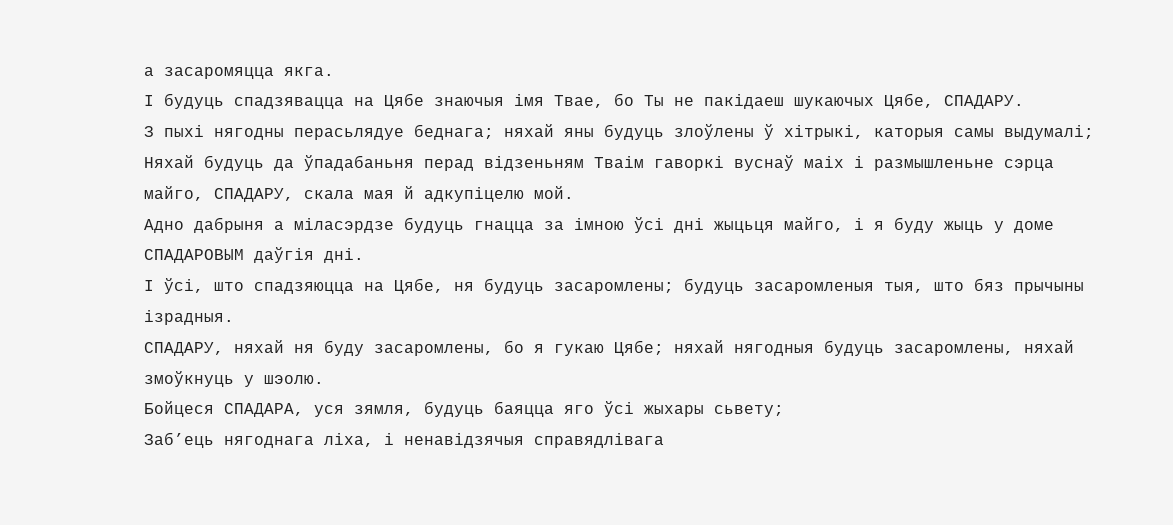а засаромяцца якга.
І будуць спадзявацца на Цябе знаючыя імя Твае, бо Ты не пакідаеш шукаючых Цябе, СПАДАРУ.
З пыхі нягодны перасьлядуе беднага; няхай яны будуць злоўлены ў хітрыкі, каторыя самы выдумалі;
Няхай будуць да ўпадабаньня перад відзеньням Тваім гаворкі вуснаў маіх і размышленьне сэрца майго, СПАДАРУ, скала мая й адкупіцелю мой.
Адно дабрыня а міласэрдзе будуць гнацца за імною ўсі дні жыцьця майго, і я буду жыць у доме СПАДАРОВЫМ даўгія дні.
І ўсі, што спадзяюцца на Цябе, ня будуць засаромлены; будуць засаромленыя тыя, што бяз прычыны ізрадныя.
СПАДАРУ, няхай ня буду засаромлены, бо я гукаю Цябе; няхай нягодныя будуць засаромлены, няхай змоўкнуць у шэолю.
Бойцеся СПАДАРА, уся зямля, будуць баяцца яго ўсі жыхары сьвету;
Заб’ець нягоднага ліха, і ненавідзячыя справядлівага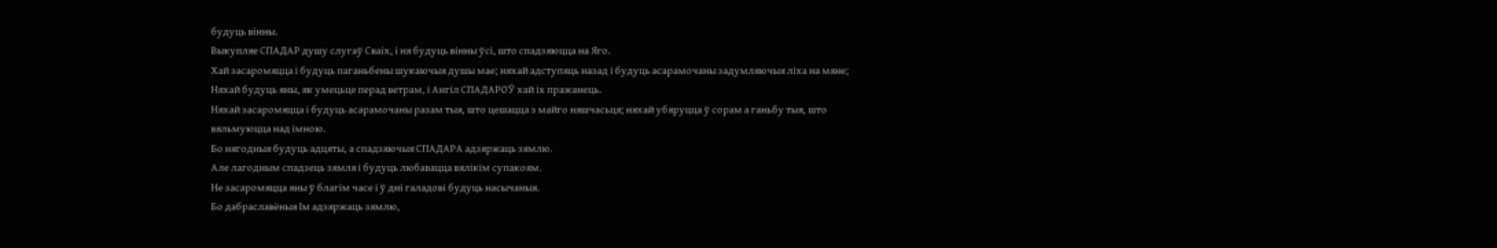будуць вінны.
Выкупляе СПАДАР душу слугаў Сваіх, і ня будуць вінны ўсі, што спадзяюцца на Яго.
Хай засаромяцца і будуць паганьбены шукаючыя душы мае; няхай адступяць назад і будуць асарамочаны задумляючыя ліха на мяне;
Няхай будуць яны, як умецьце перад ветрам, і Ангіл СПАДАРОЎ хай іх пражанець.
Няхай засаромяцца і будуць асарамочаны разам тыя, што цешацца з майго няшчасьця; няхай убяруцца ў сорам а ганьбу тыя, што вяльмуюцца над імною.
Бо нягодныя будуць адцяты, а спадзяючыя СПАДАРА адзяржаць зямлю.
Але лагодным спадзець зямля і будуць любавацца вялікім супакоям.
Не засаромяцца яны ў благім часе і ў дні галадові будуць насычаныя.
Бо дабраславёныя Ім адзяржаць зямлю,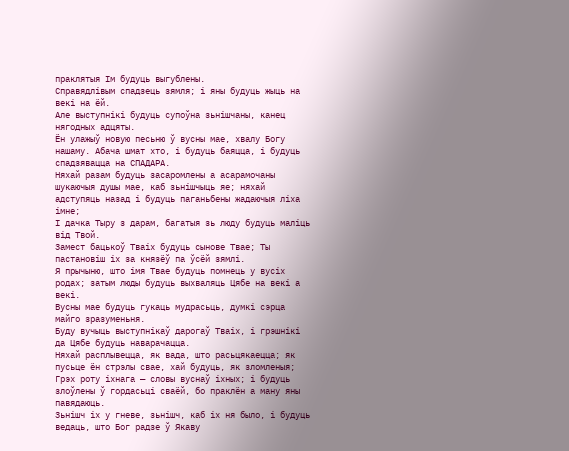праклятыя Ім будуць выгублены.
Справядлівым спадзець зямля; і яны будуць жыць на векі на ёй.
Але выступнікі будуць супоўна зьнішчаны, канец нягодных адцяты.
Ён улажыў новую песьню ў вусны мае, хвалу Богу нашаму. Абача шмат хто, і будуць баяцца, і будуць спадзявацца на СПАДАРА.
Няхай разам будуць засаромлены а асарамочаны шукаючыя душы мае, каб зьнішчыць яе; няхай адступяць назад і будуць паганьбены жадаючыя ліха імне;
І дачка Тыру з дарам, багатыя зь люду будуць маліць від Твой.
Замест бацькоў Тваіх будуць сынове Твае; Ты пастановіш іх за князёў па ўсёй зямлі.
Я прычыню, што імя Твае будуць помнець у вусіх родах; затым люды будуць выхваляць Цябе на векі а векі.
Вусны мае будуць гукаць мудрасьць, думкі сэрца майго зразуменьня.
Буду вучыць выступнікаў дарогаў Тваіх, і грэшнікі да Цябе будуць наварачацца.
Няхай расплывецца, як вада, што расьцякаецца; як пусьце ён стрэлы свае, хай будуць, як зломленыя;
Грэх роту іхнага — словы вуснаў іхных; і будуць злоўлены ў гордасьці сваёй, бо праклён а ману яны павядаюць.
Зьнішч іх у гневе, зьнішч, каб іх ня было, і будуць ведаць, што Бог радзе ў Якаву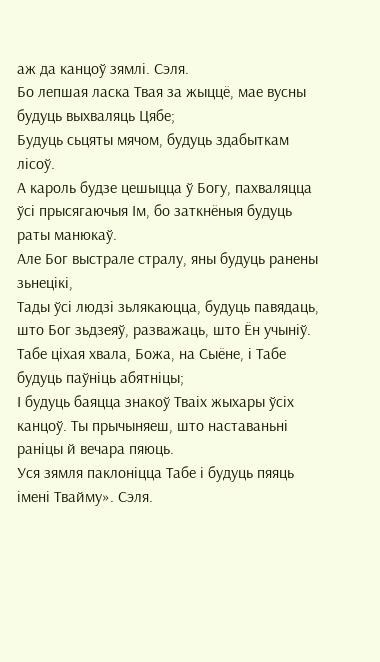аж да канцоў зямлі. Сэля.
Бо лепшая ласка Твая за жыццё, мае вусны будуць выхваляць Цябе;
Будуць сьцяты мячом, будуць здабыткам лісоў.
А кароль будзе цешыцца ў Богу, пахваляцца ўсі прысягаючыя Ім, бо заткнёныя будуць раты манюкаў.
Але Бог выстрале стралу, яны будуць ранены зьнецікі,
Тады ўсі людзі зьлякаюцца, будуць павядаць, што Бог зьдзеяў, разважаць, што Ён учыніў.
Табе ціхая хвала, Божа, на Сыёне, і Табе будуць паўніць абятніцы;
І будуць баяцца знакоў Тваіх жыхары ўсіх канцоў. Ты прычыняеш, што наставаньні раніцы й вечара пяюць.
Уся зямля паклоніцца Табе і будуць пяяць імені Твайму». Сэля.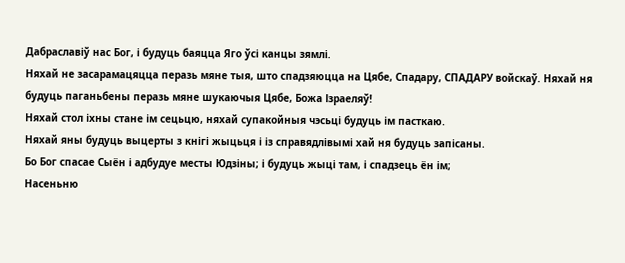Дабраславіў нас Бог, і будуць баяцца Яго ўсі канцы зямлі.
Няхай не засарамацяцца перазь мяне тыя, што спадзяюцца на Цябе, Спадару, СПАДАРУ войскаў. Няхай ня будуць паганьбены перазь мяне шукаючыя Цябе, Божа Ізраеляў!
Няхай стол іхны стане ім сецьцю, няхай супакойныя чэсьці будуць ім пасткаю.
Няхай яны будуць выцерты з кнігі жыцьця і із справядлівымі хай ня будуць запісаны.
Бо Бог спасае Сыён і адбудуе месты Юдзіны; і будуць жыці там, і спадзець ён ім;
Насеньню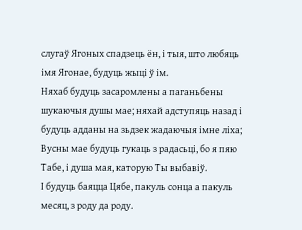слугаў Ягоных спадзець ён, і тыя, што любяць імя Ягонае, будуць жыці ў ім.
Няхаб будуць засаромлены а паганьбены шукаючыя душы мае; няхай адступяць назад і будуць адданы на зьдзек жадаючыя імне ліха;
Вусны мае будуць гукаць з радасьці, бо я пяю Табе, і душа мая, каторую Ты выбавіў.
І будуць баяцца Цябе, пакуль сонца а пакуль месяц, з роду да роду.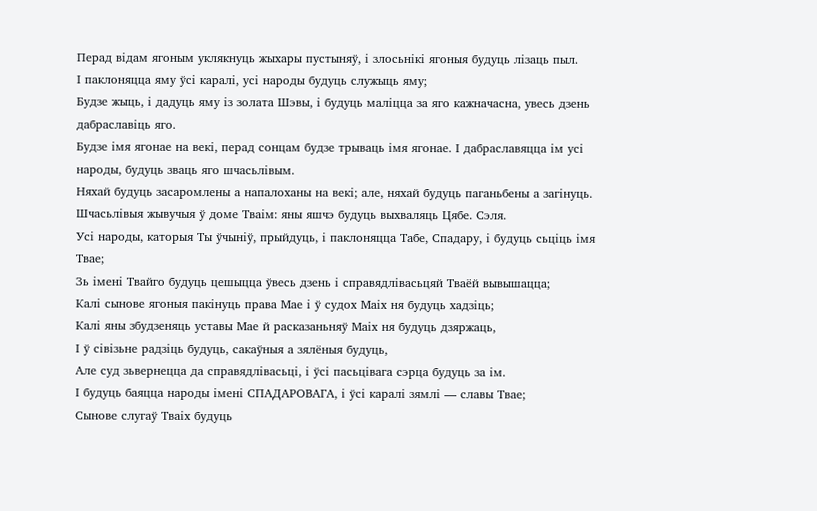Перад відам ягоным уклякнуць жыхары пустыняў, і злосьнікі ягоныя будуць лізаць пыл.
І паклоняцца яму ўсі каралі, усі народы будуць служыць яму;
Будзе жыць, і дадуць яму із золата Шэвы, і будуць маліцца за яго кажначасна, увесь дзень дабраславіць яго.
Будзе імя ягонае на векі, перад сонцам будзе трываць імя ягонае. І дабраславяцца ім усі народы, будуць зваць яго шчасьлівым.
Няхай будуць засаромлены а напалоханы на векі; але, няхай будуць паганьбены а загінуць.
Шчасьлівыя жывучыя ў доме Тваім: яны яшчэ будуць выхваляць Цябе. Сэля.
Усі народы, каторыя Ты ўчыніў, прыйдуць, і паклоняцца Табе, Спадару, і будуць сьціць імя Твае;
Зь імені Твайго будуць цешыцца ўвесь дзень і справядлівасьцяй Тваёй вывышацца;
Калі сынове ягоныя пакінуць права Мае і ў судох Маіх ня будуць хадзіць;
Калі яны збудзеняць уставы Мае й расказаньняў Маіх ня будуць дзяржаць,
І ў сівізьне радзіць будуць, сакаўныя а зялёныя будуць,
Але суд зьвернецца да справядлівасьці, і ўсі пасьцівага сэрца будуць за ім.
І будуць баяцца народы імені СПАДАРОВАГА, і ўсі каралі зямлі — славы Твае;
Сынове слугаў Тваіх будуць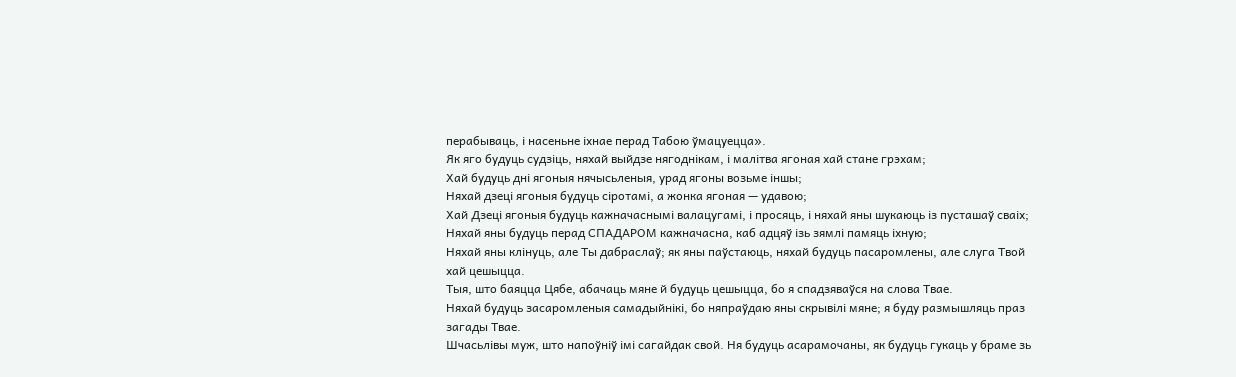перабываць, і насеньне іхнае перад Табою ўмацуецца».
Як яго будуць судзіць, няхай выйдзе нягоднікам, і малітва ягоная хай стане грэхам;
Хай будуць дні ягоныя нячысьленыя, урад ягоны возьме іншы;
Няхай дзеці ягоныя будуць сіротамі, а жонка ягоная — удавою;
Хай Дзеці ягоныя будуць кажначаснымі валацугамі, і просяць, і няхай яны шукаюць із пусташаў сваіх;
Няхай яны будуць перад СПАДАРОМ кажначасна, каб адцяў ізь зямлі памяць іхную;
Няхай яны клінуць, але Ты дабраслаў; як яны паўстаюць, няхай будуць пасаромлены, але слуга Твой хай цешыцца.
Тыя, што баяцца Цябе, абачаць мяне й будуць цешыцца, бо я спадзяваўся на слова Твае.
Няхай будуць засаромленыя самадыйнікі, бо няпраўдаю яны скрывілі мяне; я буду размышляць праз загады Твае.
Шчасьлівы муж, што напоўніў імі сагайдак свой. Ня будуць асарамочаны, як будуць гукаць у браме зь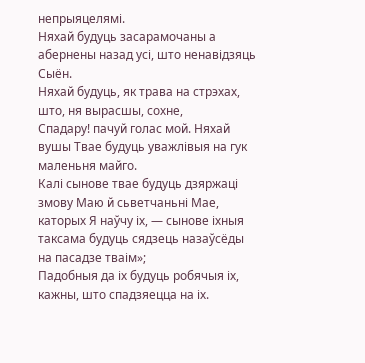непрыяцелямі.
Няхай будуць засарамочаны а абернены назад усі, што ненавідзяць Сыён.
Няхай будуць, як трава на стрэхах, што, ня вырасшы, сохне,
Спадару! пачуй голас мой. Няхай вушы Твае будуць уважлівыя на гук маленьня майго.
Калі сынове твае будуць дзяржаці змову Маю й сьветчаньні Мае, каторых Я наўчу іх, — сынове іхныя таксама будуць сядзець назаўсёды на пасадзе тваім»;
Падобныя да іх будуць робячыя іх, кажны, што спадзяецца на іх.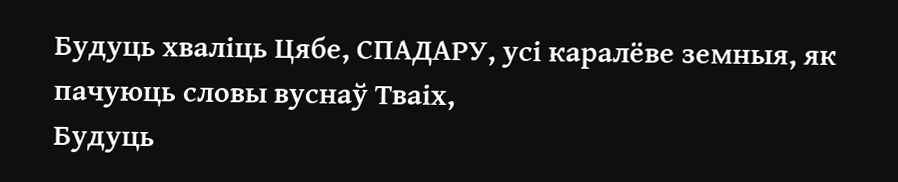Будуць хваліць Цябе, СПАДАРУ, усі каралёве земныя, як пачуюць словы вуснаў Тваіх,
Будуць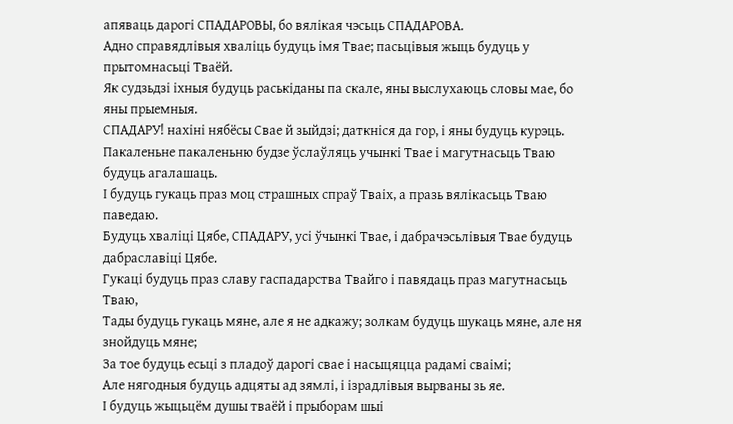апяваць дарогі СПАДАРОВЫ, бо вялікая чэсьць СПАДАРОВА.
Адно справядлівыя хваліць будуць імя Твае; пасьцівыя жыць будуць у прытомнасьці Тваёй.
Як судзьдзі іхныя будуць раськіданы па скале, яны выслухаюць словы мае, бо яны прыемныя.
СПАДАРУ! нахіні нябёсы Свае й зыйдзі; даткніся да гор, і яны будуць курэць.
Пакаленьне пакаленьню будзе ўслаўляць учынкі Твае і магутнасьць Тваю будуць агалашаць.
І будуць гукаць праз моц страшных спраў Тваіх, а празь вялікасьць Тваю паведаю.
Будуць хваліці Цябе, СПАДАРУ, усі ўчынкі Твае, і дабрачэсьлівыя Твае будуць дабраславіці Цябе.
Гукаці будуць праз славу гаспадарства Твайго і павядаць праз магутнасьць Тваю,
Тады будуць гукаць мяне, але я не адкажу; золкам будуць шукаць мяне, але ня знойдуць мяне;
За тое будуць есьці з пладоў дарогі свае і насыцяцца радамі сваімі;
Але нягодныя будуць адцяты ад зямлі, і ізрадлівыя вырваны зь яе.
І будуць жыцьцём душы тваёй і прыборам шыі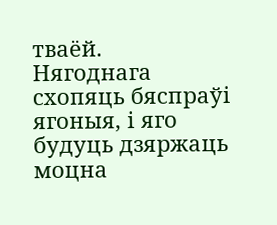тваёй.
Нягоднага схопяць бяспраўі ягоныя, і яго будуць дзяржаць моцна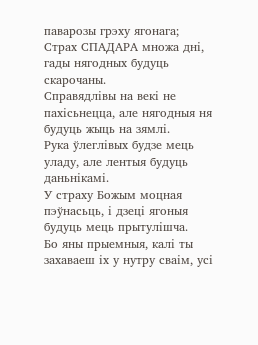паварозы грэху ягонага;
Страх СПАДАРА множа дні, гады нягодных будуць скарочаны.
Справядлівы на векі не пахісьнецца, але нягодныя ня будуць жыць на зямлі.
Рука ўлеглівых будзе мець уладу, але лентыя будуць даньнікамі.
У страху Божым моцная пэўнасьць, і дзеці ягоныя будуць мець прытулішча.
Бо яны прыемныя, калі ты захаваеш іх у нутру сваім, усі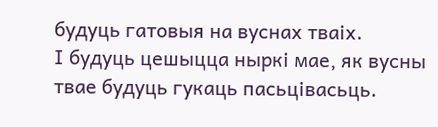будуць гатовыя на вуснах тваіх.
І будуць цешыцца ныркі мае, як вусны твае будуць гукаць пасьцівасьць.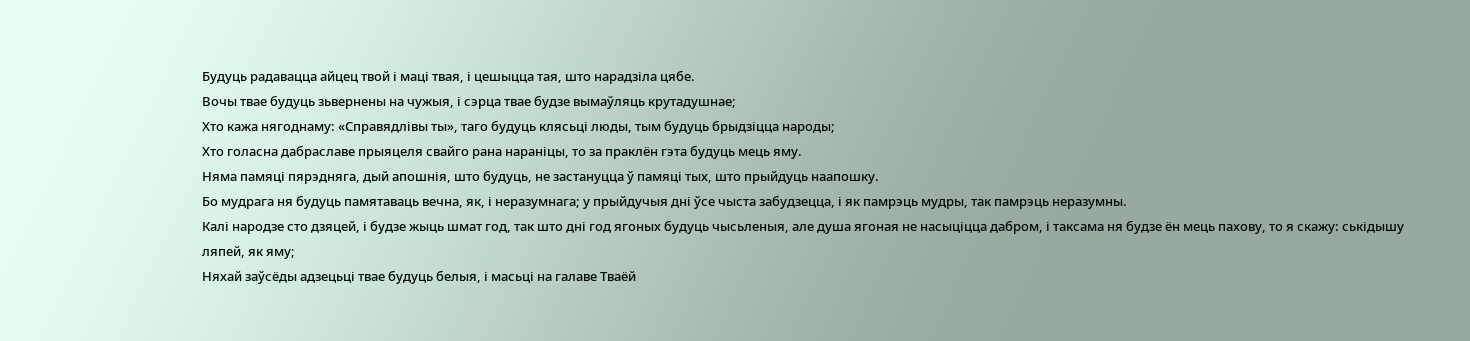Будуць радавацца айцец твой і маці твая, і цешыцца тая, што нарадзіла цябе.
Вочы твае будуць зьвернены на чужыя, і сэрца твае будзе вымаўляць крутадушнае;
Хто кажа нягоднаму: «Справядлівы ты», таго будуць клясьці люды, тым будуць брыдзіцца народы;
Хто голасна дабраславе прыяцеля свайго рана нараніцы, то за праклён гэта будуць мець яму.
Няма памяці пярэдняга, дый апошнія, што будуць, не застануцца ў памяці тых, што прыйдуць наапошку.
Бо мудрага ня будуць памятаваць вечна, як, і неразумнага; у прыйдучыя дні ўсе чыста забудзецца, і як памрэць мудры, так памрэць неразумны.
Калі народзе сто дзяцей, і будзе жыць шмат год, так што дні год ягоных будуць чысьленыя, але душа ягоная не насыціцца дабром, і таксама ня будзе ён мець пахову, то я скажу: ськідышу ляпей, як яму;
Няхай заўсёды адзецьці твае будуць белыя, і масьці на галаве Тваёй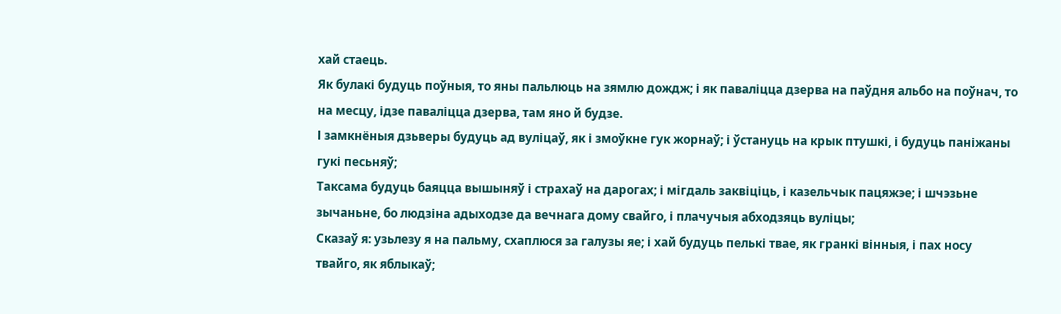хай стаець.
Як булакі будуць поўныя, то яны пальлюць на зямлю дождж; і як паваліцца дзерва на паўдня альбо на поўнач, то на месцу, ідзе паваліцца дзерва, там яно й будзе.
І замкнёныя дзьверы будуць ад вуліцаў, як і змоўкне гук жорнаў; і ўстануць на крык птушкі, і будуць паніжаны гукі песьняў;
Таксама будуць баяцца вышыняў і страхаў на дарогах; і мігдаль заквіціць, і казельчык пацяжэе; і шчэзьне зычаньне, бо людзіна адыходзе да вечнага дому свайго, і плачучыя абходзяць вуліцы;
Сказаў я: узьлезу я на пальму, схаплюся за галузы яе; і хай будуць пелькі твае, як гранкі вінныя, і пах носу твайго, як яблыкаў;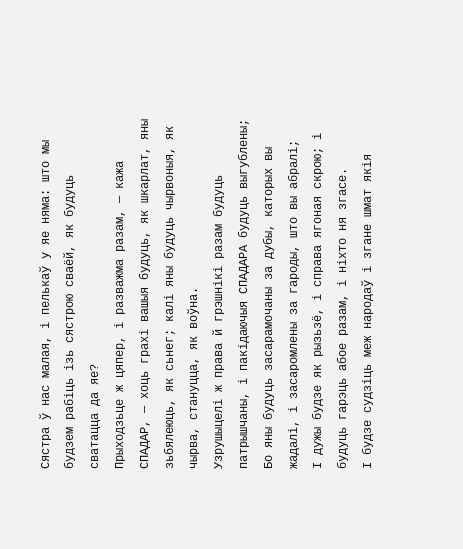Сястра ў нас малая, і пелькаў у яе няма: што мы будзем рабіць ізь сястрою сваёй, як будуць сватацца да яе?
Прыходзьце ж цяпер, і разважма разам, — кажа СПАДАР, — хоць грахі вашыя будуць, як шкарлат, яны зьбялеюць, як сьнег; калі яны будуць чырвоныя, як чырва, стануцца, як воўна.
Узрушыцелі ж права й грэшнікі разам будуць патрышчаны, і пакідаючыя СПАДАРА будуць выгублены;
Бо яны будуць засарамочаны за дубы, каторых вы жадалі, і засаромлены за гароды, што вы абралі;
І дужы будзе як рызьзё, і справа ягоная скрою; і будуць гарэць абое разам, і ніхто ня згасе.
І будзе судзіць меж народаў і згане шмат якія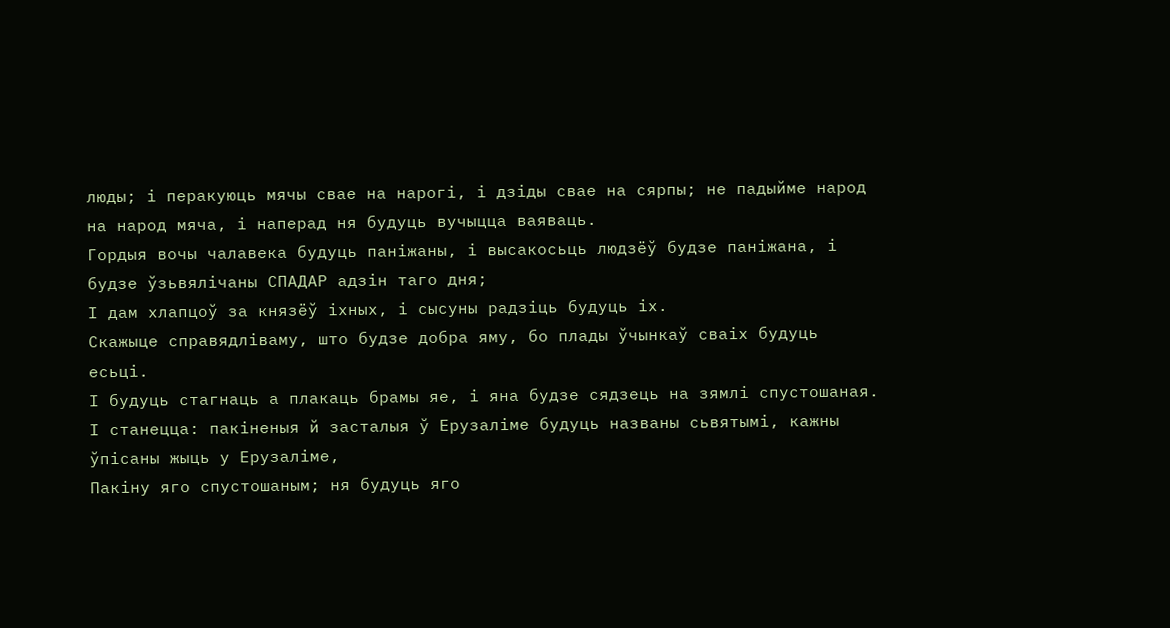люды; і перакуюць мячы свае на нарогі, і дзіды свае на сярпы; не падыйме народ на народ мяча, і наперад ня будуць вучыцца ваяваць.
Гордыя вочы чалавека будуць паніжаны, і высакосьць людзёў будзе паніжана, і будзе ўзьвялічаны СПАДАР адзін таго дня;
І дам хлапцоў за князёў іхных, і сысуны радзіць будуць іх.
Скажыце справядліваму, што будзе добра яму, бо плады ўчынкаў сваіх будуць есьці.
І будуць стагнаць а плакаць брамы яе, і яна будзе сядзець на зямлі спустошаная.
І станецца: пакіненыя й засталыя ў Ерузаліме будуць названы сьвятымі, кажны ўпісаны жыць у Ерузаліме,
Пакіну яго спустошаным; ня будуць яго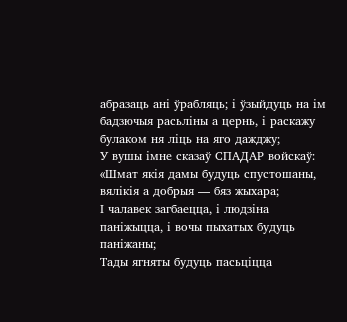абразаць ані ўрабляць; і ўзыйдуць на ім бадзючыя расьліны а цернь, і раскажу булаком ня ліць на яго дажджу;
У вушы імне сказаў СПАДАР войскаў: «Шмат якія дамы будуць спустошаны, вялікія а добрыя — бяз жыхара;
І чалавек загбаецца, і людзіна паніжыцца, і вочы пыхатых будуць паніжаны;
Тады ягняты будуць пасьціцца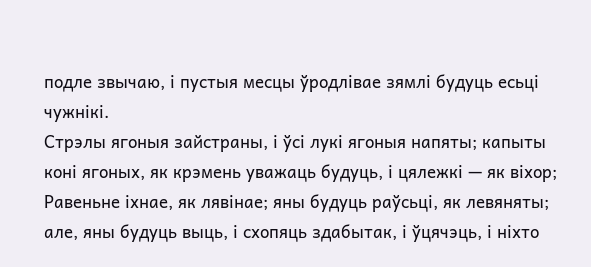подле звычаю, і пустыя месцы ўродлівае зямлі будуць есьці чужнікі.
Стрэлы ягоныя зайстраны, і ўсі лукі ягоныя напяты; капыты коні ягоных, як крэмень уважаць будуць, і цялежкі — як віхор;
Равеньне іхнае, як лявінае; яны будуць раўсьці, як левяняты; але, яны будуць выць, і схопяць здабытак, і ўцячэць, і ніхто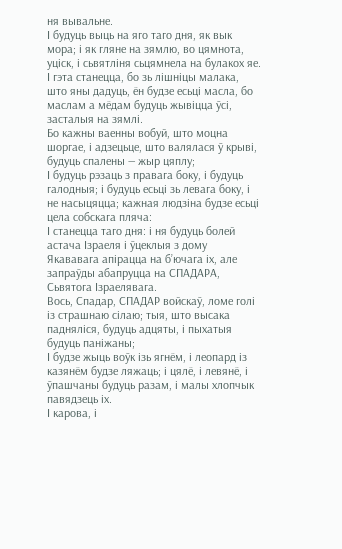ня вывальне.
І будуць выць на яго таго дня, як вык мора; і як гляне на зямлю, во цямнота, уціск, і сьвятліня сьцямнела на булакох яе.
І гэта станецца, бо зь лішніцы малака, што яны дадуць, ён будзе есьці масла, бо маслам а мёдам будуць жывіцца ўсі, засталыя на зямлі.
Бо кажны ваенны вобуй, што моцна шоргае, і адзецьце, што валялася ў крыві, будуць спалены — жыр цяплу;
І будуць рэзаць з правага боку, і будуць галодныя; і будуць есьці зь левага боку, і не насыцяцца; кажная людзіна будзе есьці цела собскага пляча:
І станецца таго дня: і ня будуць болей астача Ізраеля і ўцеклыя з дому Якававага апірацца на б’ючага іх, але запраўды абапруцца на СПАДАРА, Сьвятога Ізраелявага.
Вось, Спадар, СПАДАР войскаў, ломе голі із страшнаю сілаю; тыя, што высака падняліся, будуць адцяты, і пыхатыя будуць паніжаны;
І будзе жыць воўк ізь ягнём, і леопард із казянём будзе ляжаць; і цялё, і левянё, і ўпашчаны будуць разам, і малы хлопчык павядзець іх.
І карова, і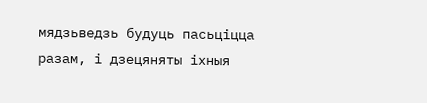мядзьведзь будуць пасьціцца разам, і дзецяняты іхныя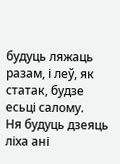будуць ляжаць разам, і леў, як статак, будзе есьці салому.
Ня будуць дзеяць ліха ані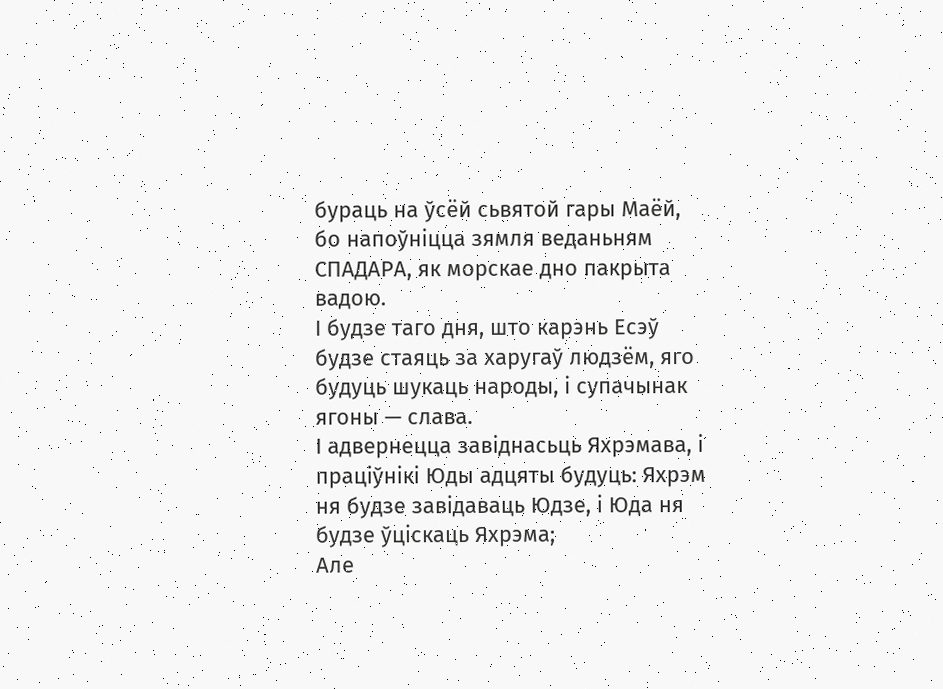бураць на ўсёй сьвятой гары Маёй, бо напоўніцца зямля веданьням СПАДАРА, як морскае дно пакрыта вадою.
І будзе таго дня, што карэнь Есэў будзе стаяць за харугаў людзём, яго будуць шукаць народы, і супачынак ягоны — слава.
І адвернецца завіднасьць Яхрэмава, і праціўнікі Юды адцяты будуць: Яхрэм ня будзе завідаваць Юдзе, і Юда ня будзе ўціскаць Яхрэма;
Але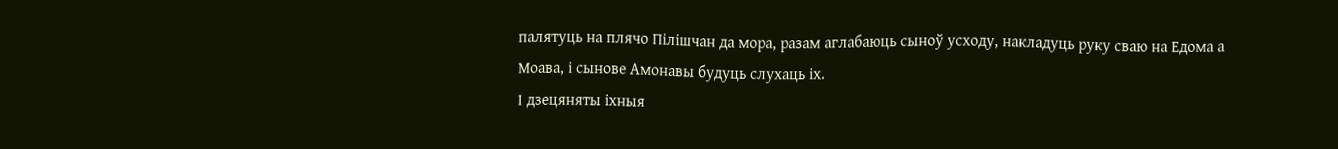палятуць на плячо Пілішчан да мора, разам аглабаюць сыноў усходу, накладуць руку сваю на Едома а Моава, і сынове Амонавы будуць слухаць іх.
І дзецяняты іхныя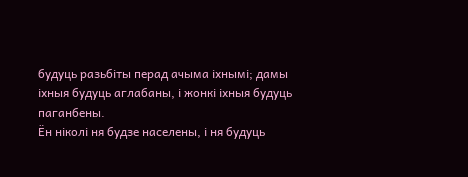будуць разьбіты перад ачыма іхнымі; дамы іхныя будуць аглабаны, і жонкі іхныя будуць паганбены.
Ён ніколі ня будзе населены, і ня будуць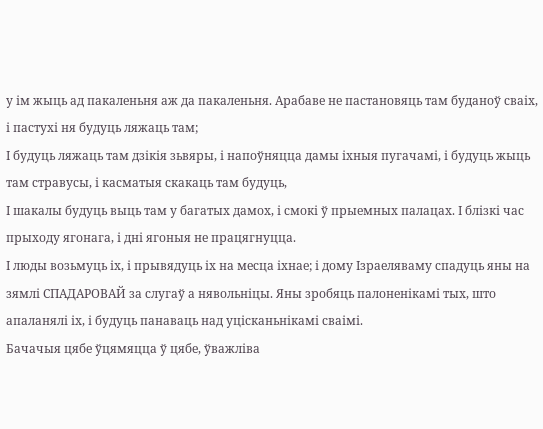у ім жыць ад пакаленьня аж да пакаленьня. Арабаве не пастановяць там буданоў сваіх, і пастухі ня будуць ляжаць там;
І будуць ляжаць там дзікія зьвяры, і напоўняцца дамы іхныя пугачамі, і будуць жыць там стравусы, і касматыя скакаць там будуць,
І шакалы будуць выць там у багатых дамох, і смокі ў прыемных палацах. І блізкі час прыходу ягонага, і дні ягоныя не працягнуцца.
І люды возьмуць іх, і прывядуць іх на месца іхнае; і дому Ізраеляваму спадуць яны на зямлі СПАДАРОВАЙ за слугаў а нявольніцы. Яны зробяць палоненікамі тых, што апаланялі іх, і будуць панаваць над уцісканьнікамі сваімі.
Бачачыя цябе ўцямяцца ў цябе, ўважліва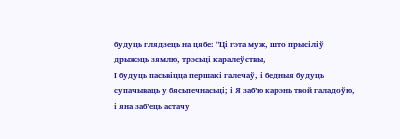будуць глядзець на цябе: "Ці гэта муж, што прысіліў дрыжэць зямлю, трэсьці каралеўствы,
І будуць пасьвіцца першакі галечаў, і бедныя будуць супачываць у бясьпечнасьці; і Я заб’ю карэнь твой галадоўю, і яна заб’ець астачу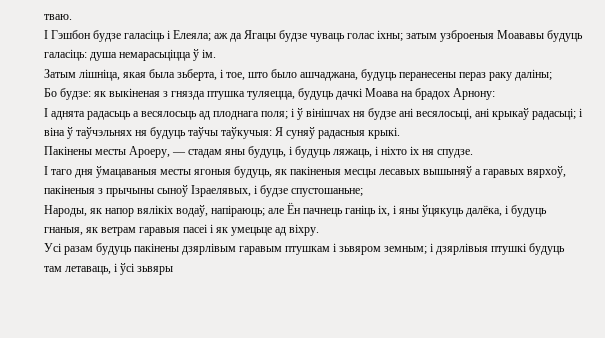тваю.
І Гэшбон будзе галасіць і Елеяла; аж да Ягацы будзе чуваць голас іхны; затым узброеныя Моававы будуць галасіць: душа немарасьціцца ў ім.
Затым лішніца, якая была зьберта, і тое, што было ашчаджана, будуць перанесены пераз раку даліны;
Бо будзе: як выкіненая з гнязда птушка туляецца, будуць дачкі Моава на брадох Арнону:
І аднята радасьць а весялосьць ад плоднага поля; і ў вінішчах ня будзе ані весялосьці, ані крыкаў радасьці; і віна ў таўчэльнях ня будуць таўчы таўкучыя: Я суняў радасныя крыкі.
Пакінены месты Ароеру, — стадам яны будуць, і будуць ляжаць, і ніхто іх ня спудзе.
І таго дня ўмацаваныя месты ягоныя будуць, як пакіненыя месцы лесавых вышыняў а гаравых вярхоў, пакіненыя з прычыны сыноў Ізраелявых, і будзе спустошаньне;
Народы, як напор вялікіх водаў, напіраюць; але Ён пачнець ганіць іх, і яны ўцякуць далёка, і будуць гнаныя, як ветрам гаравыя пасеі і як умецьце ад віхру.
Усі разам будуць пакінены дзярлівым гаравым птушкам і зьвяром земным; і дзярлівыя птушкі будуць там летаваць, і ўсі зьвяры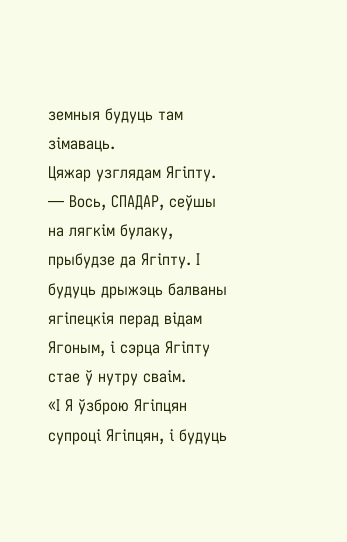земныя будуць там зімаваць.
Цяжар узглядам Ягіпту. — Вось, СПАДАР, сеўшы на лягкім булаку, прыбудзе да Ягіпту. І будуць дрыжэць балваны ягіпецкія перад відам Ягоным, і сэрца Ягіпту стае ў нутру сваім.
«І Я ўзброю Ягіпцян супроці Ягіпцян, і будуць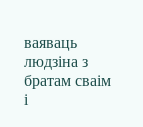ваяваць людзіна з братам сваім і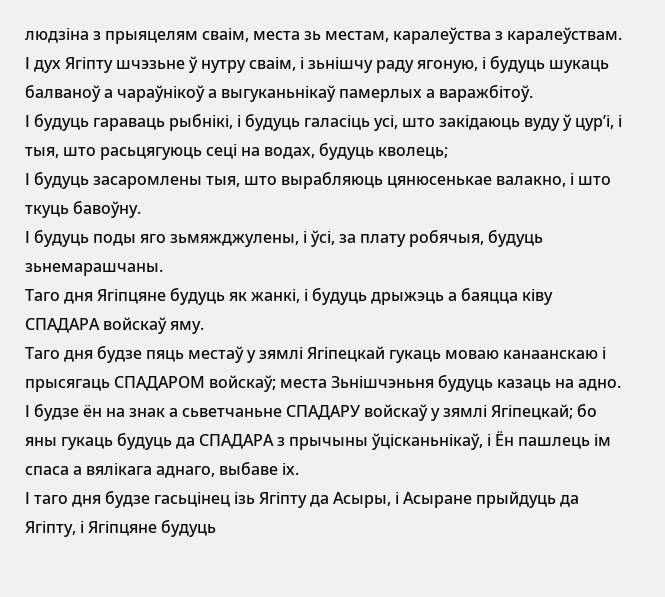людзіна з прыяцелям сваім, места зь местам, каралеўства з каралеўствам.
І дух Ягіпту шчэзьне ў нутру сваім, і зьнішчу раду ягоную, і будуць шукаць балваноў а чараўнікоў а выгуканьнікаў памерлых а варажбітоў.
І будуць гараваць рыбнікі, і будуць галасіць усі, што закідаюць вуду ў цур’і, і тыя, што расьцягуюць сеці на водах, будуць кволець;
І будуць засаромлены тыя, што вырабляюць цянюсенькае валакно, і што ткуць бавоўну.
І будуць поды яго зьмяжджулены, і ўсі, за плату робячыя, будуць зьнемарашчаны.
Таго дня Ягіпцяне будуць як жанкі, і будуць дрыжэць а баяцца ківу СПАДАРА войскаў яму.
Таго дня будзе пяць местаў у зямлі Ягіпецкай гукаць моваю канаанскаю і прысягаць СПАДАРОМ войскаў; места Зьнішчэньня будуць казаць на адно.
І будзе ён на знак а сьветчаньне СПАДАРУ войскаў у зямлі Ягіпецкай; бо яны гукаць будуць да СПАДАРА з прычыны ўцісканьнікаў, і Ён пашлець ім спаса а вялікага аднаго, выбаве іх.
І таго дня будзе гасьцінец ізь Ягіпту да Асыры, і Асыране прыйдуць да Ягіпту, і Ягіпцяне будуць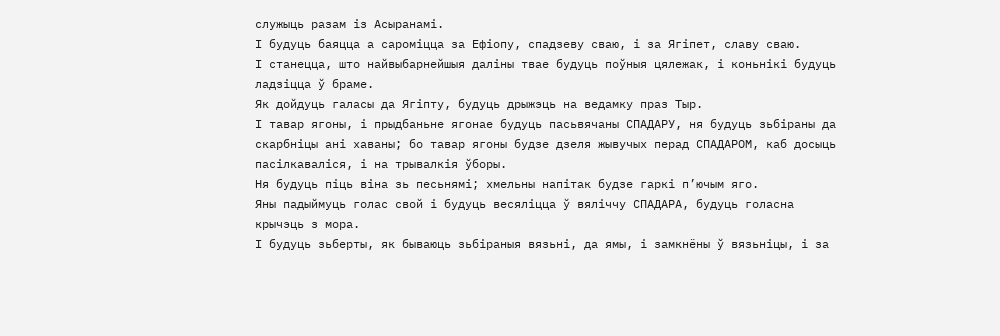служыць разам із Асыранамі.
І будуць баяцца а сароміцца за Ефіопу, спадзеву сваю, і за Ягіпет, славу сваю.
І станецца, што найвыбарнейшыя даліны твае будуць поўныя цялежак, і коньнікі будуць ладзіцца ў браме.
Як дойдуць галасы да Ягіпту, будуць дрыжэць на ведамку праз Тыр.
І тавар ягоны, і прыдбаньне ягонае будуць пасьвячаны СПАДАРУ, ня будуць зьбіраны да скарбніцы ані хаваны; бо тавар ягоны будзе дзеля жывучых перад СПАДАРОМ, каб досыць пасілкаваліся, і на трывалкія ўборы.
Ня будуць піць віна зь песьнямі; хмельны напітак будзе гаркі п’ючым яго.
Яны падыймуць голас свой і будуць весяліцца ў вяліччу СПАДАРА, будуць голасна крычэць з мора.
І будуць зьберты, як бываюць зьбіраныя вязьні, да ямы, і замкнёны ў вязьніцы, і за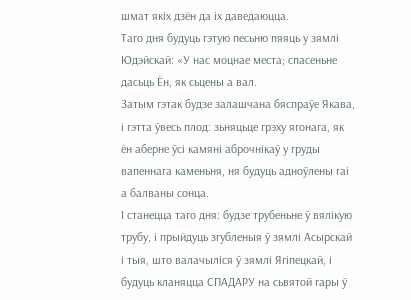шмат якіх дзён да іх даведаюцца.
Таго дня будуць гэтую песьню пяяць у зямлі Юдэйскай: «У нас моцнае места; спасеньне дасьць Ён, як сьцены а вал.
Затым гэтак будзе залашчана бяспраўе Якава, і гэтта ўвесь плод: зьняцьце грэху ягонага, як ён аберне ўсі камяні аброчнікаў у груды вапеннага каменьня, ня будуць адноўлены гаі а балваны сонца.
І станецца таго дня: будзе трубеньне ў вялікую трубу, і прыйдуць згубленыя ў зямлі Асырскай і тыя, што валачыліся ў зямлі Ягіпецкай, і будуць кланяцца СПАДАРУ на сьвятой гары ў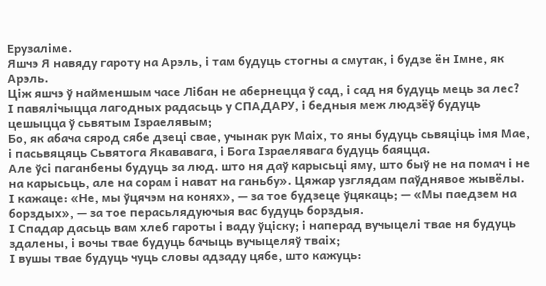Ерузаліме.
Яшчэ Я навяду гароту на Арэль, і там будуць стогны а смутак, і будзе ён Імне, як Арэль.
Ціж яшчэ ў найменшым часе Лібан не абернецца ў сад, і сад ня будуць мець за лес?
І павялічыцца лагодных радасьць у СПАДАРУ, і бедныя меж людзёў будуць цешыцца ў сьвятым Ізраелявым;
Бо, як абача сярод сябе дзеці свае, учынак рук Маіх, то яны будуць сьвяціць імя Мае, і пасьвяцяць Сьвятога Якававага, і Бога Ізраелявага будуць баяцца.
Але ўсі паганбены будуць за люд. што ня даў карысьці яму, што быў не на помач і не на карысьць, але на сорам і нават на ганьбу». Цяжар узглядам паўднявое жывёлы.
І кажаце: «Не, мы ўцячэм на конях», — за тое будзеце ўцякаць; — «Мы паедзем на борздых», — за тое перасьлядуючыя вас будуць борздыя.
І Спадар дасьць вам хлеб гароты і ваду ўціску; і наперад вучыцелі твае ня будуць здалены, і вочы твае будуць бачыць вучыцеляў тваіх;
І вушы твае будуць чуць словы адзаду цябе, што кажуць: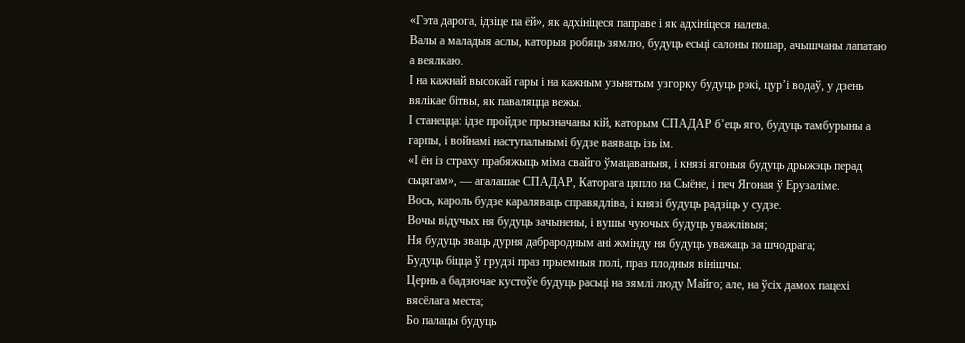«Гэта дарога, ідзіце па ёй», як адхініцеся паправе і як адхініцеся налева.
Валы а маладыя аслы, каторыя робяць зямлю, будуць есьці салоны пошар, ачышчаны лапатаю а веялкаю.
І на кажнай высокай гары і на кажным узьнятым узгорку будуць рэкі, цур’і водаў, у дзень вялікае бітвы, як паваляцца вежы.
І станецца: ідзе пройдзе прызначаны кій, каторым СПАДАР б’ець яго, будуць тамбурыны а гарпы, і войнамі наступальнымі будзе ваяваць ізь ім.
«І ён із страху прабяжыць міма свайго ўмацаваньня, і князі ягоныя будуць дрыжэць перад сьцягам», — агалашае СПАДАР, Каторага цяпло на Сыёне, і печ Ягоная ў Ерузаліме.
Вось, кароль будзе караляваць справядліва, і князі будуць радзіць у судзе.
Вочы відучых ня будуць зачынены, і вушы чуючых будуць уважлівыя;
Ня будуць зваць дурня дабрародным ані жмінду ня будуць уважаць за шчодрага;
Будуць біцца ў грудзі праз прыемныя полі, праз плодныя вінішчы.
Цернь а бадзючае кустоўе будуць расьці на зямлі люду Майго; але, на ўсіх дамох пацехі вясёлага места;
Бо палацы будуць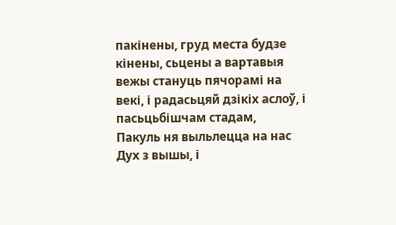пакінены, груд места будзе кінены, сьцены а вартавыя вежы стануць пячорамі на векі, і радасьцяй дзікіх аслоў, і пасьцьбішчам стадам,
Пакуль ня выльлецца на нас Дух з вышы, і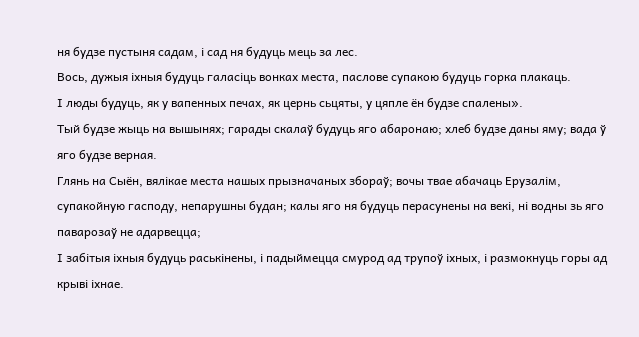ня будзе пустыня садам, і сад ня будуць мець за лес.
Вось, дужыя іхныя будуць галасіць вонках места, паслове супакою будуць горка плакаць.
І люды будуць, як у вапенных печах, як цернь сьцяты, у цяпле ён будзе спалены».
Тый будзе жыць на вышынях; гарады скалаў будуць яго абаронаю; хлеб будзе даны яму; вада ў яго будзе верная.
Глянь на Сыён, вялікае места нашых прызначаных збораў; вочы твае абачаць Ерузалім, супакойную гасподу, непарушны будан; калы яго ня будуць перасунены на векі, ні водны зь яго паварозаў не адарвецца;
І забітыя іхныя будуць раськінены, і падыймецца смурод ад трупоў іхных, і размокнуць горы ад крыві іхнае.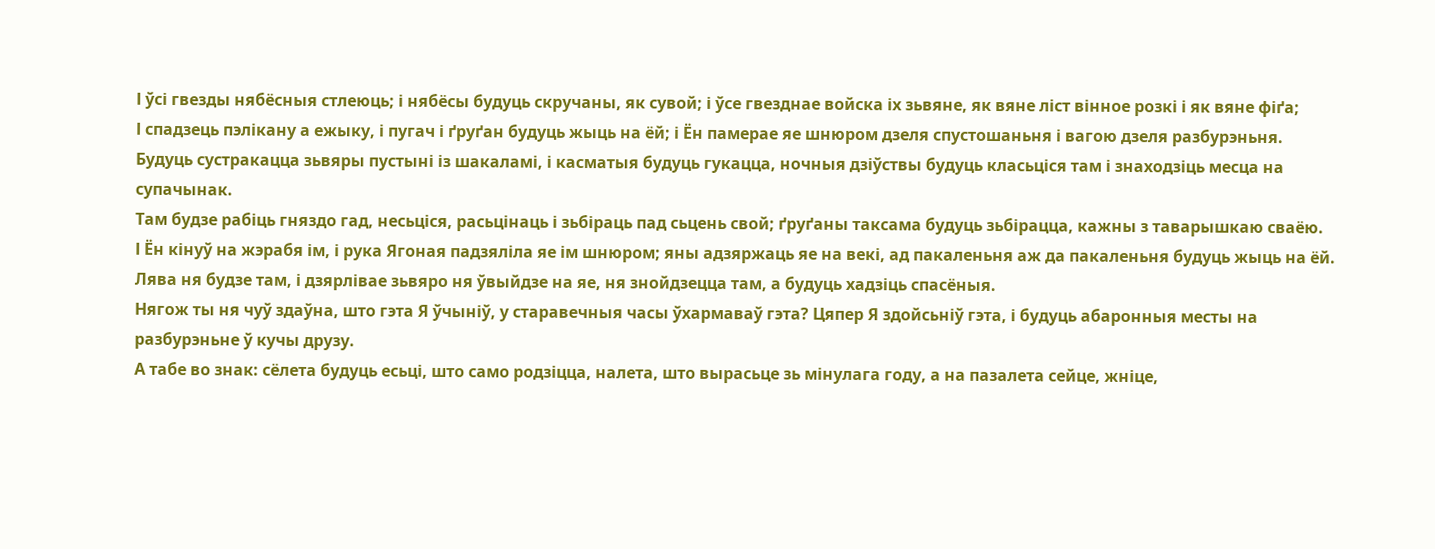І ўсі гвезды нябёсныя стлеюць; і нябёсы будуць скручаны, як сувой; і ўсе гвезднае войска іх зьвяне, як вяне ліст вінное розкі і як вяне фіґа;
І спадзець пэлікану а ежыку, і пугач і ґруґан будуць жыць на ёй; і Ён памерае яе шнюром дзеля спустошаньня і вагою дзеля разбурэньня.
Будуць сустракацца зьвяры пустыні із шакаламі, і касматыя будуць гукацца, ночныя дзіўствы будуць класьціся там і знаходзіць месца на супачынак.
Там будзе рабіць гняздо гад, несьціся, расьцінаць і зьбіраць пад сьцень свой; ґруґаны таксама будуць зьбірацца, кажны з таварышкаю сваёю.
І Ён кінуў на жэрабя ім, і рука Ягоная падзяліла яе ім шнюром; яны адзяржаць яе на векі, ад пакаленьня аж да пакаленьня будуць жыць на ёй.
Лява ня будзе там, і дзярлівае зьвяро ня ўвыйдзе на яе, ня знойдзецца там, а будуць хадзіць спасёныя.
Нягож ты ня чуў здаўна, што гэта Я ўчыніў, у старавечныя часы ўхармаваў гэта? Цяпер Я здойсьніў гэта, і будуць абаронныя месты на разбурэньне ў кучы друзу.
А табе во знак: сёлета будуць есьці, што само родзіцца, налета, што вырасьце зь мінулага году, а на пазалета сейце, жніце,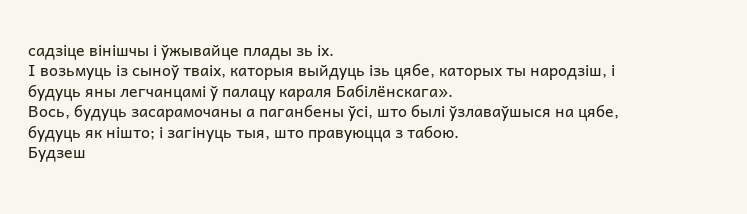садзіце вінішчы і ўжывайце плады зь іх.
І возьмуць із сыноў тваіх, каторыя выйдуць ізь цябе, каторых ты народзіш, і будуць яны легчанцамі ў палацу караля Бабілёнскага».
Вось, будуць засарамочаны а паганбены ўсі, што былі ўзлаваўшыся на цябе, будуць як нішто; і загінуць тыя, што правуюцца з табою.
Будзеш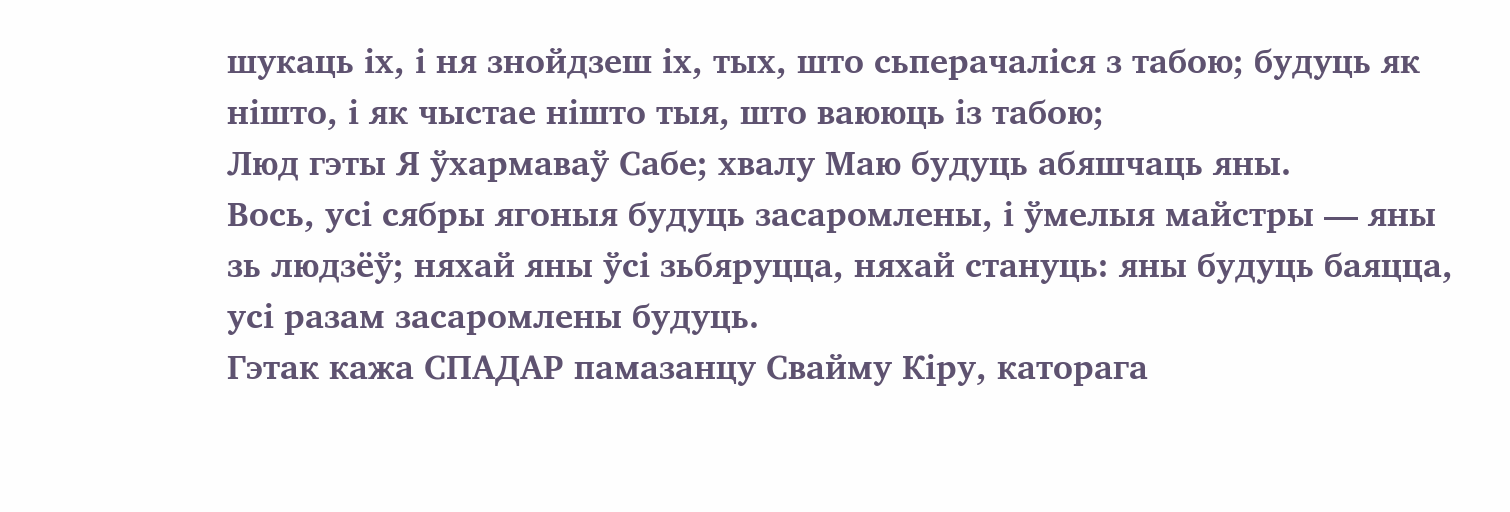шукаць іх, і ня знойдзеш іх, тых, што сьперачаліся з табою; будуць як нішто, і як чыстае нішто тыя, што ваююць із табою;
Люд гэты Я ўхармаваў Сабе; хвалу Маю будуць абяшчаць яны.
Вось, усі сябры ягоныя будуць засаромлены, і ўмелыя майстры — яны зь людзёў; няхай яны ўсі зьбяруцца, няхай стануць: яны будуць баяцца, усі разам засаромлены будуць.
Гэтак кажа СПАДАР памазанцу Свайму Кіру, каторага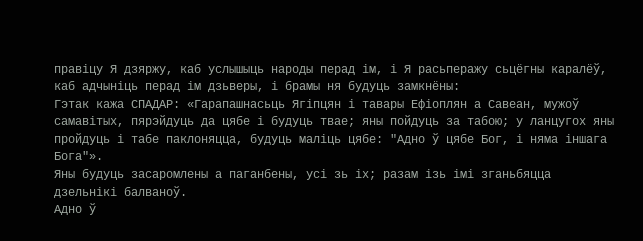правіцу Я дзяржу, каб услышыць народы перад ім, і Я расьперажу сьцёгны каралёў, каб адчыніць перад ім дзьверы, і брамы ня будуць замкнёны:
Гэтак кажа СПАДАР: «Гарапашнасьць Ягіпцян і тавары Ефіоплян а Савеан, мужоў самавітых, пярэйдуць да цябе і будуць твае; яны пойдуць за табою; у ланцугох яны пройдуць і табе паклоняцца, будуць маліць цябе: "Адно ў цябе Бог, і няма іншага Бога"».
Яны будуць засаромлены а паганбены, усі зь іх; разам ізь імі зганьбяцца дзельнікі балваноў.
Адно ў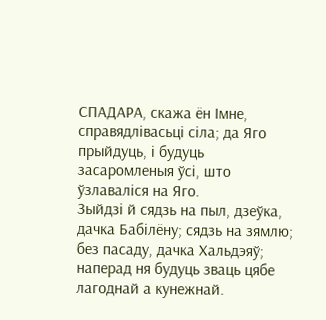СПАДАРА, скажа ён Імне, справядлівасьці сіла; да Яго прыйдуць, і будуць засаромленыя ўсі, што ўзлаваліся на Яго.
Зыйдзі й сядзь на пыл, дзеўка, дачка Бабілёну; сядзь на зямлю; без пасаду, дачка Хальдэяў; наперад ня будуць зваць цябе лагоднай а кунежнай.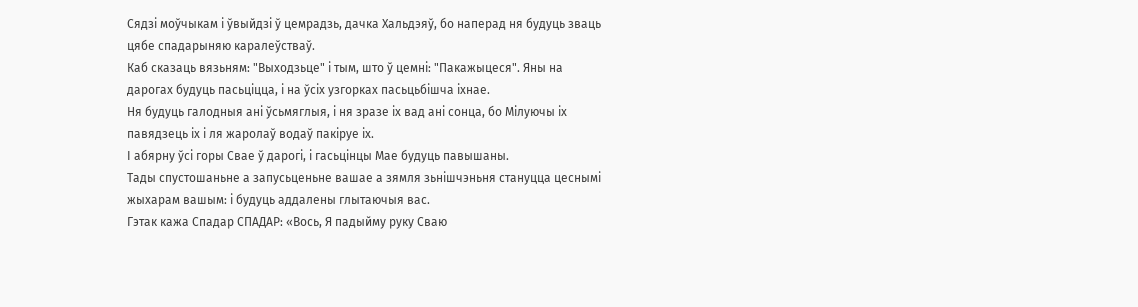Сядзі моўчыкам і ўвыйдзі ў цемрадзь, дачка Хальдэяў, бо наперад ня будуць зваць цябе спадарыняю каралеўстваў.
Каб сказаць вязьням: "Выходзьце" і тым, што ў цемні: "Пакажыцеся". Яны на дарогах будуць пасьціцца, і на ўсіх узгорках пасьцьбішча іхнае.
Ня будуць галодныя ані ўсьмяглыя, і ня зразе іх вад ані сонца, бо Мілуючы іх павядзець іх і ля жаролаў водаў пакіруе іх.
І абярну ўсі горы Свае ў дарогі, і гасьцінцы Мае будуць павышаны.
Тады спустошаньне а запусьценьне вашае а зямля зьнішчэньня стануцца цеснымі жыхарам вашым: і будуць аддалены глытаючыя вас.
Гэтак кажа Спадар СПАДАР: «Вось, Я падыйму руку Сваю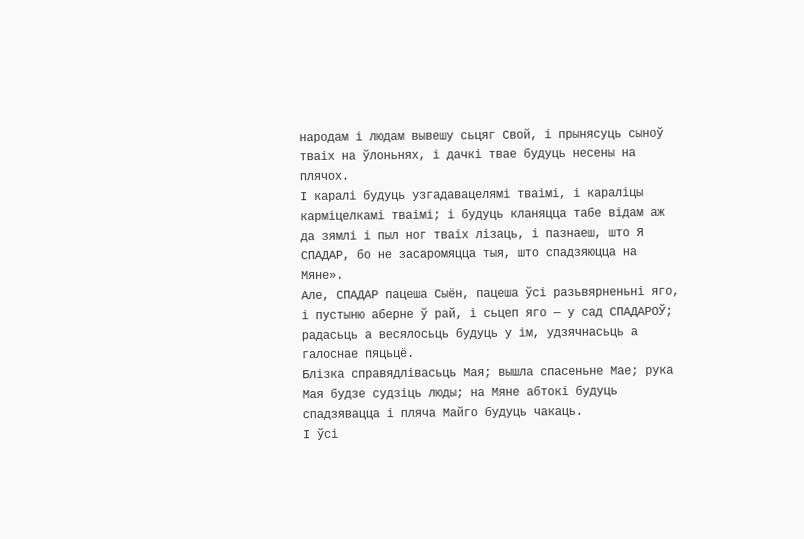народам і людам вывешу сьцяг Свой, і прынясуць сыноў тваіх на ўлоньнях, і дачкі твае будуць несены на плячох.
І каралі будуць узгадавацелямі тваімі, і караліцы карміцелкамі тваімі; і будуць кланяцца табе відам аж да зямлі і пыл ног тваіх лізаць, і пазнаеш, што Я СПАДАР, бо не засаромяцца тыя, што спадзяюцца на Мяне».
Але, СПАДАР пацеша Сыён, пацеша ўсі разьвярненьні яго, і пустыню аберне ў рай, і сьцеп яго — у сад СПАДАРОЎ; радасьць а весялосьць будуць у ім, удзячнасьць а галоснае пяцьцё.
Блізка справядлівасьць Мая; вышла спасеньне Мае; рука Мая будзе судзіць люды; на Мяне абтокі будуць спадзявацца і пляча Майго будуць чакаць.
І ўсі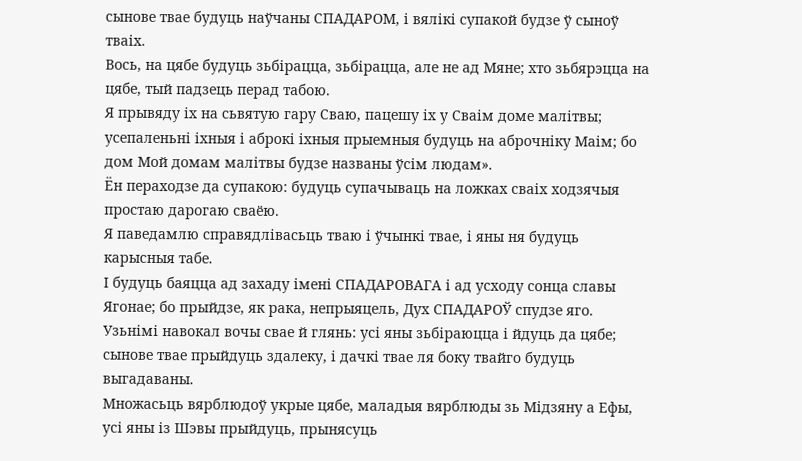сынове твае будуць наўчаны СПАДАРОМ, і вялікі супакой будзе ў сыноў тваіх.
Вось, на цябе будуць зьбірацца, зьбірацца, але не ад Мяне; хто зьбярэцца на цябе, тый падзець перад табою.
Я прывяду іх на сьвятую гару Сваю, пацешу іх у Сваім доме малітвы; усепаленьні іхныя і аброкі іхныя прыемныя будуць на аброчніку Маім; бо дом Мой домам малітвы будзе названы ўсім людам».
Ён пераходзе да супакою: будуць супачываць на ложках сваіх ходзячыя простаю дарогаю сваёю.
Я паведамлю справядлівасьць тваю і ўчынкі твае, і яны ня будуць карысныя табе.
І будуць баяцца ад захаду імені СПАДАРОВАГА і ад усходу сонца славы Ягонае; бо прыйдзе, як рака, непрыяцель, Дух СПАДАРОЎ спудзе яго.
Узьнімі навокал вочы свае й глянь: усі яны зьбіраюцца і йдуць да цябе; сынове твае прыйдуць здалеку, і дачкі твае ля боку твайго будуць выгадаваны.
Множасьць вярблюдоў укрые цябе, маладыя вярблюды зь Мідзяну а Ефы, усі яны із Шэвы прыйдуць, прынясуць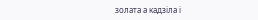золата а кадзіла і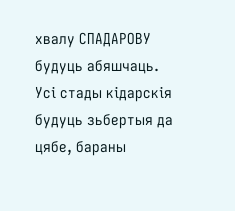хвалу СПАДАРОВУ будуць абяшчаць.
Усі стады кідарскія будуць зьбертыя да цябе, бараны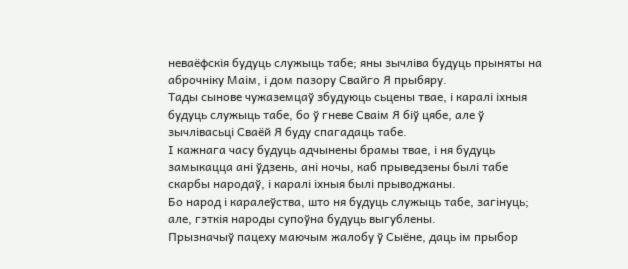неваёфскія будуць служыць табе; яны зычліва будуць прыняты на аброчніку Маім, і дом пазору Свайго Я прыбяру.
Тады сынове чужаземцаў збудуюць сьцены твае, і каралі іхныя будуць служыць табе, бо ў гневе Сваім Я біў цябе, але ў зычлівасьці Сваёй Я буду спагадаць табе.
І кажнага часу будуць адчынены брамы твае, і ня будуць замыкацца ані ўдзень, ані ночы, каб прыведзены былі табе скарбы народаў, і каралі іхныя былі прыводжаны.
Бо народ і каралеўства, што ня будуць служыць табе, загінуць; але, гэткія народы супоўна будуць выгублены.
Прызначыў пацеху маючым жалобу ў Сыёне, даць ім прыбор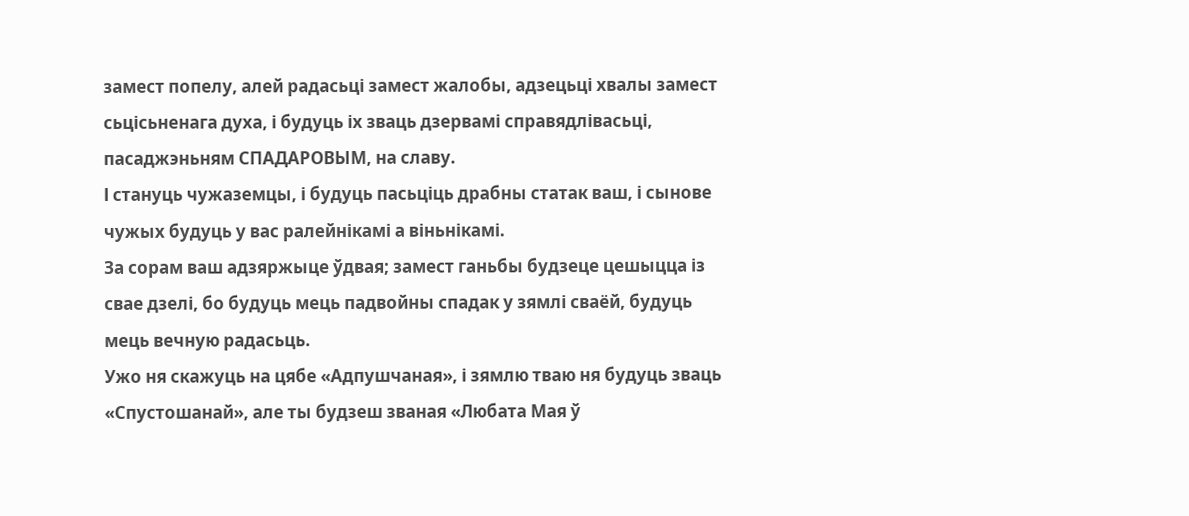замест попелу, алей радасьці замест жалобы, адзецьці хвалы замест сьцісьненага духа, і будуць іх зваць дзервамі справядлівасьці, пасаджэньням СПАДАРОВЫМ, на славу.
І стануць чужаземцы, і будуць пасьціць драбны статак ваш, і сынове чужых будуць у вас ралейнікамі а віньнікамі.
За сорам ваш адзяржыце ўдвая; замест ганьбы будзеце цешыцца із свае дзелі, бо будуць мець падвойны спадак у зямлі сваёй, будуць мець вечную радасьць.
Ужо ня скажуць на цябе «Адпушчаная», і зямлю тваю ня будуць зваць «Спустошанай», але ты будзеш званая «Любата Мая ў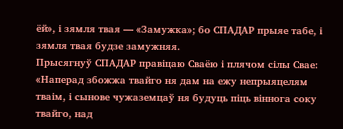ёй», і зямля твая — «Замужка»; бо СПАДАР прыяе табе, і зямля твая будзе замужняя.
Прысягнуў СПАДАР правіцаю Сваёю і плячом сілы Свае: «Наперад збожжа твайго ня дам на ежу непрыяцелям тваім, і сынове чужаземцаў ня будуць піць віннога соку твайго, над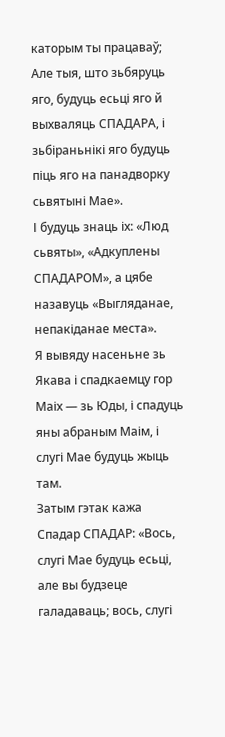каторым ты працаваў;
Але тыя, што зьбяруць яго, будуць есьці яго й выхваляць СПАДАРА, і зьбіраньнікі яго будуць піць яго на панадворку сьвятыні Мае».
І будуць знаць іх: «Люд сьвяты», «Адкуплены СПАДАРОМ», а цябе назавуць «Выгляданае, непакіданае места».
Я вывяду насеньне зь Якава і спадкаемцу гор Маіх — зь Юды, і спадуць яны абраным Маім, і слугі Мае будуць жыць там.
Затым гэтак кажа Спадар СПАДАР: «Вось, слугі Мае будуць есьці, але вы будзеце галадаваць; вось, слугі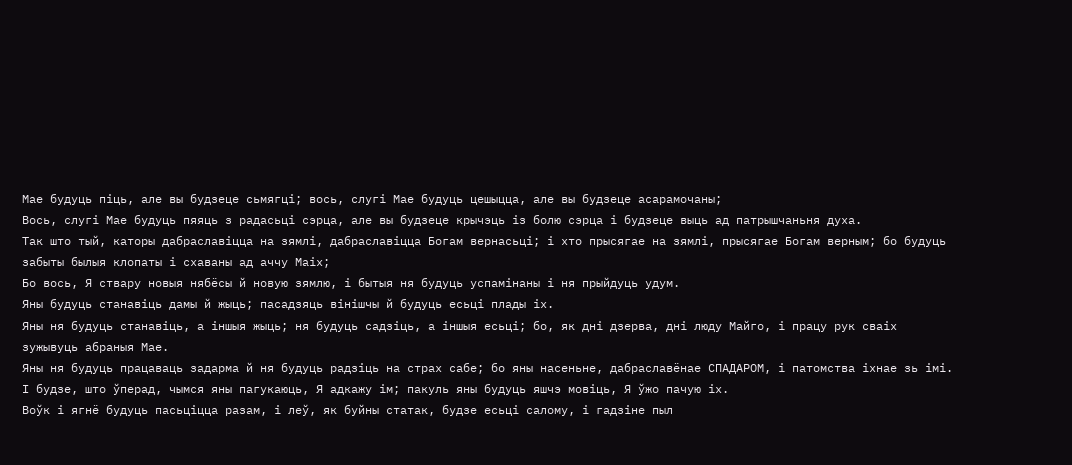Мае будуць піць, але вы будзеце сьмягці; вось, слугі Мае будуць цешыцца, але вы будзеце асарамочаны;
Вось, слугі Мае будуць пяяць з радасьці сэрца, але вы будзеце крычэць із болю сэрца і будзеце выць ад патрышчаньня духа.
Так што тый, каторы дабраславіцца на зямлі, дабраславіцца Богам вернасьці; і хто прысягае на зямлі, прысягае Богам верным; бо будуць забыты былыя клопаты і схаваны ад аччу Маіх;
Бо вось, Я ствару новыя нябёсы й новую зямлю, і бытыя ня будуць успамінаны і ня прыйдуць удум.
Яны будуць станавіць дамы й жыць; пасадзяць вінішчы й будуць есьці плады іх.
Яны ня будуць станавіць, а іншыя жыць; ня будуць садзіць, а іншыя есьці; бо, як дні дзерва, дні люду Майго, і працу рук сваіх зужывуць абраныя Мае.
Яны ня будуць працаваць задарма й ня будуць радзіць на страх сабе; бо яны насеньне, дабраславёнае СПАДАРОМ, і патомства іхнае зь імі.
І будзе, што ўперад, чымся яны пагукаюць, Я адкажу ім; пакуль яны будуць яшчэ мовіць, Я ўжо пачую іх.
Воўк і ягнё будуць пасьціцца разам, і леў, як буйны статак, будзе есьці салому, і гадзіне пыл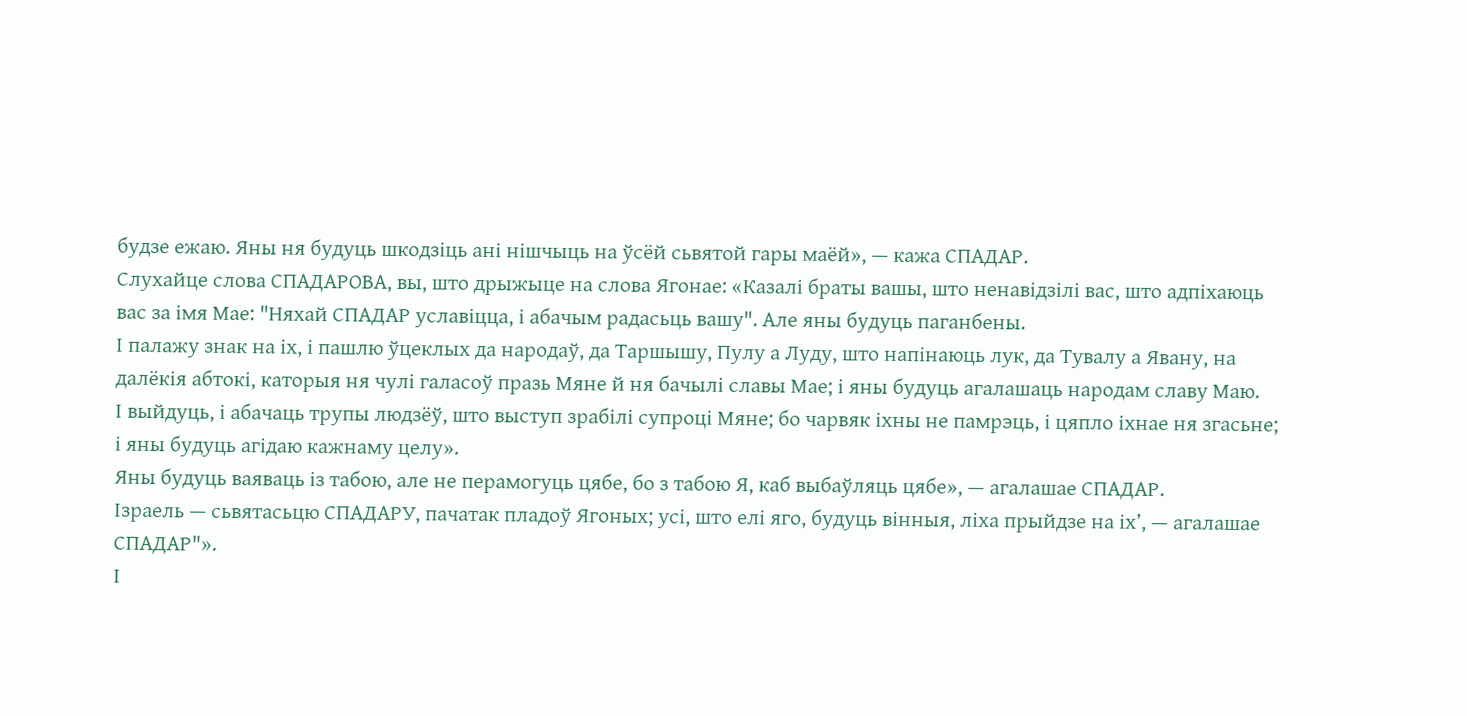будзе ежаю. Яны ня будуць шкодзіць ані нішчыць на ўсёй сьвятой гары маёй», — кажа СПАДАР.
Слухайце слова СПАДАРОВА, вы, што дрыжыце на слова Ягонае: «Казалі браты вашы, што ненавідзілі вас, што адпіхаюць вас за імя Мае: "Няхай СПАДАР уславіцца, і абачым радасьць вашу". Але яны будуць паганбены.
І палажу знак на іх, і пашлю ўцеклых да народаў, да Таршышу, Пулу а Луду, што напінаюць лук, да Тувалу а Явану, на далёкія абтокі, каторыя ня чулі галасоў празь Мяне й ня бачылі славы Мае; і яны будуць агалашаць народам славу Маю.
І выйдуць, і абачаць трупы людзёў, што выступ зрабілі супроці Мяне; бо чарвяк іхны не памрэць, і цяпло іхнае ня згасьне; і яны будуць агідаю кажнаму целу».
Яны будуць ваяваць із табою, але не перамогуць цябе, бо з табою Я, каб выбаўляць цябе», — агалашае СПАДАР.
Ізраель — сьвятасьцю СПАДАРУ, пачатак пладоў Ягоных; усі, што елі яго, будуць вінныя, ліха прыйдзе на іх’, — агалашае СПАДАР"».
І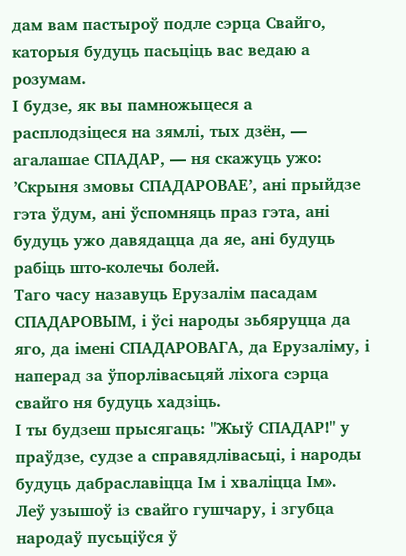дам вам пастыроў подле сэрца Свайго, каторыя будуць пасьціць вас ведаю а розумам.
І будзе, як вы памножыцеся а расплодзіцеся на зямлі, тых дзён, — агалашае СПАДАР, — ня скажуць ужо: ’Скрыня змовы СПАДАРОВАЕ’, ані прыйдзе гэта ўдум, ані ўспомняць праз гэта, ані будуць ужо давядацца да яе, ані будуць рабіць што-колечы болей.
Таго часу назавуць Ерузалім пасадам СПАДАРОВЫМ, і ўсі народы зьбяруцца да яго, да імені СПАДАРОВАГА, да Ерузаліму, і наперад за ўпорлівасьцяй ліхога сэрца свайго ня будуць хадзіць.
І ты будзеш прысягаць: "Жыў СПАДАР!" у праўдзе, судзе а справядлівасьці, і народы будуць дабраславіцца Ім і хваліцца Ім».
Леў узышоў із свайго гушчару, і згубца народаў пусьціўся ў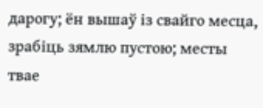дарогу; ён вышаў із свайго месца, зрабіць зямлю пустою; месты твае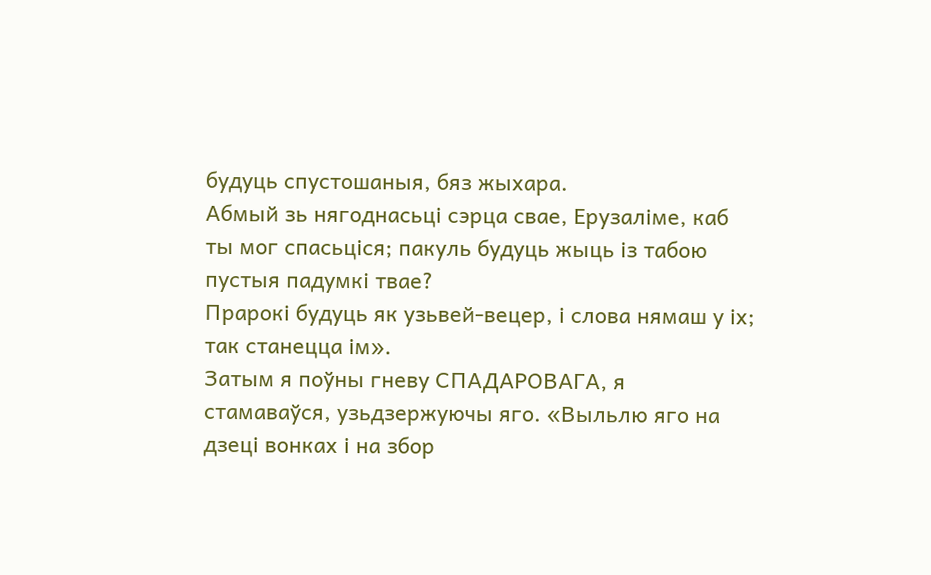будуць спустошаныя, бяз жыхара.
Абмый зь нягоднасьці сэрца свае, Ерузаліме, каб ты мог спасьціся; пакуль будуць жыць із табою пустыя падумкі твае?
Прарокі будуць як узьвей-вецер, і слова нямаш у іх; так станецца ім».
Затым я поўны гневу СПАДАРОВАГА, я стамаваўся, узьдзержуючы яго. «Выльлю яго на дзеці вонках і на збор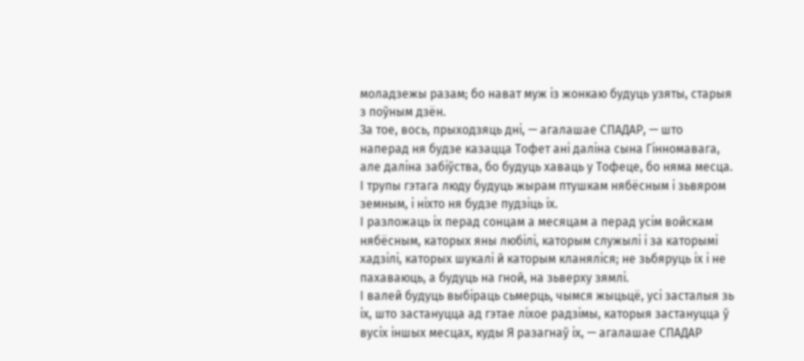моладзежы разам; бо нават муж із жонкаю будуць узяты, старыя з поўным дзён.
За тое, вось, прыходзяць дні, — агалашае СПАДАР, — што наперад ня будзе казацца Тофет ані даліна сына Гінномавага, але даліна забіўства, бо будуць хаваць у Тофеце, бо няма месца.
І трупы гэтага люду будуць жырам птушкам нябёсным і зьвяром земным, і ніхто ня будзе пудзіць іх.
І разложаць іх перад сонцам а месяцам а перад усім войскам нябёсным, каторых яны любілі, каторым служылі і за каторымі хадзілі, каторых шукалі й каторым кланяліся; не зьбяруць іх і не пахаваюць, а будуць на гной, на зьверху зямлі.
І валей будуць выбіраць сьмерць, чымся жыцьцё, усі засталыя зь іх, што застануцца ад гэтае ліхое радзімы, каторыя застануцца ў вусіх іншых месцах, куды Я разагнаў іх, — агалашае СПАДАР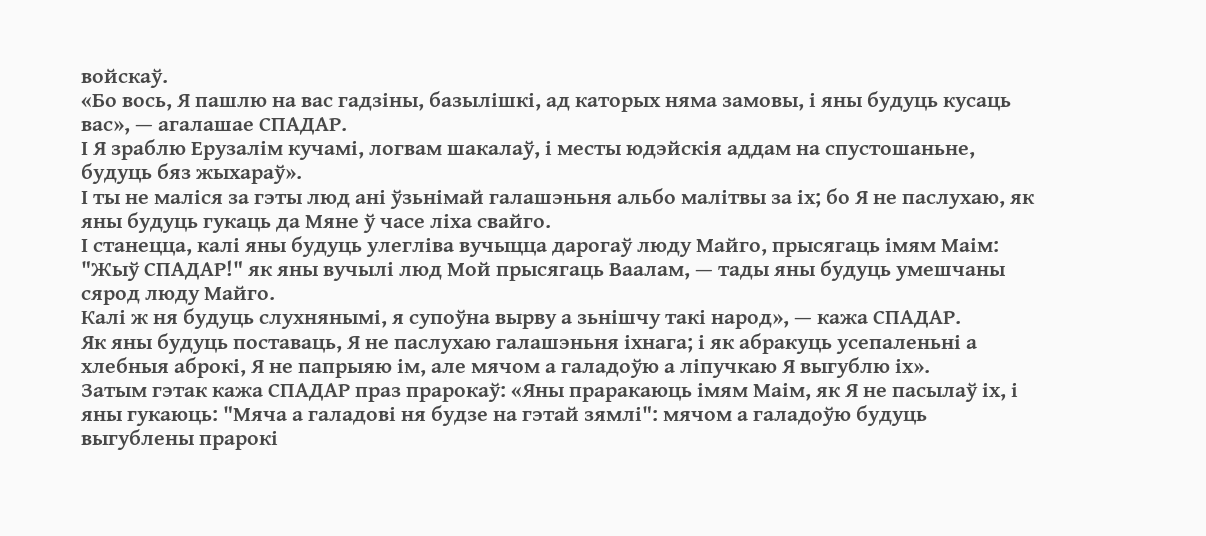войскаў.
«Бо вось, Я пашлю на вас гадзіны, базылішкі, ад каторых няма замовы, і яны будуць кусаць вас», — агалашае СПАДАР.
І Я зраблю Ерузалім кучамі, логвам шакалаў, і месты юдэйскія аддам на спустошаньне, будуць бяз жыхараў».
І ты не маліся за гэты люд ані ўзьнімай галашэньня альбо малітвы за іх; бо Я не паслухаю, як яны будуць гукаць да Мяне ў часе ліха свайго.
І станецца, калі яны будуць улегліва вучыцца дарогаў люду Майго, прысягаць імям Маім: "Жыў СПАДАР!" як яны вучылі люд Мой прысягаць Ваалам, — тады яны будуць умешчаны сярод люду Майго.
Калі ж ня будуць слухнянымі, я супоўна вырву а зьнішчу такі народ», — кажа СПАДАР.
Як яны будуць поставаць, Я не паслухаю галашэньня іхнага; і як абракуць усепаленьні а хлебныя аброкі, Я не папрыяю ім, але мячом а галадоўю а ліпучкаю Я выгублю іх».
Затым гэтак кажа СПАДАР праз прарокаў: «Яны праракаюць імям Маім, як Я не пасылаў іх, і яны гукаюць: "Мяча а галадові ня будзе на гэтай зямлі": мячом а галадоўю будуць выгублены прарокі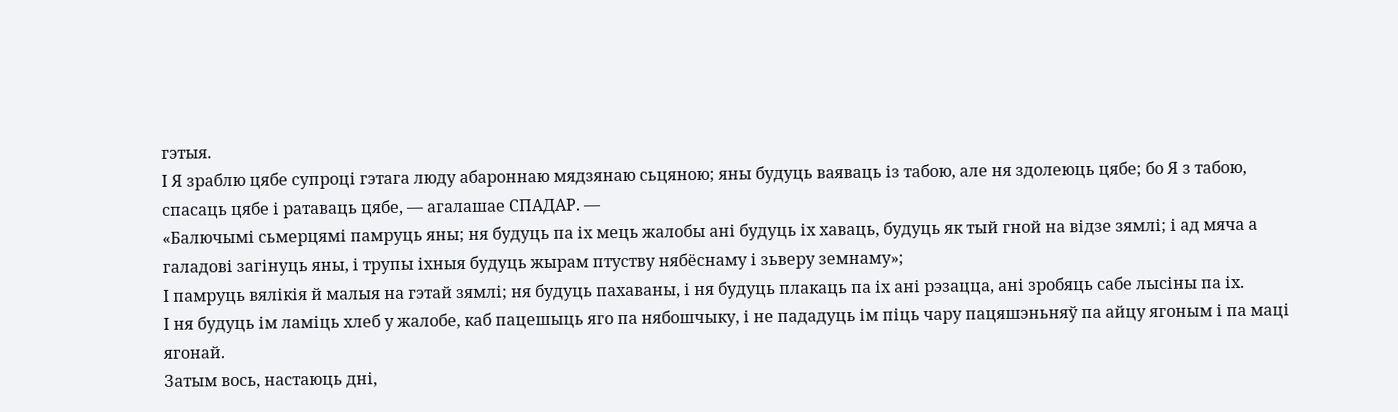гэтыя.
І Я зраблю цябе супроці гэтага люду абароннаю мядзянаю сьцяною; яны будуць ваяваць із табою, але ня здолеюць цябе; бо Я з табою, спасаць цябе і ратаваць цябе, — агалашае СПАДАР. —
«Балючымі сьмерцямі памруць яны; ня будуць па іх мець жалобы ані будуць іх хаваць, будуць як тый гной на відзе зямлі; і ад мяча а галадові загінуць яны, і трупы іхныя будуць жырам птуству нябёснаму і зьверу земнаму»;
І памруць вялікія й малыя на гэтай зямлі; ня будуць пахаваны, і ня будуць плакаць па іх ані рэзацца, ані зробяць сабе лысіны па іх.
І ня будуць ім ламіць хлеб у жалобе, каб пацешыць яго па нябошчыку, і не пададуць ім піць чару пацяшэньняў па айцу ягоным і па маці ягонай.
Затым вось, настаюць дні,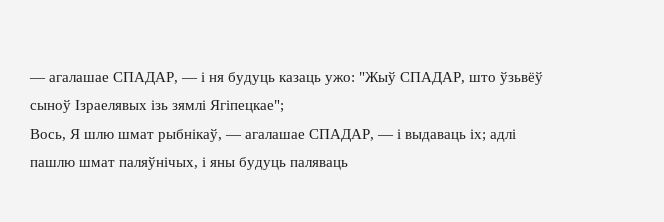— агалашае СПАДАР, — і ня будуць казаць ужо: "Жыў СПАДАР, што ўзьвёў сыноў Ізраелявых ізь зямлі Ягіпецкае";
Вось, Я шлю шмат рыбнікаў, — агалашае СПАДАР, — і выдаваць іх; адлі пашлю шмат паляўнічых, і яны будуць паляваць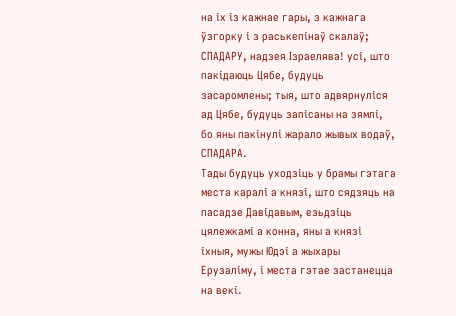на іх із кажнае гары, з кажнага ўзгорку і з раськепінаў скалаў;
СПАДАРУ, надзея Ізраелява! усі, што пакідаюць Цябе, будуць засаромлены; тыя, што адвярнуліся ад Цябе, будуць запісаны на зямлі, бо яны пакінулі жарало жывых водаў, СПАДАРА.
Тады будуць уходзіць у брамы гэтага места каралі а князі, што сядзяць на пасадзе Давідавым, езьдзіць цялежкамі а конна, яны а князі іхныя, мужы Юдэі а жыхары Ерузаліму, і места гэтае застанецца на векі.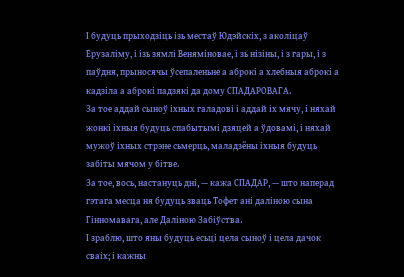І будуць прыходзіць ізь местаў Юдэйскіх, з аколіцаў Ерузаліму, і ізь зямлі Веняміновае, і зь нізіны, і з гары, і з паўдня, прыносячы ўсепаленьне а аброкі а хлебныя аброкі а кадзіла а аброкі падзякі да дому СПАДАРОВАГА.
За тое аддай сыноў іхных галадові і аддай іх мячу, і няхай жонкі іхныя будуць спабытымі дзяцей а ўдовамі, і няхай мужоў іхных стрэне сьмерць, маладзёны іхныя будуць забіты мячом у бітве.
За тое, вось, настануць дні, — кажа СПАДАР, — што наперад гэтага месца ня будуць зваць Тофет ані даліною сына Гінномавага, але Даліною Забіўства.
І зраблю, што яны будуць есьці цела сыноў і цела дачок сваіх; і кажны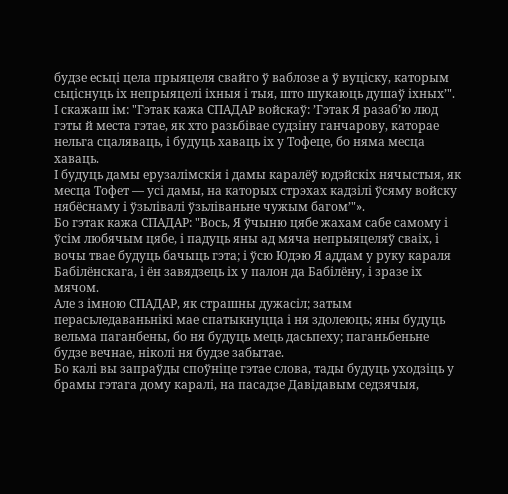будзе есьці цела прыяцеля свайго ў ваблозе а ў вуціску, каторым сьціснуць іх непрыяцелі іхныя і тыя, што шукаюць душаў іхных’".
І скажаш ім: "Гэтак кажа СПАДАР войскаў: ’Гэтак Я разаб’ю люд гэты й места гэтае, як хто разьбівае судзіну ганчарову, каторае нельга сцаляваць, і будуць хаваць іх у Тофеце, бо няма месца хаваць.
І будуць дамы ерузалімскія і дамы каралёў юдэйскіх нячыстыя, як месца Тофет — усі дамы, на каторых стрэхах кадзілі ўсяму войску нябёснаму і ўзьлівалі ўзьліваньне чужым багом’"».
Бо гэтак кажа СПАДАР: "Вось, Я ўчыню цябе жахам сабе самому і ўсім любячым цябе, і падуць яны ад мяча непрыяцеляў сваіх, і вочы твае будуць бачыць гэта; і ўсю Юдэю Я аддам у руку караля Бабілёнскага, і ён завядзець іх у палон да Бабілёну, і зразе іх мячом.
Але з імною СПАДАР, як страшны дужасіл; затым перасьледаваньнікі мае спатыкнуцца і ня здолеюць; яны будуць вельма паганбены, бо ня будуць мець дасьпеху; паганьбеньне будзе вечнае, ніколі ня будзе забытае.
Бо калі вы запраўды споўніце гэтае слова, тады будуць уходзіць у брамы гэтага дому каралі, на пасадзе Давідавым седзячыя,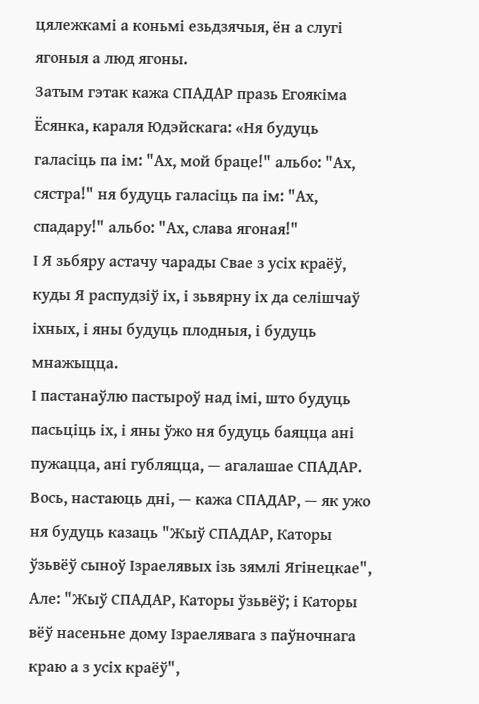цялежкамі а коньмі езьдзячыя, ён а слугі ягоныя а люд ягоны.
Затым гэтак кажа СПАДАР празь Егоякіма Ёсянка, караля Юдэйскага: «Ня будуць галасіць па ім: "Ах, мой браце!" альбо: "Ах, сястра!" ня будуць галасіць па ім: "Ах, спадару!" альбо: "Ах, слава ягоная!"
І Я зьбяру астачу чарады Свае з усіх краёў, куды Я распудзіў іх, і зьвярну іх да селішчаў іхных, і яны будуць плодныя, і будуць мнажыцца.
І пастанаўлю пастыроў над імі, што будуць пасьціць іх, і яны ўжо ня будуць баяцца ані пужацца, ані губляцца, — агалашае СПАДАР.
Вось, настаюць дні, — кажа СПАДАР, — як ужо ня будуць казаць "Жыў СПАДАР, Каторы ўзьвёў сыноў Ізраелявых ізь зямлі Ягінецкае",
Але: "Жыў СПАДАР, Каторы ўзьвёў; і Каторы вёў насеньне дому Ізраелявага з паўночнага краю а з усіх краёў",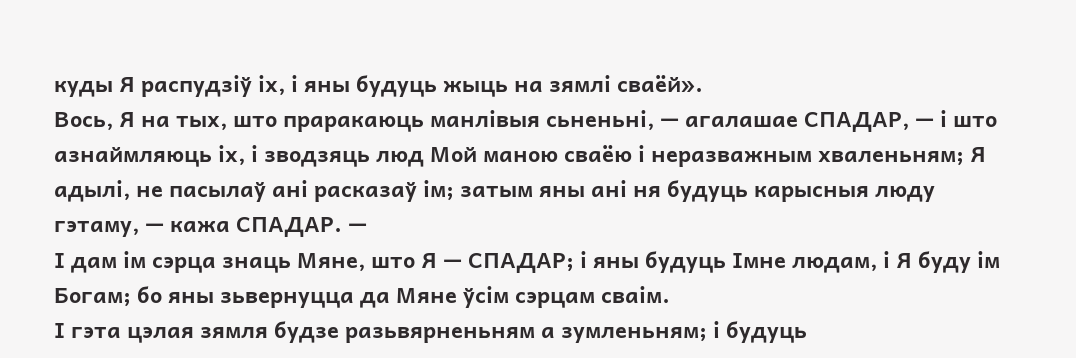куды Я распудзіў іх, і яны будуць жыць на зямлі сваёй».
Вось, Я на тых, што праракаюць манлівыя сьненьні, — агалашае СПАДАР, — і што азнаймляюць іх, і зводзяць люд Мой маною сваёю і неразважным хваленьням; Я адылі, не пасылаў ані расказаў ім; затым яны ані ня будуць карысныя люду гэтаму, — кажа СПАДАР. —
І дам ім сэрца знаць Мяне, што Я — СПАДАР; і яны будуць Імне людам, і Я буду ім Богам; бо яны зьвернуцца да Мяне ўсім сэрцам сваім.
І гэта цэлая зямля будзе разьвярненьням а зумленьням; і будуць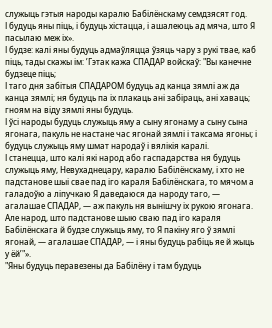служыць гэтыя народы каралю Бабілёнскаму семдзясят год.
І будуць яны піць, і будуць хістацца, і ашалеюць ад мяча, што Я пасылаю меж іх».
І будзе: калі яны будуць адмаўляцца ўзяць чару з рукі твае, каб піць, тады скажы ім: ’Гэтак кажа СПАДАР войскаў: "Вы канечне будзеце піць;
І таго дня забітыя СПАДАРОМ будуць ад канца зямлі аж да канца зямлі; ня будуць па іх плакаць ані забіраць, ані хаваць; гноям на віду зямлі яны будуць.
І ўсі народы будуць служыць яму а сыну ягонаму а сыну сына ягонага, пакуль не настане час ягонай зямлі і таксама ягоны; і будуць служыць яму шмат народаў і вялікія каралі.
І станецца, што калі які народ або гаспадарства ня будуць служыць яму, Невухаднецару, каралю Бабілёнскаму, і хто не падстанове шыі свае пад іго караля Бабілёнскага, то мячом а галадоўю а ліпучкаю Я даведаюся да народу таго, — агалашае СПАДАР, — аж пакуль ня вынішчу іх рукою ягонага.
Але народ, што падстанове шыю сваю пад іго караля Бабілёнскага й будзе служыць яму, то Я пакіну яго ў зямлі ягонай, — агалашае СПАДАР, — і яны будуць рабіць яе й жыць у ёй’"».
"Яны будуць перавезены да Бабілёну і там будуць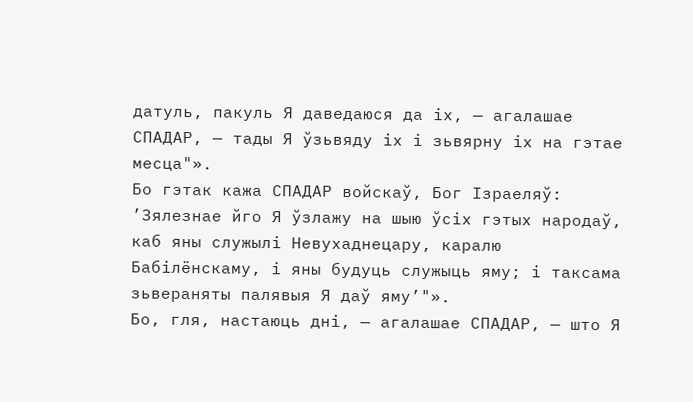датуль, пакуль Я даведаюся да іх, — агалашае СПАДАР, — тады Я ўзьвяду іх і зьвярну іх на гэтае месца"».
Бо гэтак кажа СПАДАР войскаў, Бог Ізраеляў: ’Зялезнае йго Я ўзлажу на шыю ўсіх гэтых народаў, каб яны служылі Невухаднецару, каралю Бабілёнскаму, і яны будуць служыць яму; і таксама зьвераняты палявыя Я даў яму’"».
Бо, гля, настаюць дні, — агалашае СПАДАР, — што Я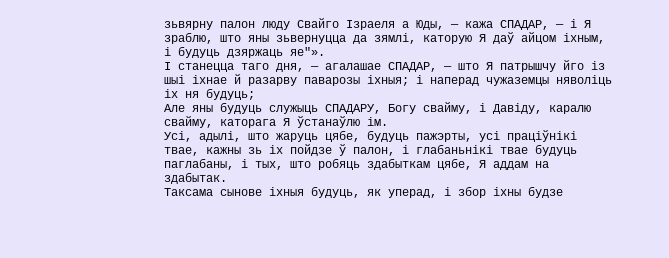зьвярну палон люду Свайго Ізраеля а Юды, — кажа СПАДАР, — і Я зраблю, што яны зьвернуцца да зямлі, каторую Я даў айцом іхным, і будуць дзяржаць яе"».
І станецца таго дня, — агалашае СПАДАР, — што Я патрышчу йго із шыі іхнае й разарву паварозы іхныя; і наперад чужаземцы няволіць іх ня будуць;
Але яны будуць служыць СПАДАРУ, Богу свайму, і Давіду, каралю свайму, каторага Я ўстанаўлю ім.
Усі, адылі, што жаруць цябе, будуць пажэрты, усі праціўнікі твае, кажны зь іх пойдзе ў палон, і глабаньнікі твае будуць паглабаны, і тых, што робяць здабыткам цябе, Я аддам на здабытак.
Таксама сынове іхныя будуць, як уперад, і збор іхны будзе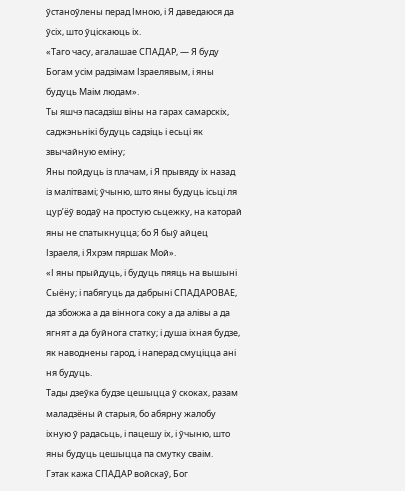ўстаноўлены перад Імною, і Я даведаюся да ўсіх, што ўціскаюць іх.
«Таго часу, агалашае СПАДАР, — Я буду Богам усім радзімам Ізраелявым, і яны будуць Маім людам».
Ты яшчэ пасадзіш віны на гарах самарскіх, саджэньнікі будуць садзіць і есьці як звычайную еміну;
Яны пойдуць із плачам, і Я прывяду іх назад із малітвамі; ўчыню, што яны будуць ісьці ля цур’ёў водаў на простую сьцежку, на каторай яны не спатыкнуцца; бо Я быў айцец Ізраеля, і Яхрэм пяршак Мой».
«І яны прыйдуць, і будуць пяяць на вышыні Сыёну; і пабягуць да дабрыні СПАДАРОВАЕ, да збожжа а да віннога соку а да алівы а да ягнят а да буйнога статку; і душа іхная будзе, як наводнены гарод, і наперад смуціцца ані ня будуць.
Тады дзеўка будзе цешыцца ў скоках, разам маладзёны й старыя, бо абярну жалобу іхную ў радасьць, і пацешу іх, і ўчыню, што яны будуць цешыцца па смутку сваім.
Гэтак кажа СПАДАР войскаў, Бог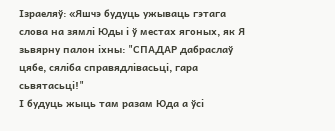Ізраеляў: «Яшчэ будуць ужываць гэтага слова на зямлі Юды і ў местах ягоных, як Я зьвярну палон іхны: "СПАДАР дабраслаў цябе, сяліба справядлівасьці, гара сьвятасьці!"
І будуць жыць там разам Юда а ўсі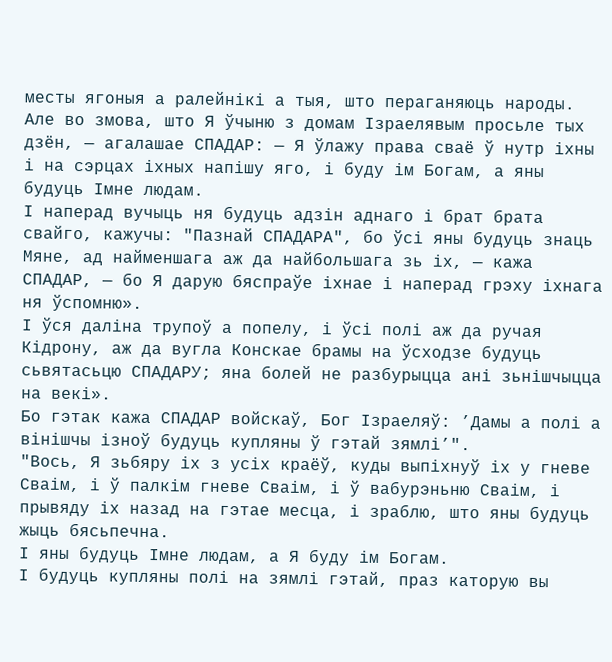месты ягоныя а ралейнікі а тыя, што пераганяюць народы.
Але во змова, што Я ўчыню з домам Ізраелявым просьле тых дзён, — агалашае СПАДАР: — Я ўлажу права сваё ў нутр іхны і на сэрцах іхных напішу яго, і буду ім Богам, а яны будуць Імне людам.
І наперад вучыць ня будуць адзін аднаго і брат брата свайго, кажучы: "Пазнай СПАДАРА", бо ўсі яны будуць знаць Мяне, ад найменшага аж да найбольшага зь іх, — кажа СПАДАР, — бо Я дарую бяспраўе іхнае і наперад грэху іхнага ня ўспомню».
І ўся даліна трупоў а попелу, і ўсі полі аж да ручая Кідрону, аж да вугла Конскае брамы на ўсходзе будуць сьвятасьцю СПАДАРУ; яна болей не разбурыцца ані зьнішчыцца на векі».
Бо гэтак кажа СПАДАР войскаў, Бог Ізраеляў: ’Дамы а полі а вінішчы ізноў будуць купляны ў гэтай зямлі’".
"Вось, Я зьбяру іх з усіх краёў, куды выпіхнуў іх у гневе Сваім, і ў палкім гневе Сваім, і ў вабурэньню Сваім, і прывяду іх назад на гэтае месца, і зраблю, што яны будуць жыць бясьпечна.
І яны будуць Імне людам, а Я буду ім Богам.
І будуць купляны полі на зямлі гэтай, праз каторую вы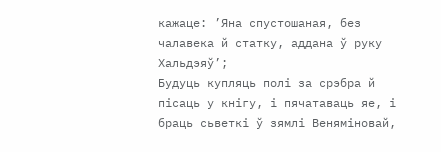кажаце: ’Яна спустошаная, без чалавека й статку, аддана ў руку Хальдэяў’;
Будуць купляць полі за срэбра й пісаць у кнігу, і пячатаваць яе, і браць сьветкі ў зямлі Веняміновай,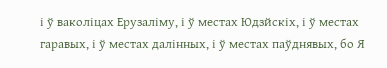і ў ваколіцах Ерузаліму, і ў местах Юдзйскіх, і ў местах гаравых, і ў местах далінных, і ў местах паўднявых, бо Я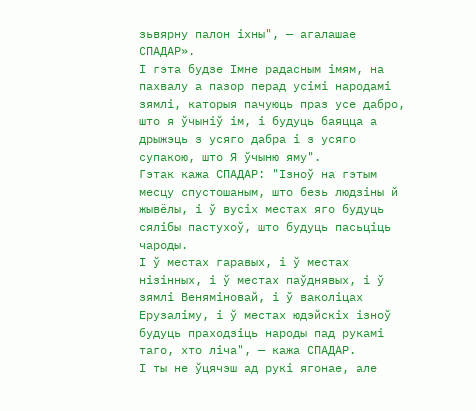зьвярну палон іхны", — агалашае СПАДАР».
І гэта будзе Імне радасным імям, на пахвалу а пазор перад усімі народамі зямлі, каторыя пачуюць праз усе дабро, што я ўчыніў ім, і будуць баяцца а дрыжэць з усяго дабра і з усяго супакою, што Я ўчыню яму".
Гэтак кажа СПАДАР: "Ізноў на гэтым месцу спустошаным, што безь людзіны й жывёлы, і ў вусіх местах яго будуць сялібы пастухоў, што будуць пасьціць чароды.
І ў местах гаравых, і ў местах нізінных, і ў местах паўднявых, і ў зямлі Веняміновай, і ў ваколіцах Ерузаліму, і ў местах юдэйскіх ізноў будуць праходзіць народы пад рукамі таго, хто ліча", — кажа СПАДАР.
І ты не ўцячэш ад рукі ягонае, але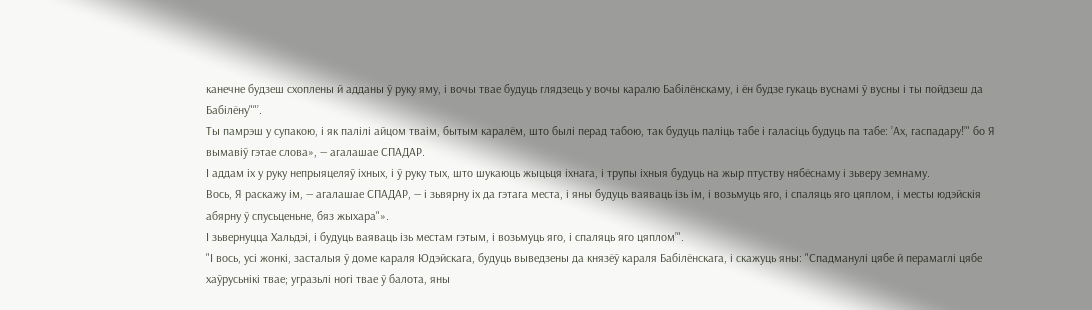канечне будзеш схоплены й адданы ў руку яму, і вочы твае будуць глядзець у вочы каралю Бабілёнскаму, і ён будзе гукаць вуснамі ў вусны і ты пойдзеш да Бабілёну""’.
Ты памрэш у супакою, і як палілі айцом тваім, бытым каралём, што былі перад табою, так будуць паліць табе і галасіць будуць па табе: ’Ах, гаспадару!’" бо Я вымавіў гэтае слова», — агалашае СПАДАР.
І аддам іх у руку непрыяцеляў іхных, і ў руку тых, што шукаюць жыцьця іхнага, і трупы іхныя будуць на жыр птуству нябёснаму і зьверу земнаму.
Вось, Я раскажу ім, — агалашае СПАДАР, — і зьвярну іх да гэтага места, і яны будуць ваяваць ізь ім, і возьмуць яго, і спаляць яго цяплом, і месты юдэйскія абярну ў спусьценьне, бяз жыхара"».
І зьвернуцца Хальдэі, і будуць ваяваць ізь местам гэтым, і возьмуць яго, і спаляць яго цяплом’".
"І вось, усі жонкі, засталыя ў доме караля Юдэйскага, будуць выведзены да князёў караля Бабілёнскага, і скажуць яны: "Спадманулі цябе й перамаглі цябе хаўрусьнікі твае; угразьлі ногі твае ў балота, яны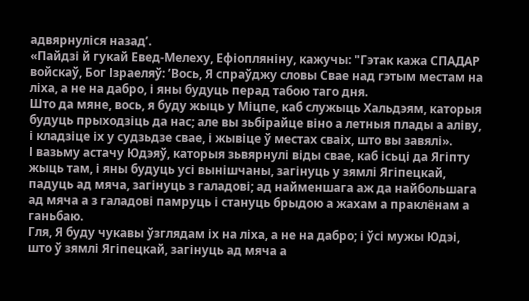адвярнуліся назад’.
«Пайдзі й гукай Евед-Мелеху, Ефіопляніну, кажучы: "Гэтак кажа СПАДАР войскаў, Бог Ізраеляў: ’Вось, Я спраўджу словы Свае над гэтым местам на ліха, а не на дабро, і яны будуць перад табою таго дня.
Што да мяне, вось, я буду жыць у Міцпе, каб служыць Хальдэям, каторыя будуць прыходзіць да нас; але вы зьбірайце віно а летныя плады а аліву, і кладзіце іх у судзьдзе свае, і жывіце ў местах сваіх, што вы завялі».
І вазьму астачу Юдэяў, каторыя зьвярнулі віды свае, каб ісьці да Ягіпту жыць там, і яны будуць усі вынішчаны, загінуць у зямлі Ягіпецкай, падуць ад мяча, загінуць з галадові; ад найменшага аж да найбольшага ад мяча а з галадові памруць і стануць брыдою а жахам а праклёнам а ганьбаю.
Гля, Я буду чукавы ўзглядам іх на ліха, а не на дабро; і ўсі мужы Юдэі, што ў зямлі Ягіпецкай, загінуць ад мяча а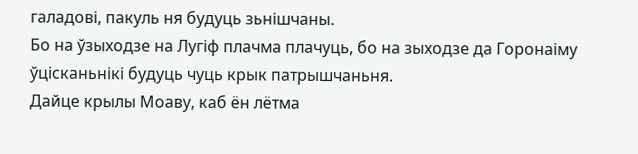галадові, пакуль ня будуць зьнішчаны.
Бо на ўзыходзе на Лугіф плачма плачуць, бо на зыходзе да Горонаіму ўцісканьнікі будуць чуць крык патрышчаньня.
Дайце крылы Моаву, каб ён лётма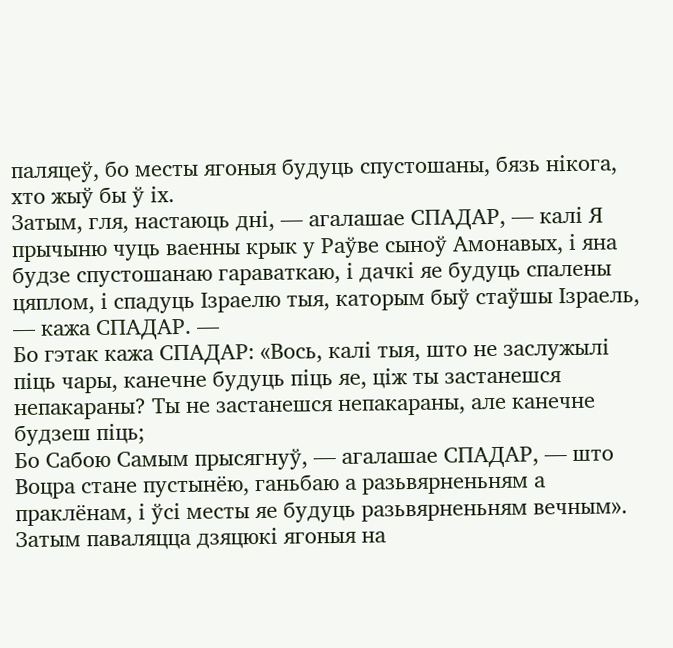паляцеў, бо месты ягоныя будуць спустошаны, бязь нікога, хто жыў бы ў іх.
Затым, гля, настаюць дні, — агалашае СПАДАР, — калі Я прычыню чуць ваенны крык у Раўве сыноў Амонавых, і яна будзе спустошанаю гараваткаю, і дачкі яе будуць спалены цяплом, і спадуць Ізраелю тыя, каторым быў стаўшы Ізраель, — кажа СПАДАР. —
Бо гэтак кажа СПАДАР: «Вось, калі тыя, што не заслужылі піць чары, канечне будуць піць яе, ціж ты застанешся непакараны? Ты не застанешся непакараны, але канечне будзеш піць;
Бо Сабою Самым прысягнуў, — агалашае СПАДАР, — што Воцра стане пустынёю, ганьбаю а разьвярненьням а праклёнам, і ўсі месты яе будуць разьвярненьням вечным».
Затым паваляцца дзяцюкі ягоныя на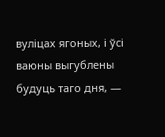вуліцах ягоных, і ўсі ваюны выгублены будуць таго дня, —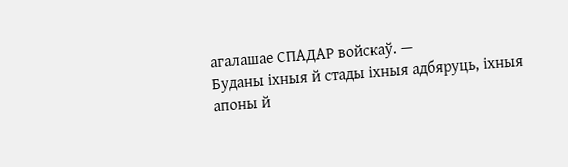агалашае СПАДАР войскаў. —
Буданы іхныя й стады іхныя адбяруць, іхныя апоны й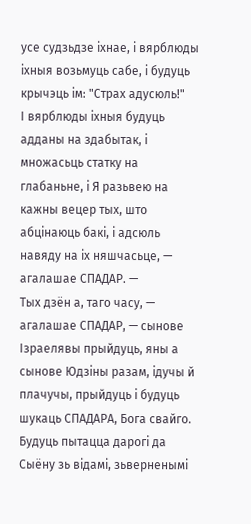усе судзьдзе іхнае, і вярблюды іхныя возьмуць сабе, і будуць крычэць ім: "Страх адусюль!"
І вярблюды іхныя будуць адданы на здабытак, і множасьць статку на глабаньне, і Я разьвею на кажны вецер тых, што абцінаюць бакі, і адсюль навяду на іх няшчасьце, — агалашае СПАДАР. —
Тых дзён а, таго часу, — агалашае СПАДАР, — сынове Ізраелявы прыйдуць, яны а сынове Юдзіны разам, ідучы й плачучы, прыйдуць і будуць шукаць СПАДАРА, Бога свайго.
Будуць пытацца дарогі да Сыёну зь відамі, зьверненымі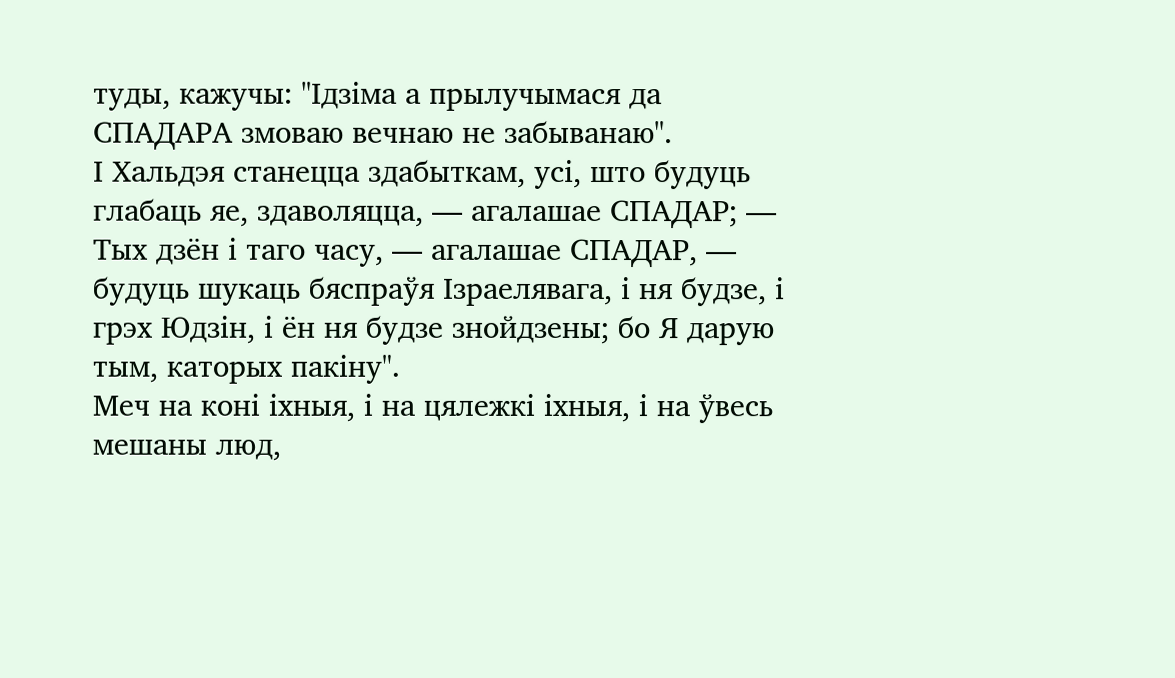туды, кажучы: "Ідзіма а прылучымася да СПАДАРА змоваю вечнаю не забыванаю".
І Хальдэя станецца здабыткам, усі, што будуць глабаць яе, здаволяцца, — агалашае СПАДАР; —
Тых дзён і таго часу, — агалашае СПАДАР, — будуць шукаць бяспраўя Ізраелявага, і ня будзе, і грэх Юдзін, і ён ня будзе знойдзены; бо Я дарую тым, каторых пакіну".
Меч на коні іхныя, і на цялежкі іхныя, і на ўвесь мешаны люд,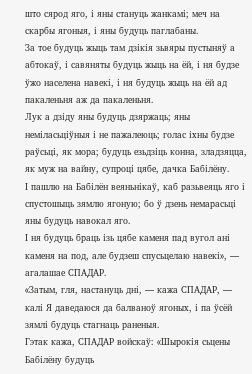што сярод яго, і яны стануць жанкамі; меч на скарбы ягоныя, і яны будуць паглабаны.
За тое будуць жыць там дзікія зьвяры пустыняў а абтокаў, і савяняты будуць жыць на ёй, і ня будзе ўжо населена навекі, і ня будуць жыць на ёй ад пакаленьня аж да пакаленьня.
Лук а дзіду яны будуць дзяржаць; яны неміласьціўныя і не пажалеюць; голас іхны будзе раўсьці, як мора; будуць езьдзіць конна, зладзяцца, як муж на вайну, супроці цябе, дачка Бабілёну.
І пашлю на Бабілён веяньнікаў, каб разьвеяць яго і спустошыць зямлю ягоную; бо ў дзень немарасьці яны будуць навокал яго.
І ня будуць браць ізь цябе каменя пад вугол ані каменя на под, але будзеш спусьцелаю навекі», — агалашае СПАДАР.
«Затым, гля, настануць дні, — кажа СПАДАР, — калі Я даведаюся да балваноў ягоных, і па ўсёй зямлі будуць стагнаць раненыя.
Гэтак кажа, СПАДАР войскаў: «Шырокія сьцены Бабілёну будуць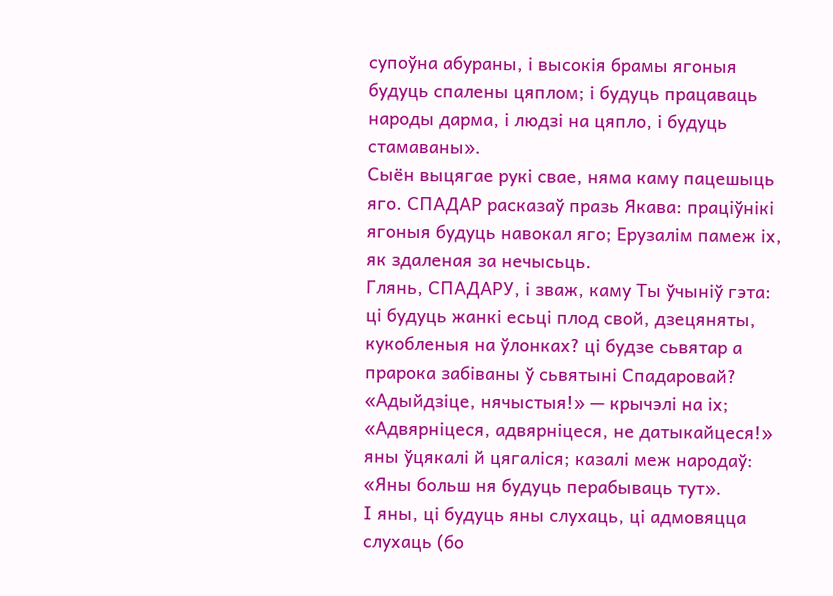супоўна абураны, і высокія брамы ягоныя будуць спалены цяплом; і будуць працаваць народы дарма, і людзі на цяпло, і будуць стамаваны».
Сыён выцягае рукі свае, няма каму пацешыць яго. СПАДАР расказаў празь Якава: праціўнікі ягоныя будуць навокал яго; Ерузалім памеж іх, як здаленая за нечысьць.
Глянь, СПАДАРУ, і зваж, каму Ты ўчыніў гэта: ці будуць жанкі есьці плод свой, дзецяняты, кукобленыя на ўлонках? ці будзе сьвятар а прарока забіваны ў сьвятыні Спадаровай?
«Адыйдзіце, нячыстыя!» — крычэлі на іх; «Адвярніцеся, адвярніцеся, не датыкайцеся!» яны ўцякалі й цягаліся; казалі меж народаў: «Яны больш ня будуць перабываць тут».
І яны, ці будуць яны слухаць, ці адмовяцца слухаць (бо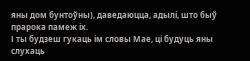яны дом бунтоўны), даведаюцца, адылі, што быў прарока памеж іх.
І ты будзеш гукаць ім словы Мае, ці будуць яны слухаць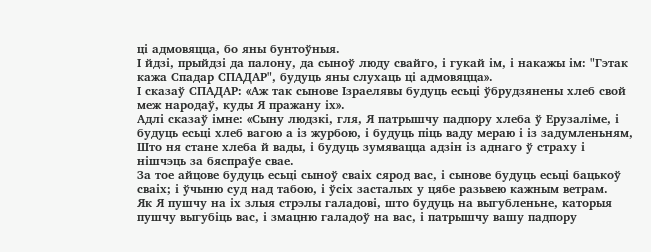ці адмовяцца, бо яны бунтоўныя.
І йдзі, прыйдзі да палону, да сыноў люду свайго, і гукай ім, і накажы ім: "Гэтак кажа Спадар СПАДАР", будуць яны слухаць ці адмовяцца».
І сказаў СПАДАР: «Аж так сынове Ізраелявы будуць есьці ўбрудзянены хлеб свой меж народаў, куды Я пражану іх».
Адлі сказаў імне: «Сыну людзкі, гля, Я патрышчу падпору хлеба ў Ерузаліме, і будуць есьці хлеб вагою а із журбою, і будуць піць ваду мераю і із задумленьням,
Што ня стане хлеба й вады, і будуць зумявацца адзін із аднаго ў страху і нішчэць за бяспраўе свае.
За тое айцове будуць есьці сыноў сваіх сярод вас, і сынове будуць есьці бацькоў сваіх; і ўчыню суд над табою, і ўсіх засталых у цябе разьвею кажным ветрам.
Як Я пушчу на іх злыя стрэлы галадові, што будуць на выгубленьне, каторыя пушчу выгубіць вас, і змацню галадоў на вас, і патрышчу вашу падпору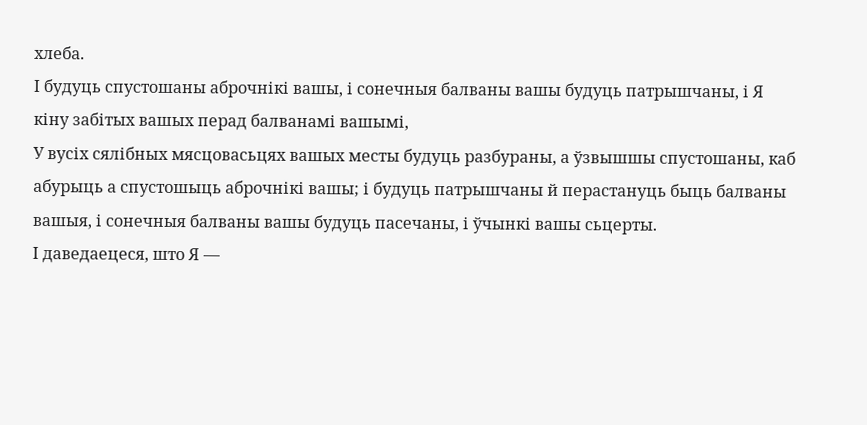хлеба.
І будуць спустошаны аброчнікі вашы, і сонечныя балваны вашы будуць патрышчаны, і Я кіну забітых вашых перад балванамі вашымі,
У вусіх сялібных мясцовасьцях вашых месты будуць разбураны, а ўзвышшы спустошаны, каб абурыць а спустошыць аброчнікі вашы; і будуць патрышчаны й перастануць быць балваны вашыя, і сонечныя балваны вашы будуць пасечаны, і ўчынкі вашы сьцерты.
І даведаецеся, што Я —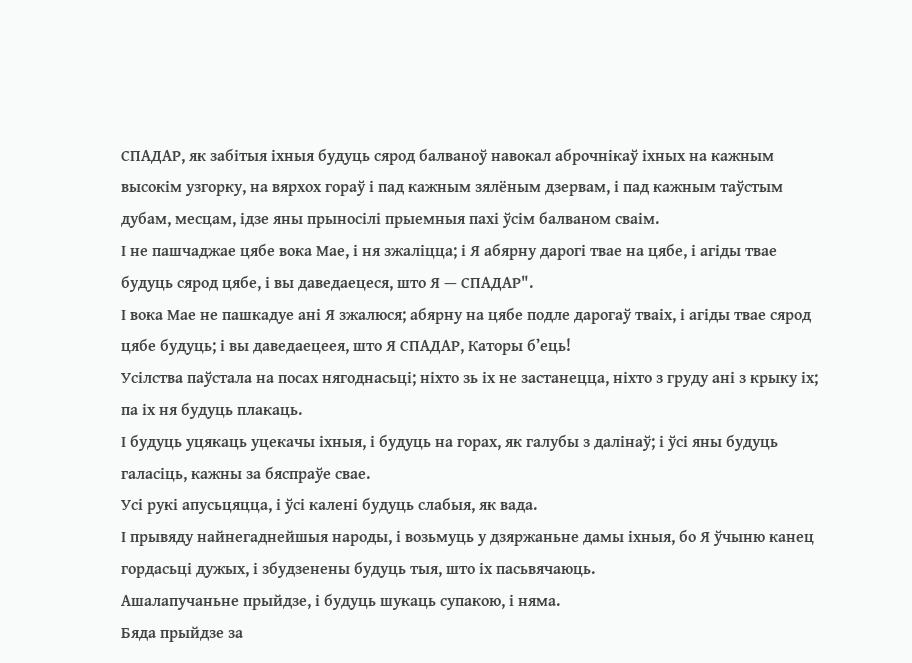СПАДАР, як забітыя іхныя будуць сярод балваноў навокал аброчнікаў іхных на кажным высокім узгорку, на вярхох гораў і пад кажным зялёным дзервам, і пад кажным таўстым дубам, месцам, ідзе яны прыносілі прыемныя пахі ўсім балваном сваім.
І не пашчаджае цябе вока Мае, і ня зжаліцца; і Я абярну дарогі твае на цябе, і агіды твае будуць сярод цябе, і вы даведаецеся, што Я — СПАДАР".
І вока Мае не пашкадуе ані Я зжалюся; абярну на цябе подле дарогаў тваіх, і агіды твае сярод цябе будуць; і вы даведаецеея, што Я СПАДАР, Каторы б’ець!
Усілства паўстала на посах нягоднасьці; ніхто зь іх не застанецца, ніхто з груду ані з крыку іх; па іх ня будуць плакаць.
І будуць уцякаць уцекачы іхныя, і будуць на горах, як галубы з далінаў; і ўсі яны будуць галасіць, кажны за бяспраўе свае.
Усі рукі апусьцяцца, і ўсі калені будуць слабыя, як вада.
І прывяду найнегаднейшыя народы, і возьмуць у дзяржаньне дамы іхныя, бо Я ўчыню канец гордасьці дужых, і збудзенены будуць тыя, што іх пасьвячаюць.
Ашалапучаньне прыйдзе, і будуць шукаць супакою, і няма.
Бяда прыйдзе за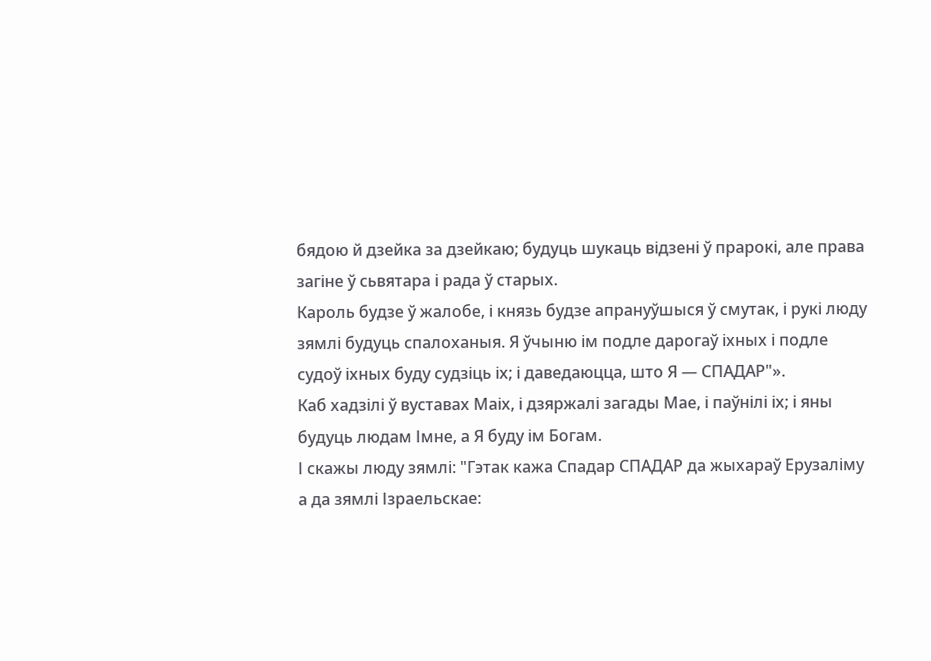бядою й дзейка за дзейкаю; будуць шукаць відзені ў прарокі, але права загіне ў сьвятара і рада ў старых.
Кароль будзе ў жалобе, і князь будзе апрануўшыся ў смутак, і рукі люду зямлі будуць спалоханыя. Я ўчыню ім подле дарогаў іхных і подле судоў іхных буду судзіць іх; і даведаюцца, што Я — СПАДАР"».
Каб хадзілі ў вуставах Маіх, і дзяржалі загады Мае, і паўнілі іх; і яны будуць людам Імне, а Я буду ім Богам.
І скажы люду зямлі: "Гэтак кажа Спадар СПАДАР да жыхараў Ерузаліму а да зямлі Ізраельскае: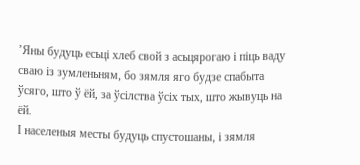’Яны будуць есьці хлеб свой з асьцярогаю і піць ваду сваю із зумленьням, бо зямля яго будзе спабыта ўсяго, што ў ёй, за ўсілства ўсіх тых, што жывуць на ёй.
І населеныя месты будуць спустошаны, і зямля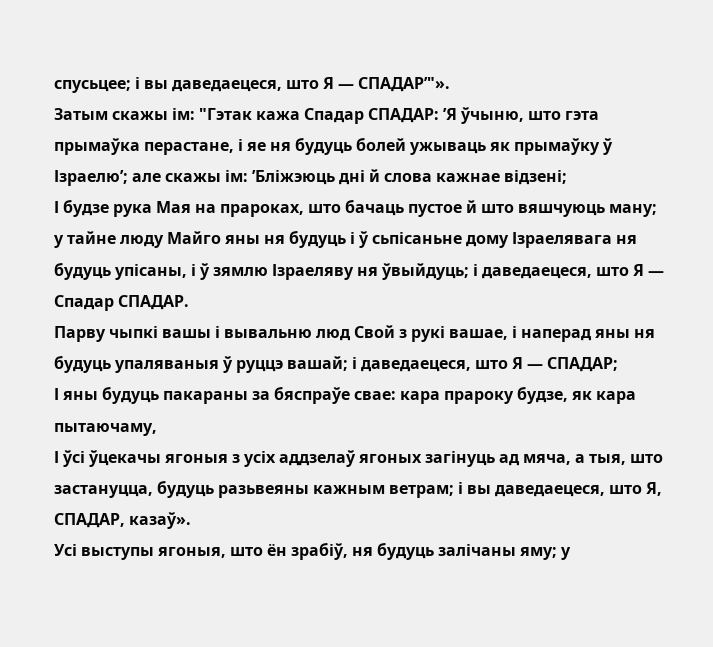спусьцее; і вы даведаецеся, што Я — СПАДАР’"».
Затым скажы ім: "Гэтак кажа Спадар СПАДАР: ’Я ўчыню, што гэта прымаўка перастане, і яе ня будуць болей ужываць як прымаўку ў Ізраелю’; але скажы ім: ’Бліжэюць дні й слова кажнае відзені;
І будзе рука Мая на прароках, што бачаць пустое й што вяшчуюць ману; у тайне люду Майго яны ня будуць і ў сьпісаньне дому Ізраелявага ня будуць упісаны, і ў зямлю Ізраеляву ня ўвыйдуць; і даведаецеся, што Я — Спадар СПАДАР.
Парву чыпкі вашы і вывальню люд Свой з рукі вашае, і наперад яны ня будуць упаляваныя ў руццэ вашай; і даведаецеся, што Я — СПАДАР;
І яны будуць пакараны за бяспраўе свае: кара прароку будзе, як кара пытаючаму,
І ўсі ўцекачы ягоныя з усіх аддзелаў ягоных загінуць ад мяча, а тыя, што застануцца, будуць разьвеяны кажным ветрам; і вы даведаецеся, што Я, СПАДАР, казаў».
Усі выступы ягоныя, што ён зрабіў, ня будуць залічаны яму; у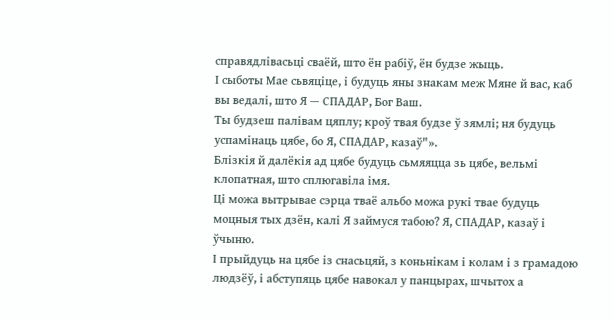справядлівасьці сваёй, што ён рабіў, ён будзе жыць.
І сыботы Мае сьвяціце, і будуць яны знакам меж Мяне й вас, каб вы ведалі, што Я — СПАДАР, Бог Ваш.
Ты будзеш палівам цяплу; кроў твая будзе ў зямлі; ня будуць успамінаць цябе, бо Я, СПАДАР, казаў"».
Блізкія й далёкія ад цябе будуць сьмяяцца зь цябе, вельмі клопатная, што сплюгавіла імя.
Ці можа вытрывае сэрца тваё альбо можа рукі твае будуць моцныя тых дзён, калі Я займуся табою? Я, СПАДАР, казаў і ўчыню.
І прыйдуць на цябе із снасьцяй, з коньнікам і колам і з грамадою людзёў, і абступяць цябе навокал у панцырах, шчытох а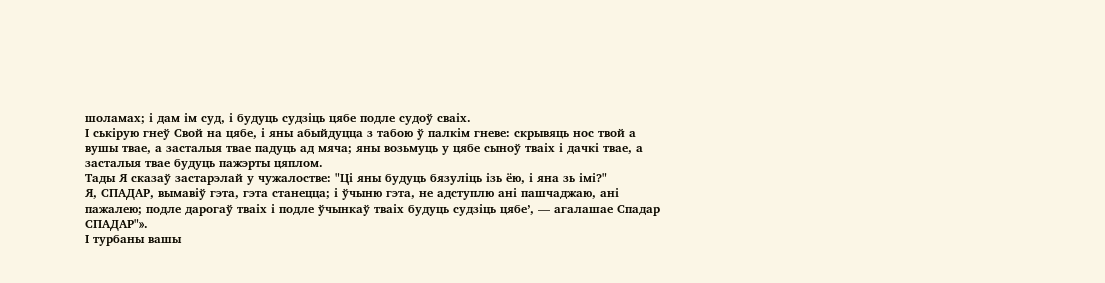шоламах; і дам ім суд, і будуць судзіць цябе подле судоў сваіх.
І ськірую гнеў Свой на цябе, і яны абыйдуцца з табою ў палкім гневе: скрывяць нос твой а вушы твае, а засталыя твае падуць ад мяча; яны возьмуць у цябе сыноў тваіх і дачкі твае, а засталыя твае будуць пажэрты цяплом.
Тады Я сказаў застарэлай у чужалостве: "Ці яны будуць бязуліць ізь ёю, і яна зь імі?"
Я, СПАДАР, вымавіў гэта, гэта станецца; і ўчыню гэта, не адступлю ані пашчаджаю, ані пажалею; подле дарогаў тваіх і подле ўчынкаў тваіх будуць судзіць цябе’, — агалашае Спадар СПАДАР"».
І турбаны вашы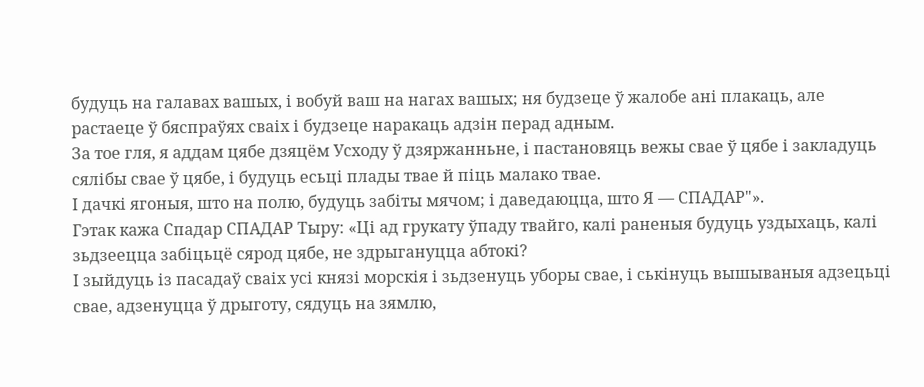будуць на галавах вашых, і вобуй ваш на нагах вашых; ня будзеце ў жалобе ані плакаць, але растаеце ў бяспраўях сваіх і будзеце наракаць адзін перад адным.
За тое гля, я аддам цябе дзяцём Усходу ў дзяржанньне, і пастановяць вежы свае ў цябе і закладуць сялібы свае ў цябе, і будуць есьці плады твае й піць малако твае.
І дачкі ягоныя, што на полю, будуць забіты мячом; і даведаюцца, што Я — СПАДАР"».
Гэтак кажа Спадар СПАДАР Тыру: «Ці ад грукату ўпаду твайго, калі раненыя будуць уздыхаць, калі зьдзеецца забіцьцё сярод цябе, не здрыгануцца абтокі?
І зыйдуць із пасадаў сваіх усі князі морскія і зьдзенуць уборы свае, і ськінуць вышываныя адзецьці свае, адзенуцца ў дрыготу, сядуць на зямлю,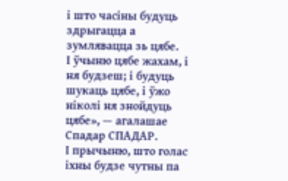і што часіны будуць здрыгацца а зумлявацца зь цябе.
І ўчыню цябе жахам, і ня будзеш; і будуць шукаць цябе, і ўжо ніколі ня знойдуць цябе», — агалашае Спадар СПАДАР.
І прычыню, што голас іхны будзе чутны па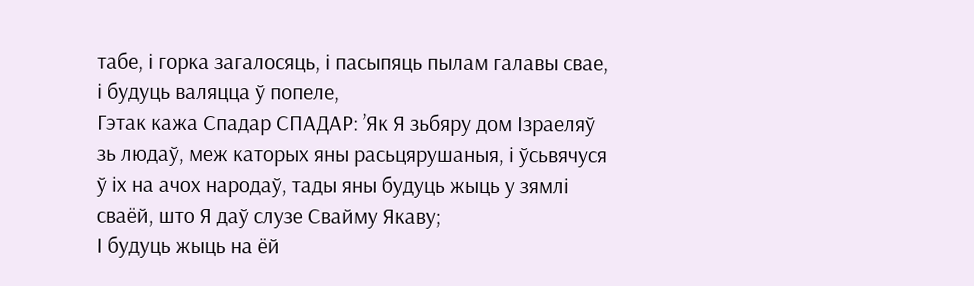табе, і горка загалосяць, і пасыпяць пылам галавы свае, і будуць валяцца ў попеле,
Гэтак кажа Спадар СПАДАР: ’Як Я зьбяру дом Ізраеляў зь людаў, меж каторых яны расьцярушаныя, і ўсьвячуся ў іх на ачох народаў, тады яны будуць жыць у зямлі сваёй, што Я даў слузе Свайму Якаву;
І будуць жыць на ёй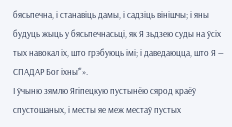бясьпечна, і станавіць дамы, і садзіць вінішчы; і яны будуць жыць у бясьпечнасьці, як Я зьдзею суды на ўсіх тых навокал іх, што грэбуюць імі; і даведаюцца, што Я — СПАДАР Бог іхны’"».
І ўчыню зямлю Ягіпецкую пустынёю сярод краёў спустошаных, і месты яе меж местаў пустых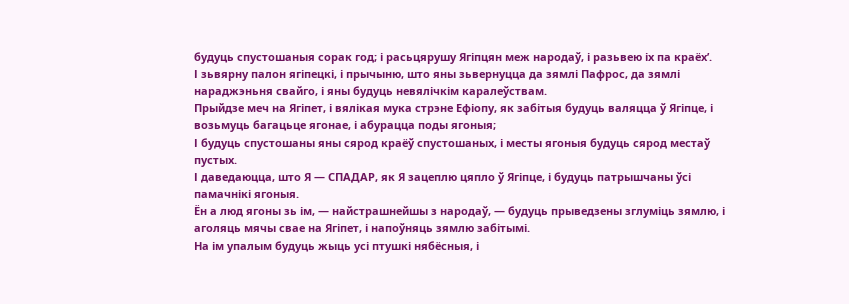будуць спустошаныя сорак год; і расьцярушу Ягіпцян меж народаў, і разьвею іх па краёх’.
І зьвярну палон ягіпецкі, і прычыню, што яны зьвернуцца да зямлі Пафрос, да зямлі нараджэньня свайго, і яны будуць невялічкім каралеўствам.
Прыйдзе меч на Ягіпет, і вялікая мука стрэне Ефіопу, як забітыя будуць валяцца ў Ягіпце, і возьмуць багацьце ягонае, і абурацца поды ягоныя;
І будуць спустошаны яны сярод краёў спустошаных, і месты ягоныя будуць сярод местаў пустых.
І даведаюцца, што Я — СПАДАР, як Я зацеплю цяпло ў Ягіпце, і будуць патрышчаны ўсі памачнікі ягоныя.
Ён а люд ягоны зь ім, — найстрашнейшы з народаў, — будуць прыведзены зглуміць зямлю, і аголяць мячы свае на Ягіпет, і напоўняць зямлю забітымі.
На ім упалым будуць жыць усі птушкі нябёсныя, і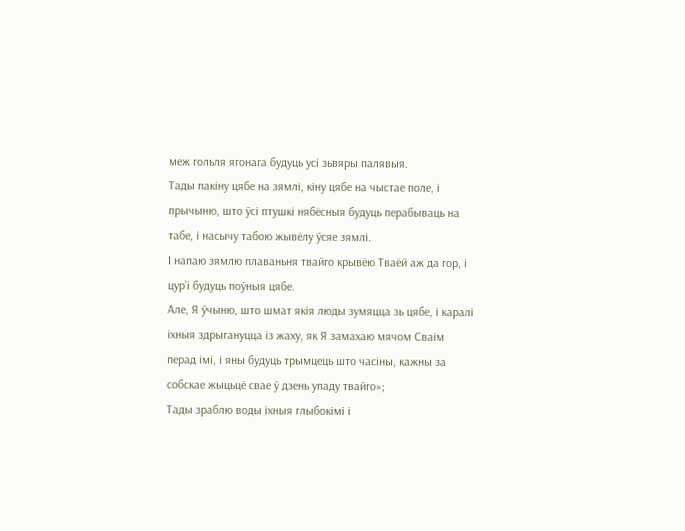меж гольля ягонага будуць усі зьвяры палявыя.
Тады пакіну цябе на зямлі, кіну цябе на чыстае поле, і прычыню, што ўсі птушкі нябёсныя будуць перабываць на табе, і насычу табою жывёлу ўсяе зямлі.
І напаю зямлю плаваньня твайго крывёю Тваёй аж да гор, і цур’і будуць поўныя цябе.
Але, Я ўчыню, што шмат якія люды зумяцца зь цябе, і каралі іхныя здрыгануцца із жаху, як Я замахаю мячом Сваім перад імі, і яны будуць трымцець што часіны, кажны за собскае жыцьцё свае ў дзень упаду твайго»;
Тады зраблю воды іхныя глыбокімі і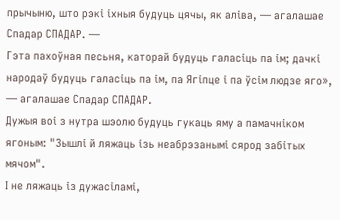прычыню, што рэкі іхныя будуць цячы, як аліва, — агалашае Спадар СПАДАР. —
Гэта пахоўная песьня, каторай будуць галасіць па ім; дачкі народаў будуць галасіць па ім, па Ягіпце і па ўсім людзе яго», — агалашае Спадар СПАДАР.
Дужыя воі з нутра шэолю будуць гукаць яму а памачніком ягоным: "Зышлі й ляжаць ізь неабрэзанымі сярод забітых мячом".
І не ляжаць із дужасіламі,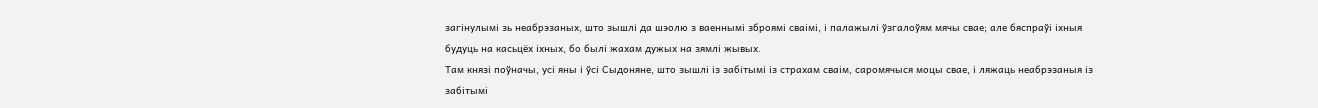загінулымі зь неабрэзаных, што зышлі да шэолю з ваеннымі зброямі сваімі, і палажылі ўзгалоўям мячы свае; але бяспраўі іхныя будуць на касьцёх іхных, бо былі жахам дужых на зямлі жывых.
Там князі поўначы, усі яны і ўсі Сыдоняне, што зышлі із забітымі із страхам сваім, саромячыся моцы свае, і ляжаць неабрэзаныя із забітымі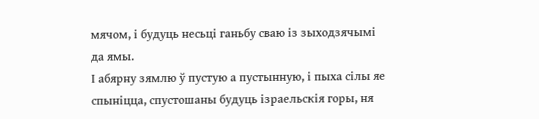мячом, і будуць несьці ганьбу сваю із зыходзячымі да ямы.
І абярну зямлю ў пустую а пустынную, і пыха сілы яе спыніцца, спустошаны будуць ізраельскія горы, ня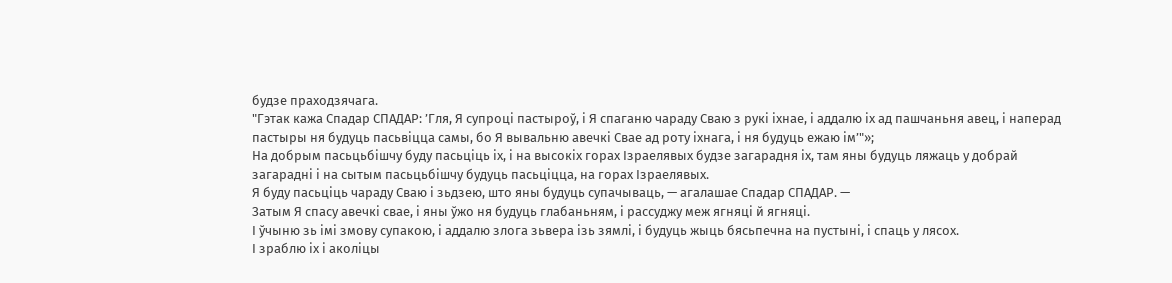будзе праходзячага.
"Гэтак кажа Спадар СПАДАР: ’Гля, Я супроці пастыроў, і Я спаганю чараду Сваю з рукі іхнае, і аддалю іх ад пашчаньня авец, і наперад пастыры ня будуць пасьвіцца самы, бо Я вывальню авечкі Свае ад роту іхнага, і ня будуць ежаю ім’"»;
На добрым пасьцьбішчу буду пасьціць іх, і на высокіх горах Ізраелявых будзе загарадня іх, там яны будуць ляжаць у добрай загарадні і на сытым пасьцьбішчу будуць пасьціцца, на горах Ізраелявых.
Я буду пасьціць чараду Сваю і зьдзею, што яны будуць супачываць, — агалашае Спадар СПАДАР. —
Затым Я спасу авечкі свае, і яны ўжо ня будуць глабаньням, і рассуджу меж ягняці й ягняці.
І ўчыню зь імі змову супакою, і аддалю злога зьвера ізь зямлі, і будуць жыць бясьпечна на пустыні, і спаць у лясох.
І зраблю іх і аколіцы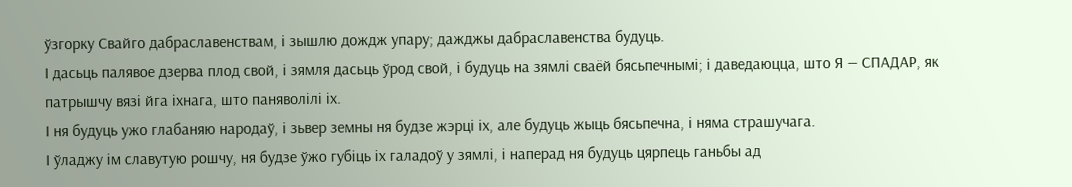ўзгорку Свайго дабраславенствам, і зышлю дождж упару; дажджы дабраславенства будуць.
І дасьць палявое дзерва плод свой, і зямля дасьць ўрод свой, і будуць на зямлі сваёй бясьпечнымі; і даведаюцца, што Я — СПАДАР, як патрышчу вязі йга іхнага, што паняволілі іх.
І ня будуць ужо глабаняю народаў, і зьвер земны ня будзе жэрці іх, але будуць жыць бясьпечна, і няма страшучага.
І ўладжу ім славутую рошчу, ня будзе ўжо губіць іх галадоў у зямлі, і наперад ня будуць цярпець ганьбы ад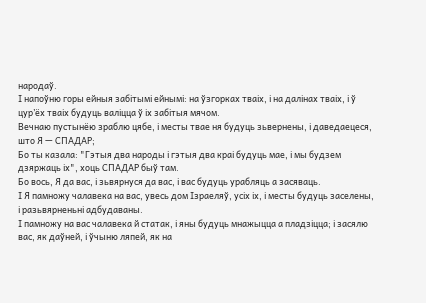народаў.
І напоўню горы ейныя забітымі ейнымі: на ўзгорках тваіх, і на далінах тваіх, і ў цур’ёх тваіх будуць валіцца ў іх забітыя мячом.
Вечнаю пустынёю зраблю цябе, і месты твае ня будуць зьвернены, і даведаецеся, што Я — СПАДАР;
Бо ты казала: "Гэтыя два народы і гэтыя два краі будуць мае, і мы будзем дзяржаць іх", хоць СПАДАР быў там.
Бо вось, Я да вас, і зьвярнуся да вас, і вас будуць урабляць а засяваць.
І Я памножу чалавека на вас, увесь дом Ізраеляў, усіх іх, і месты будуць заселены, і разьвярненьні адбудаваны.
І памножу на вас чалавека й статак, і яны будуць мнажыцца а пладзіцца; і засялю вас, як даўней, і ўчыню ляпей, як на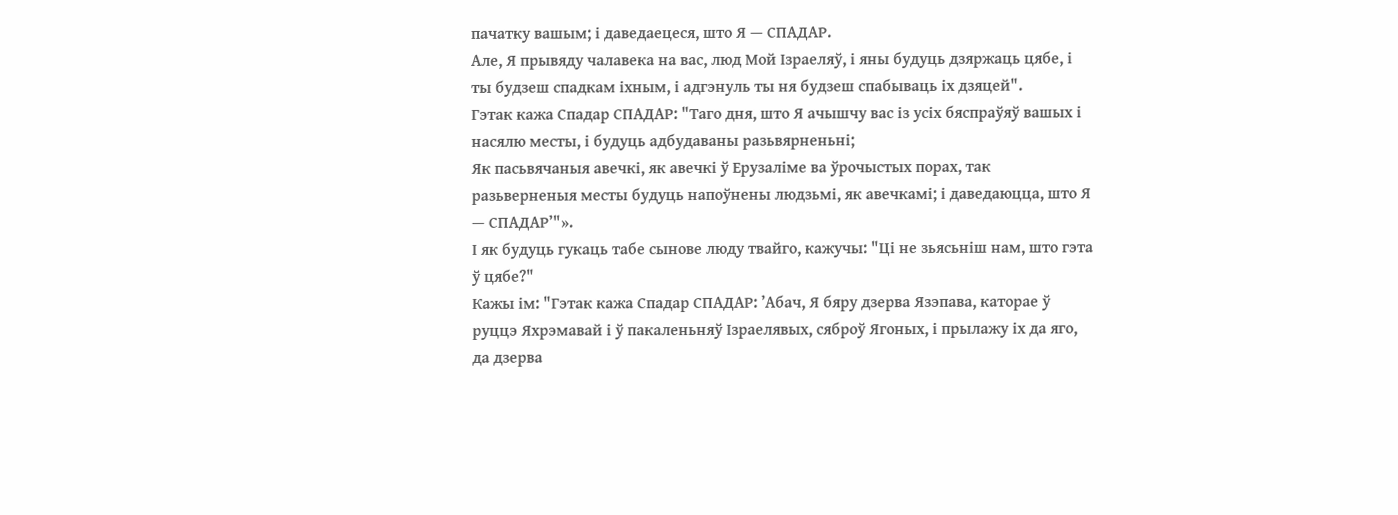пачатку вашым; і даведаецеся, што Я — СПАДАР.
Але, Я прывяду чалавека на вас, люд Мой Ізраеляў, і яны будуць дзяржаць цябе, і ты будзеш спадкам іхным, і адгэнуль ты ня будзеш спабываць іх дзяцей".
Гэтак кажа Спадар СПАДАР: "Таго дня, што Я ачышчу вас із усіх бяспраўяў вашых і насялю месты, і будуць адбудаваны разьвярненьні;
Як пасьвячаныя авечкі, як авечкі ў Ерузаліме ва ўрочыстых порах, так разьверненыя месты будуць напоўнены людзьмі, як авечкамі; і даведаюцца, што Я — СПАДАР’"».
І як будуць гукаць табе сынове люду твайго, кажучы: "Ці не зьясьніш нам, што гэта ў цябе?"
Кажы ім: "Гэтак кажа Спадар СПАДАР: ’Абач, Я бяру дзерва Язэпава, каторае ў руццэ Яхрэмавай і ў пакаленьняў Ізраелявых, сяброў Ягоных, і прылажу іх да яго, да дзерва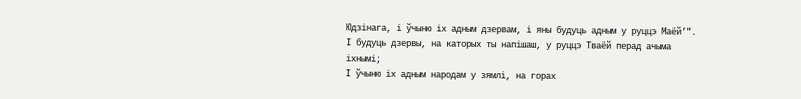Юдзінага, і ўчыню іх адным дзервам, і яны будуць адным у руццэ Маёй’".
І будуць дзервы, на каторых ты напішаш, у руццэ Тваёй перад ачыма іхнымі;
І ўчыню іх адным народам у зямлі, на горах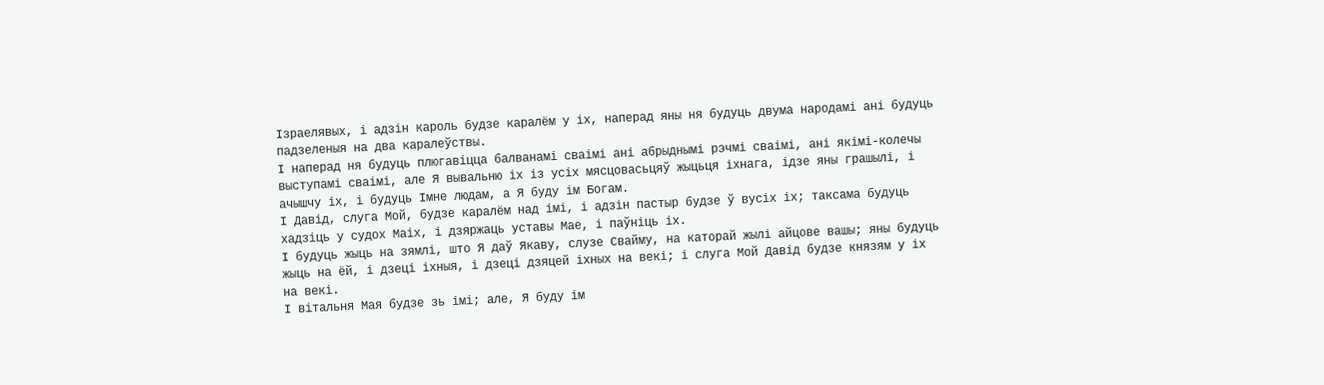Ізраелявых, і адзін кароль будзе каралём у іх, наперад яны ня будуць двума народамі ані будуць падзеленыя на два каралеўствы.
І наперад ня будуць плюгавіцца балванамі сваімі ані абрыднымі рэчмі сваімі, ані якімі-колечы выступамі сваімі, але Я вывальню іх із усіх мясцовасьцяў жыцьця іхнага, ідзе яны грашылі, і ачышчу іх, і будуць Імне людам, а Я буду ім Богам.
І Давід, слуга Мой, будзе каралём над імі, і адзін пастыр будзе ў вусіх іх; таксама будуць хадзіць у судох Маіх, і дзяржаць уставы Мае, і паўніць іх.
І будуць жыць на зямлі, што Я даў Якаву, слузе Свайму, на каторай жылі айцове вашы; яны будуць жыць на ёй, і дзеці іхныя, і дзеці дзяцей іхных на векі; і слуга Мой Давід будзе князям у іх на векі.
І вітальня Мая будзе зь імі; але, Я буду ім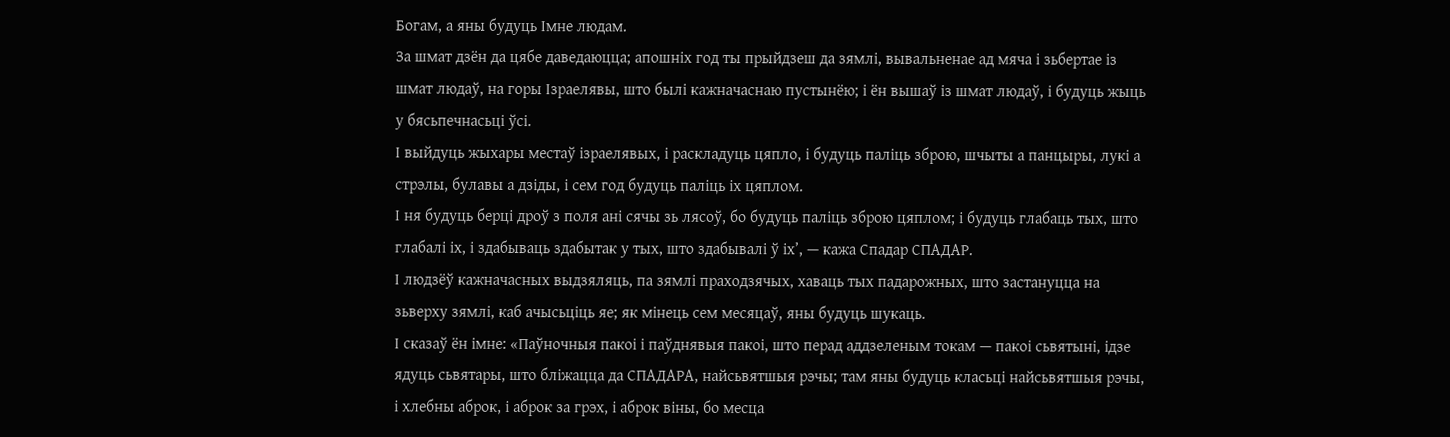Богам, а яны будуць Імне людам.
За шмат дзён да цябе даведаюцца; апошніх год ты прыйдзеш да зямлі, вывальненае ад мяча і зьбертае із шмат людаў, на горы Ізраелявы, што былі кажначаснаю пустынёю; і ён вышаў із шмат людаў, і будуць жыць у бясьпечнасьці ўсі.
І выйдуць жыхары местаў ізраелявых, і раскладуць цяпло, і будуць паліць зброю, шчыты а панцыры, лукі а стрэлы, булавы а дзіды, і сем год будуць паліць іх цяплом.
І ня будуць берці дроў з поля ані сячы зь лясоў, бо будуць паліць зброю цяплом; і будуць глабаць тых, што глабалі іх, і здабываць здабытак у тых, што здабывалі ў іх’, — кажа Спадар СПАДАР.
І людзёў кажначасных выдзяляць, па зямлі праходзячых, хаваць тых падарожных, што застануцца на зьверху зямлі, каб ачысьціць яе; як мінець сем месяцаў, яны будуць шукаць.
І сказаў ён імне: «Паўночныя пакоі і паўднявыя пакоі, што перад аддзеленым токам — пакоі сьвятыні, ідзе ядуць сьвятары, што бліжацца да СПАДАРА, найсьвятшыя рэчы; там яны будуць класьці найсьвятшыя рэчы, і хлебны аброк, і аброк за грэх, і аброк віны, бо месца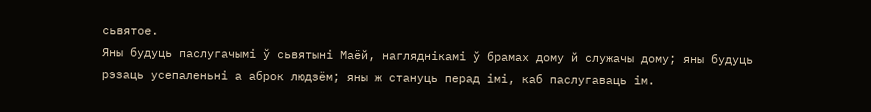сьвятое.
Яны будуць паслугачымі ў сьвятыні Маёй, нагляднікамі ў брамах дому й служачы дому; яны будуць рэзаць усепаленьні а аброк людзём; яны ж стануць перад імі, каб паслугаваць ім.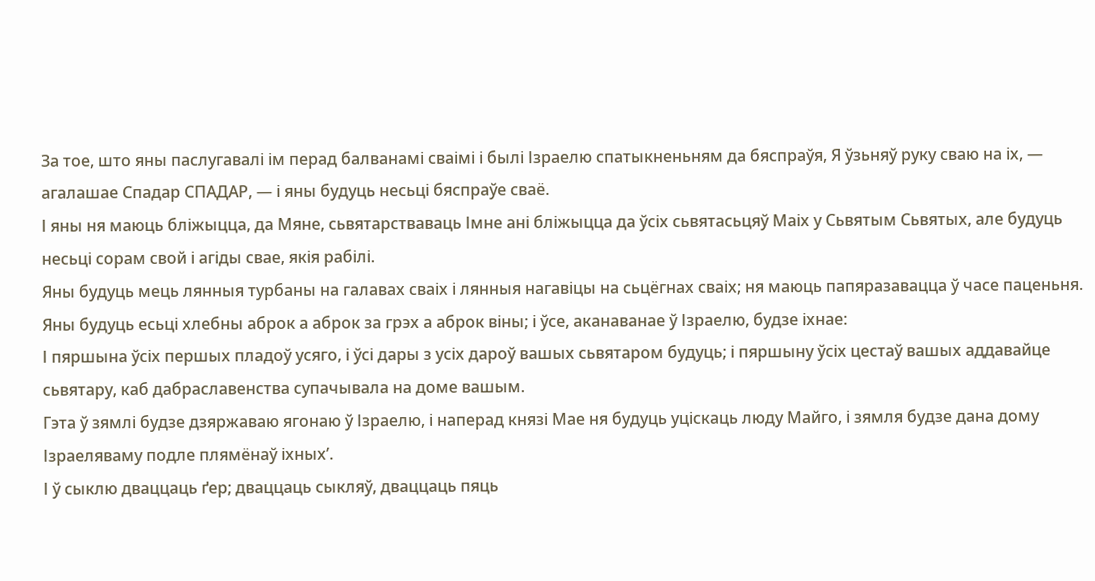За тое, што яны паслугавалі ім перад балванамі сваімі і былі Ізраелю спатыкненьням да бяспраўя, Я ўзьняў руку сваю на іх, — агалашае Спадар СПАДАР, — і яны будуць несьці бяспраўе сваё.
І яны ня маюць бліжыцца, да Мяне, сьвятарстваваць Імне ані бліжыцца да ўсіх сьвятасьцяў Маіх у Сьвятым Сьвятых, але будуць несьці сорам свой і агіды свае, якія рабілі.
Яны будуць мець лянныя турбаны на галавах сваіх і лянныя нагавіцы на сьцёгнах сваіх; ня маюць папяразавацца ў часе паценьня.
Яны будуць есьці хлебны аброк а аброк за грэх а аброк віны; і ўсе, аканаванае ў Ізраелю, будзе іхнае:
І пяршына ўсіх першых пладоў усяго, і ўсі дары з усіх дароў вашых сьвятаром будуць; і пяршыну ўсіх цестаў вашых аддавайце сьвятару, каб дабраславенства супачывала на доме вашым.
Гэта ў зямлі будзе дзяржаваю ягонаю ў Ізраелю, і наперад князі Мае ня будуць уціскаць люду Майго, і зямля будзе дана дому Ізраеляваму подле плямёнаў іхных’.
І ў сыклю дваццаць ґер; дваццаць сыкляў, дваццаць пяць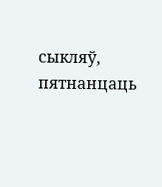сыкляў, пятнанцаць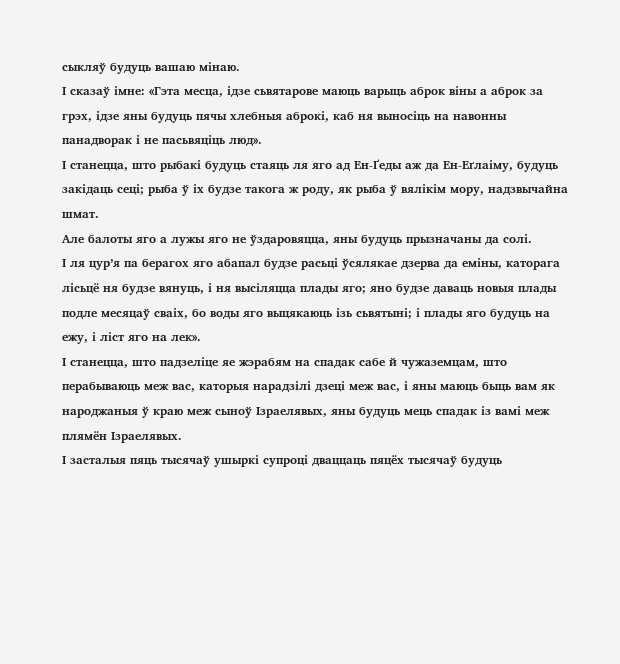сыкляў будуць вашаю мінаю.
І сказаў імне: «Гэта месца, ідзе сьвятарове маюць варыць аброк віны а аброк за грэх, ідзе яны будуць пячы хлебныя аброкі, каб ня выносіць на навонны панадворак і не пасьвяціць люд».
І станецца, што рыбакі будуць стаяць ля яго ад Ен-Ґеды аж да Ен-Еґлаіму, будуць закідаць сеці; рыба ў іх будзе такога ж роду, як рыба ў вялікім мору, надзвычайна шмат.
Але балоты яго а лужы яго не ўздаровяцца, яны будуць прызначаны да солі.
І ля цур’я па берагох яго абапал будзе расьці ўсялякае дзерва да еміны, каторага лісьцё ня будзе вянуць, і ня высіляцца плады яго; яно будзе даваць новыя плады подле месяцаў сваіх, бо воды яго выцякаюць ізь сьвятыні; і плады яго будуць на ежу, і ліст яго на лек».
І станецца, што падзеліце яе жэрабям на спадак сабе й чужаземцам, што перабываюць меж вас, каторыя нарадзілі дзеці меж вас, і яны маюць быць вам як народжаныя ў краю меж сыноў Ізраелявых, яны будуць мець спадак із вамі меж плямён Ізраелявых.
І засталыя пяць тысячаў ушыркі супроці дваццаць пяцёх тысячаў будуць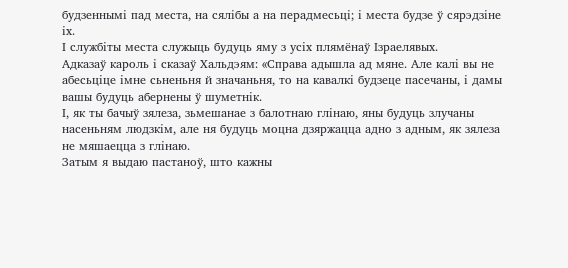будзеннымі пад места, на сялібы а на перадмесьці; і места будзе ў сярэдзіне іх.
І службіты места служыць будуць яму з усіх плямёнаў Ізраелявых.
Адказаў кароль і сказаў Хальдэям: «Справа адышла ад мяне. Але калі вы не абесьціце імне сьненьня й значаньня, то на кавалкі будзеце пасечаны, і дамы вашы будуць абернены ў шуметнік.
І, як ты бачыў зялеза, зьмешанае з балотнаю глінаю, яны будуць злучаны насеньням людзкім, але ня будуць моцна дзяржацца адно з адным, як зялеза не мяшаецца з глінаю.
Затым я выдаю пастаноў, што кажны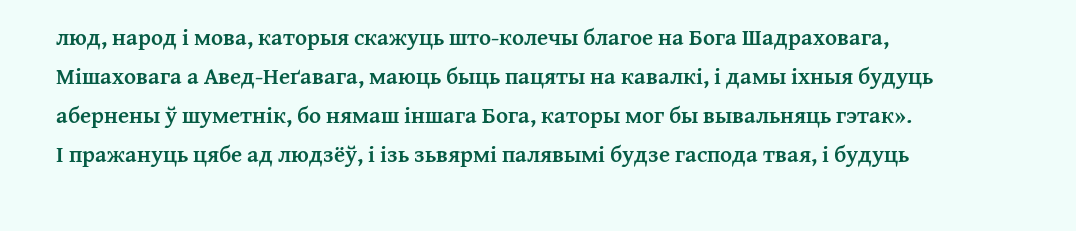люд, народ і мова, каторыя скажуць што-колечы благое на Бога Шадраховага, Мішаховага а Авед-Неґавага, маюць быць пацяты на кавалкі, і дамы іхныя будуць абернены ў шуметнік, бо нямаш іншага Бога, каторы мог бы вывальняць гэтак».
І пражануць цябе ад людзёў, і ізь зьвярмі палявымі будзе гаспода твая, і будуць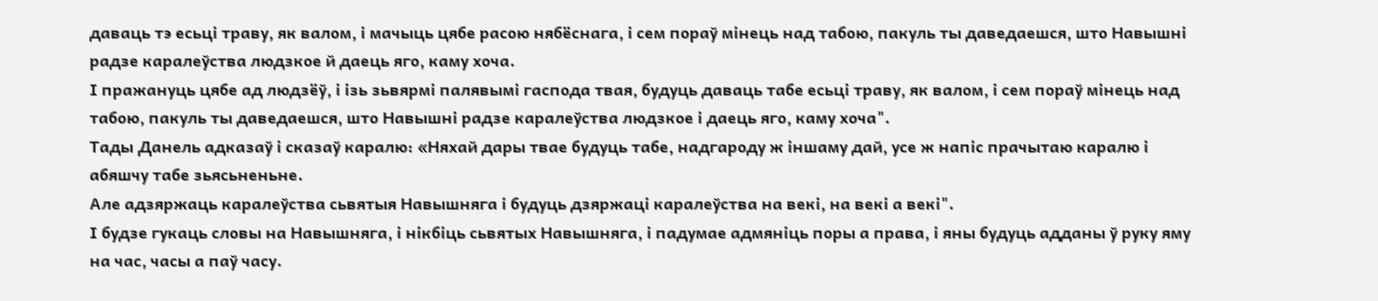даваць тэ есьці траву, як валом, і мачыць цябе расою нябёснага, і сем пораў мінець над табою, пакуль ты даведаешся, што Навышні радзе каралеўства людзкое й даець яго, каму хоча.
І пражануць цябе ад людзёў, і ізь зьвярмі палявымі гаспода твая, будуць даваць табе есьці траву, як валом, і сем пораў мінець над табою, пакуль ты даведаешся, што Навышні радзе каралеўства людзкое і даець яго, каму хоча".
Тады Данель адказаў і сказаў каралю: «Няхай дары твае будуць табе, надгароду ж іншаму дай, усе ж напіс прачытаю каралю і абяшчу табе зьясьненьне.
Але адзяржаць каралеўства сьвятыя Навышняга і будуць дзяржаці каралеўства на векі, на векі а векі".
І будзе гукаць словы на Навышняга, і нікбіць сьвятых Навышняга, і падумае адмяніць поры а права, і яны будуць адданы ў руку яму на час, часы а паў часу.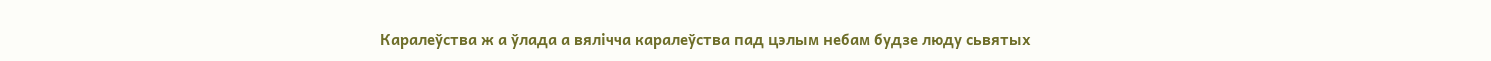Каралеўства ж а ўлада а вялічча каралеўства пад цэлым небам будзе люду сьвятых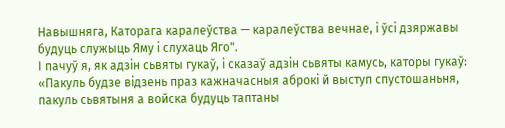Навышняга, Каторага каралеўства — каралеўства вечнае, і ўсі дзяржавы будуць служыць Яму і слухаць Яго".
І пачуў я, як адзін сьвяты гукаў, і сказаў адзін сьвяты камусь, каторы гукаў: «Пакуль будзе відзень праз кажначасныя аброкі й выступ спустошаньня, пакуль сьвятыня а войска будуць таптаны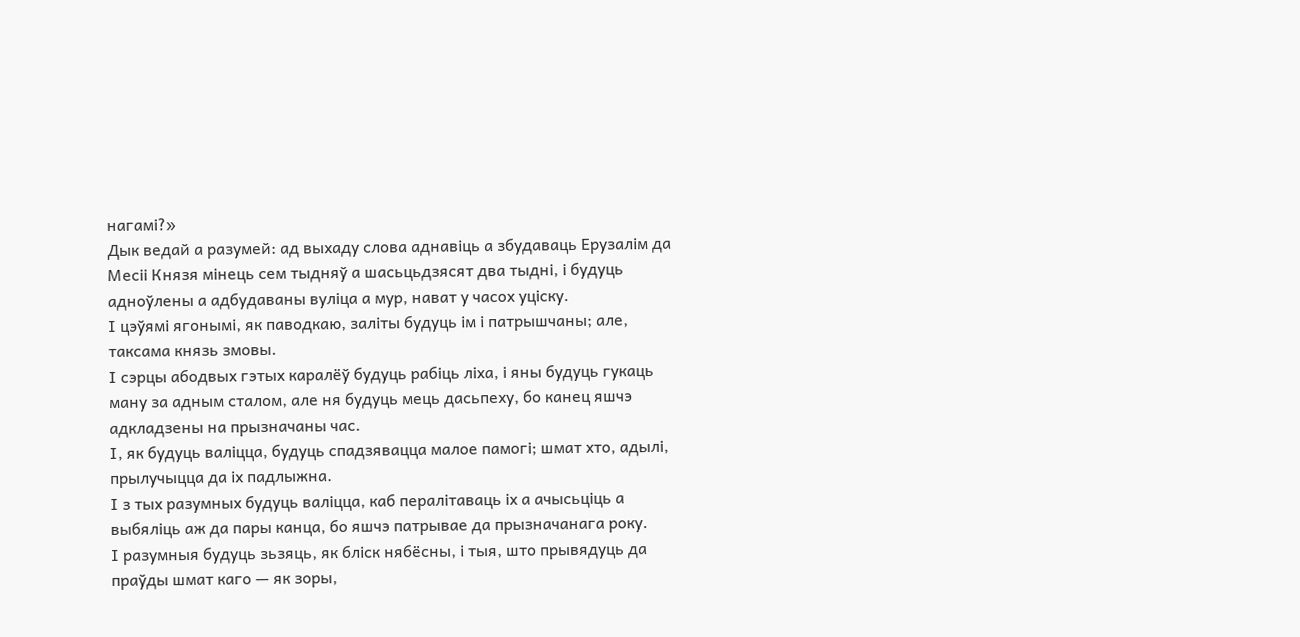нагамі?»
Дык ведай а разумей: ад выхаду слова аднавіць а збудаваць Ерузалім да Месіі Князя мінець сем тыдняў а шасьцьдзясят два тыдні, і будуць адноўлены а адбудаваны вуліца а мур, нават у часох уціску.
І цэўямі ягонымі, як паводкаю, заліты будуць ім і патрышчаны; але, таксама князь змовы.
І сэрцы абодвых гэтых каралёў будуць рабіць ліха, і яны будуць гукаць ману за адным сталом, але ня будуць мець дасьпеху, бо канец яшчэ адкладзены на прызначаны час.
І, як будуць валіцца, будуць спадзявацца малое памогі; шмат хто, адылі, прылучыцца да іх падлыжна.
І з тых разумных будуць валіцца, каб пералітаваць іх а ачысьціць а выбяліць аж да пары канца, бо яшчэ патрывае да прызначанага року.
І разумныя будуць зьзяць, як бліск нябёсны, і тыя, што прывядуць да праўды шмат каго — як зоры,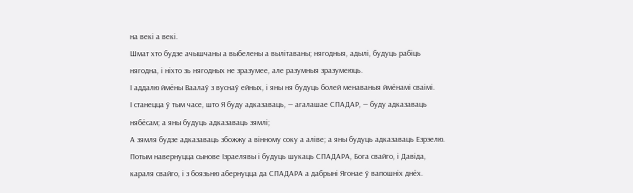на векі а векі.
Шмат хто будзе ачышчаны а выбелены а вылітаваны; нягодныя, адылі, будуць рабіць нягодна, і ніхто зь нягодных не зразумее, але разумныя зразумеюць.
І аддалю ймёны Ваалаў з вуснаў ейных, і яны ня будуць болей менаваныя ймёнамі сваімі.
І станецца ў тым часе, што Я буду адказаваць, — агалашае СПАДАР, — буду адказаваць нябёсам; а яны будуць адказаваць зямлі;
А зямля будзе адказаваць збожжу а вінному соку а аліве; а яны будуць адказаваць Езрэелю.
Потым навернуцца сынове Ізраелявы і будуць шукаць СПАДАРА, Бога свайго, і Давіда, караля свайго, і з боязьню абернуцца да СПАДАРА а дабрыні Ягонае ў вапошніх днёх.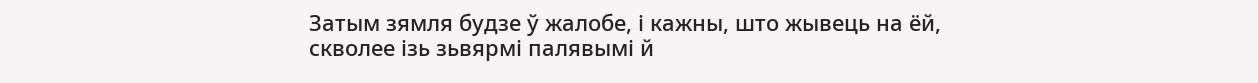Затым зямля будзе ў жалобе, і кажны, што жывець на ёй, скволее ізь зьвярмі палявымі й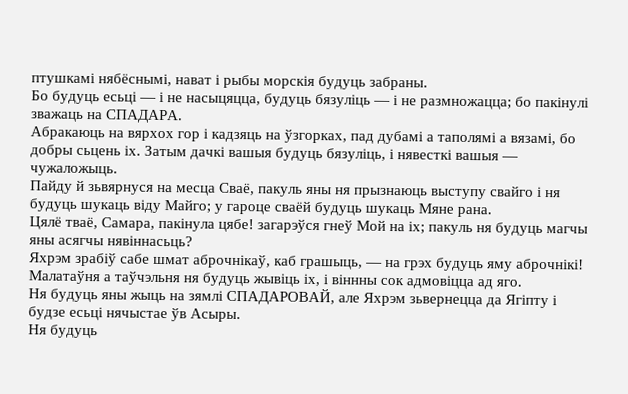птушкамі нябёснымі, нават і рыбы морскія будуць забраны.
Бо будуць есьці — і не насыцяцца, будуць бязуліць — і не размножацца; бо пакінулі зважаць на СПАДАРА.
Абракаюць на вярхох гор і кадзяць на ўзгорках, пад дубамі а таполямі а вязамі, бо добры сьцень іх. Затым дачкі вашыя будуць бязуліць, і нявесткі вашыя — чужаложыць.
Пайду й зьвярнуся на месца Сваё, пакуль яны ня прызнаюць выступу свайго і ня будуць шукаць віду Майго; у гароце сваёй будуць шукаць Мяне рана.
Цялё тваё, Самара, пакінула цябе! загарэўся гнеў Мой на іх; пакуль ня будуць магчы яны асягчы нявіннасьць?
Яхрэм зрабіў сабе шмат аброчнікаў, каб грашыць, — на грэх будуць яму аброчнікі!
Малатаўня а таўчэльня ня будуць жывіць іх, і віннны сок адмовіцца ад яго.
Ня будуць яны жыць на зямлі СПАДАРОВАЙ, але Яхрэм зьвернецца да Ягіпту і будзе есьці нячыстае ўв Асыры.
Ня будуць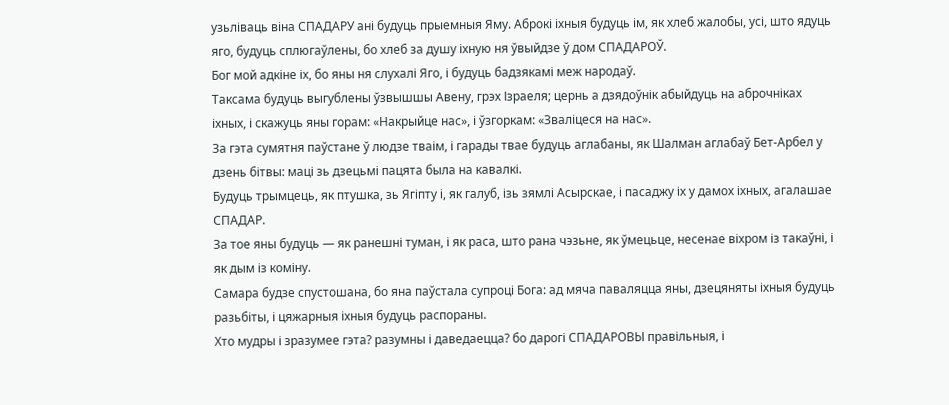узьліваць віна СПАДАРУ ані будуць прыемныя Яму. Аброкі іхныя будуць ім, як хлеб жалобы, усі, што ядуць яго, будуць сплюгаўлены, бо хлеб за душу іхную ня ўвыйдзе ў дом СПАДАРОЎ.
Бог мой адкіне іх, бо яны ня слухалі Яго, і будуць бадзякамі меж народаў.
Таксама будуць выгублены ўзвышшы Авену, грэх Ізраеля; цернь а дзядоўнік абыйдуць на аброчніках іхных, і скажуць яны горам: «Накрыйце нас», і ўзгоркам: «Зваліцеся на нас».
За гэта сумятня паўстане ў людзе тваім, і гарады твае будуць аглабаны, як Шалман аглабаў Бет-Арбел у дзень бітвы: маці зь дзецьмі пацята была на кавалкі.
Будуць трымцець, як птушка, зь Ягіпту і, як галуб, ізь зямлі Асырскае, і пасаджу іх у дамох іхных, агалашае СПАДАР.
За тое яны будуць — як ранешні туман, і як раса, што рана чэзьне, як ўмецьце, несенае віхром із такаўні, і як дым із коміну.
Самара будзе спустошана, бо яна паўстала супроці Бога: ад мяча паваляцца яны, дзецяняты іхныя будуць разьбіты, і цяжарныя іхныя будуць распораны.
Хто мудры і зразумее гэта? разумны і даведаецца? бо дарогі СПАДАРОВЫ правільныя, і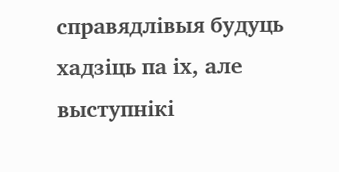справядлівыя будуць хадзіць па іх, але выступнікі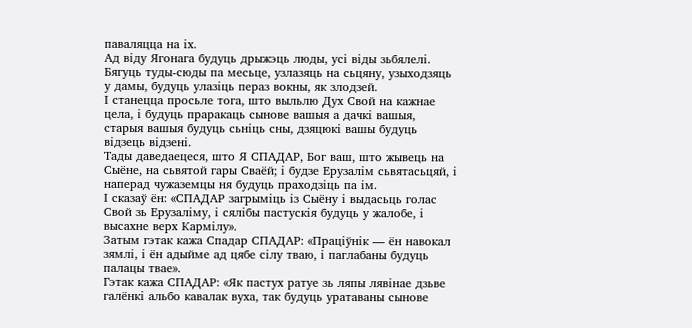паваляцца на іх.
Ад віду Ягонага будуць дрыжэць люды, усі віды зьбялелі.
Бягуць туды-сюды па месьце, узлазяць на сьцяну, узыходзяць у дамы, будуць улазіць пераз вокны, як злодзей.
І станецца просьле тога, што выльлю Дух Свой на кажнае цела, і будуць праракаць сынове вашыя а дачкі вашыя, старыя вашыя будуць сьніць сны, дзяцюкі вашы будуць відзець відзені.
Тады даведаецеся, што Я СПАДАР, Бог ваш, што жывець на Сыёне, на сьвятой гары Сваёй; і будзе Ерузалім сьвятасьцяй, і наперад чужаземцы ня будуць праходзіць па ім.
І сказаў ён: «СПАДАР загрыміць із Сыёну і выдасьць голас Свой зь Ерузаліму, і сялібы пастускія будуць у жалобе, і высахне верх Кармілу».
Затым гэтак кажа Спадар СПАДАР: «Праціўнік — ён навокал зямлі, і ён адыйме ад цябе сілу тваю, і паглабаны будуць палацы твае».
Гэтак кажа СПАДАР: «Як пастух ратуе зь ляпы лявінае дзьве галёнкі альбо кавалак вуха, так будуць уратаваны сынове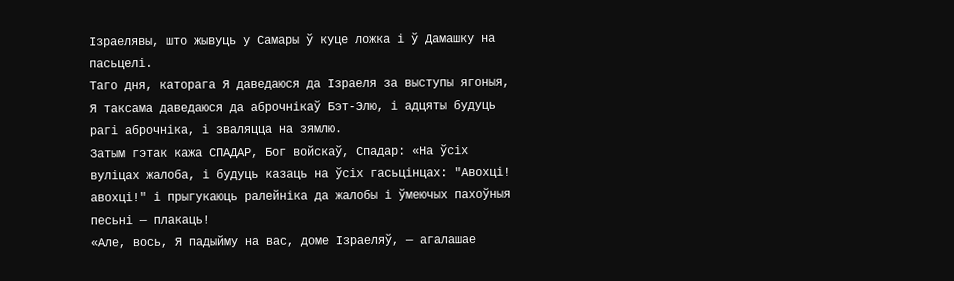Ізраелявы, што жывуць у Самары ў куце ложка і ў Дамашку на пасьцелі.
Таго дня, каторага Я даведаюся да Ізраеля за выступы ягоныя, Я таксама даведаюся да аброчнікаў Бэт-Элю, і адцяты будуць рагі аброчніка, і зваляцца на зямлю.
Затым гэтак кажа СПАДАР, Бог войскаў, Спадар: «На ўсіх вуліцах жалоба, і будуць казаць на ўсіх гасьцінцах: "Авохці! авохці!" і прыгукаюць ралейніка да жалобы і ўмеючых пахоўныя песьні — плакаць!
«Але, вось, Я падыйму на вас, доме Ізраеляў, — агалашае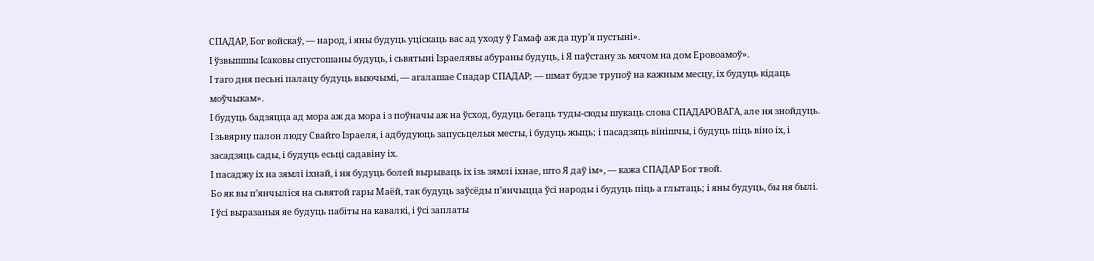СПАДАР, Бог войскаў, — народ, і яны будуць уціскаць вас ад уходу ў Гамаф аж да цур’я пустыні».
І ўзвышшы Ісаковы спустошаны будуць, і сьвятыні Ізраелявы абураны будуць, і Я паўстану зь мячом на дом Еровоамоў».
І таго дня песьні палацу будуць выючымі, — агалашае Спадар СПАДАР; — шмат будзе трупоў на кажным месцу, іх будуць кідаць моўчыкам».
І будуць бадзяцца ад мора аж да мора і з поўначы аж на ўсход, будуць бегаць туды-сюды шукаць слова СПАДАРОВАГА, але ня знойдуць.
І зьвярну палон люду Свайго Ізраеля, і адбудуюць запусьцелыя месты, і будуць жыць; і пасадзяць вінішчы, і будуць піць віно іх, і засадзяць сады, і будуць есьці садавіну іх.
І пасаджу іх на зямлі іхнай, і ня будуць болей вырываць іх ізь зямлі іхнае, што Я даў ім», — кажа СПАДАР Бог твой.
Бо як вы п’янчыліся на сьвятой гары Маёй, так будуць заўсёды п’янчыцца ўсі народы і будуць піць а глытаць; і яны будуць, бы ня былі.
І ўсі выразаныя яе будуць пабіты на кавалкі, і ўсі заплаты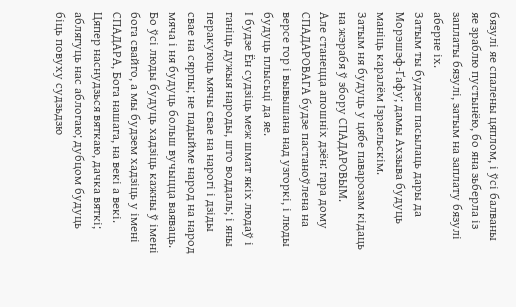бязулі яе спалены цяплом, і ўсі балваны яе зраблю пустынёю, бо яна зьберла із заплаты бязулі, затым на заплату бязулі аберне іх.
Затым ты будзеш пасылаць дары да Морэшэф-Ґафу; дамы Ахзыва будуць маніць каралём Ізраельскім.
Затым ня будуць у цябе паварозам кідаць на жэрабя ў збору СПАДАРОВЫМ.
Але станецца апошніх дзён: гара дому СПАДАРОВАГА будзе пастаноўлена на версе гор і вывышана над узгоркі, і люды будуць плысьці да яе.
І будзе Ён судзіць меж шмат якіх людаў і ганіць дужыя народы, што воддаль; і яны перакуюць мячы свае на нарогі і дзіды свае на сярпы; не падыйме народ на народ мяча і ня будуць больш вучыцца ваяваць.
Бо ўсі люды будуць хадзіць кажны ў імені бога свайго, а мы будзем хадзіць у імені СПАДАРА, Бога нашага, на векі а векі.
Цяпер наснудзься вяткаю, дачка вяткі; аблягуць нас аблогаю; дубцом будуць біць повуху судзьдзю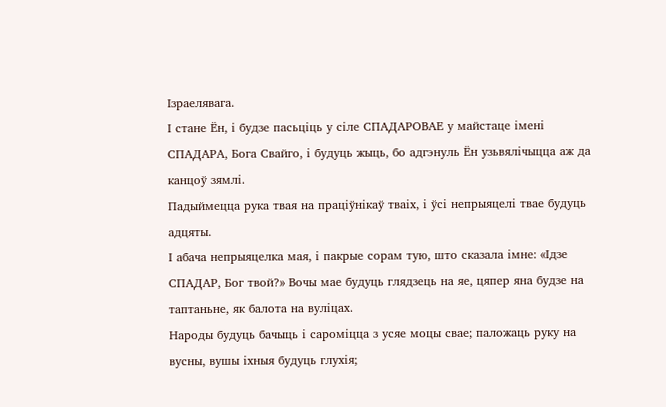Ізраелявага.
І стане Ён, і будзе пасьціць у сіле СПАДАРОВАЕ у майстаце імені СПАДАРА, Бога Свайго, і будуць жыць, бо адгэнуль Ён узьвялічыцца аж да канцоў зямлі.
Падыймецца рука твая на праціўнікаў тваіх, і ўсі непрыяцелі твае будуць адцяты.
І абача непрыяцелка мая, і пакрые сорам тую, што сказала імне: «Ідзе СПАДАР, Бог твой?» Вочы мае будуць глядзець на яе, цяпер яна будзе на таптаньне, як балота на вуліцах.
Народы будуць бачыць і сароміцца з усяе моцы свае; паложаць руку на вусны, вушы іхныя будуць глухія;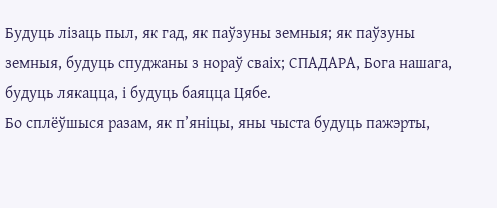Будуць лізаць пыл, як гад, як паўзуны земныя; як паўзуны земныя, будуць спуджаны з нораў сваіх; СПАДАРА, Бога нашага, будуць лякацца, і будуць баяцца Цябе.
Бо сплёўшыся разам, як п’яніцы, яны чыста будуць пажэрты,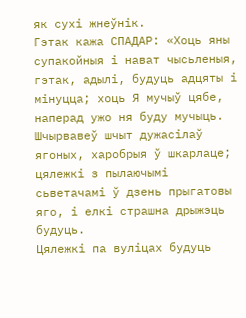як сухі жнеўнік.
Гэтак кажа СПАДАР: «Хоць яны супакойныя і нават чысьленыя, гэтак, адылі, будуць адцяты і мінуцца; хоць Я мучыў цябе, наперад ужо ня буду мучыць.
Шчырвавеў шчыт дужасілаў ягоных, харобрыя ў шкарлаце; цялежкі з пылаючымі сьветачамі ў дзень прыгатовы яго, і елкі страшна дрыжэць будуць.
Цялежкі па вуліцах будуць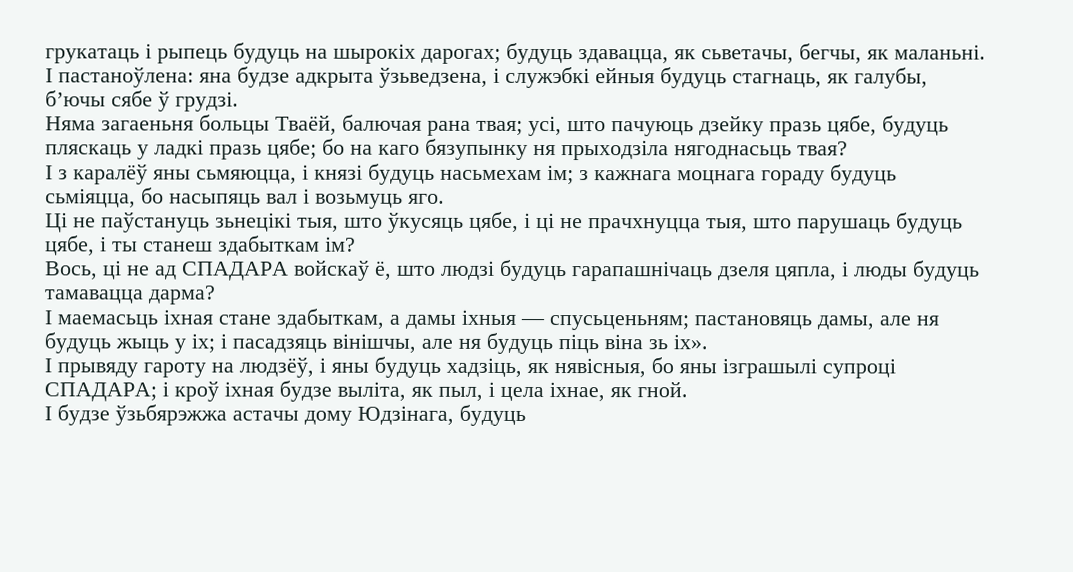грукатаць і рыпець будуць на шырокіх дарогах; будуць здавацца, як сьветачы, бегчы, як маланьні.
І пастаноўлена: яна будзе адкрыта ўзьведзена, і служэбкі ейныя будуць стагнаць, як галубы, б’ючы сябе ў грудзі.
Няма загаеньня больцы Тваёй, балючая рана твая; усі, што пачуюць дзейку празь цябе, будуць пляскаць у ладкі празь цябе; бо на каго бязупынку ня прыходзіла нягоднасьць твая?
І з каралёў яны сьмяюцца, і князі будуць насьмехам ім; з кажнага моцнага гораду будуць сьміяцца, бо насыпяць вал і возьмуць яго.
Ці не паўстануць зьнецікі тыя, што ўкусяць цябе, і ці не прачхнуцца тыя, што парушаць будуць цябе, і ты станеш здабыткам ім?
Вось, ці не ад СПАДАРА войскаў ё, што людзі будуць гарапашнічаць дзеля цяпла, і люды будуць тамавацца дарма?
І маемасьць іхная стане здабыткам, а дамы іхныя — спусьценьням; пастановяць дамы, але ня будуць жыць у іх; і пасадзяць вінішчы, але ня будуць піць віна зь іх».
І прывяду гароту на людзёў, і яны будуць хадзіць, як нявісныя, бо яны ізграшылі супроці СПАДАРА; і кроў іхная будзе выліта, як пыл, і цела іхнае, як гной.
І будзе ўзьбярэжжа астачы дому Юдзінага, будуць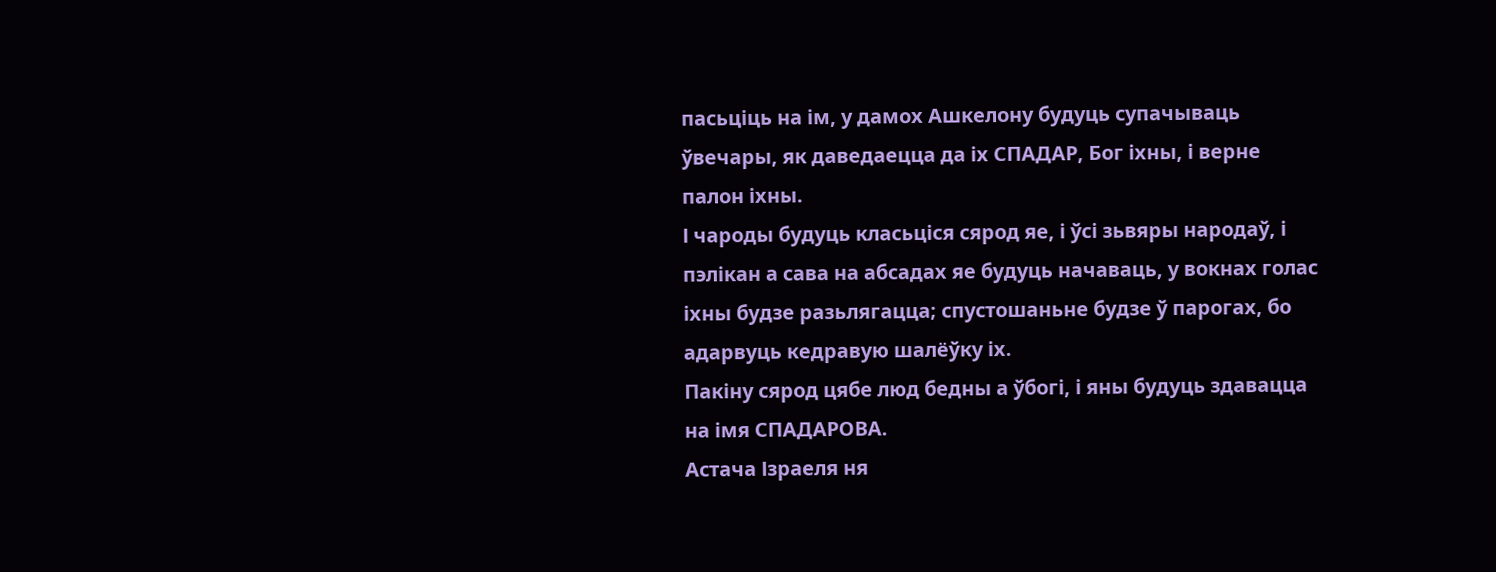пасьціць на ім, у дамох Ашкелону будуць супачываць ўвечары, як даведаецца да іх СПАДАР, Бог іхны, і верне палон іхны.
І чароды будуць класьціся сярод яе, і ўсі зьвяры народаў, і пэлікан а сава на абсадах яе будуць начаваць, у вокнах голас іхны будзе разьлягацца; спустошаньне будзе ў парогах, бо адарвуць кедравую шалёўку іх.
Пакіну сярод цябе люд бедны а ўбогі, і яны будуць здавацца на імя СПАДАРОВА.
Астача Ізраеля ня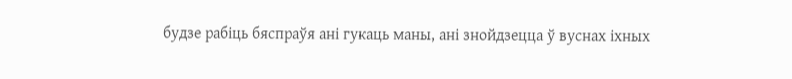будзе рабіць бяспраўя ані гукаць маны, ані знойдзецца ў вуснах іхных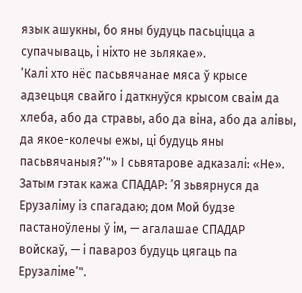язык ашукны, бо яны будуць пасьціцца а супачываць, і ніхто не зьлякае».
’Калі хто нёс пасьвячанае мяса ў крысе адзецьця свайго і даткнуўся крысом сваім да хлеба, або да стравы, або да віна, або да алівы, да якое-колечы ежы, ці будуць яны пасьвячаныя?’"» І сьвятарове адказалі: «Не».
Затым гэтак кажа СПАДАР: ’Я зьвярнуся да Ерузаліму із спагадаю; дом Мой будзе пастаноўлены ў ім, — агалашае СПАДАР войскаў, — і павароз будуць цягаць па Ерузаліме’".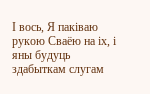І вось, Я паківаю рукою Сваёю на іх, і яны будуць здабыткам слугам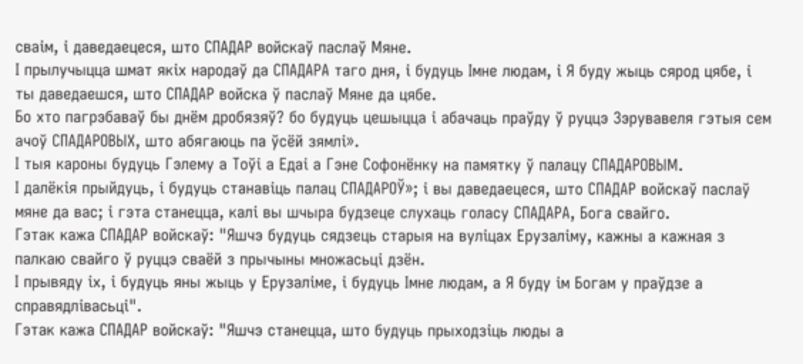сваім, і даведаецеся, што СПАДАР войскаў паслаў Мяне.
І прылучыцца шмат якіх народаў да СПАДАРА таго дня, і будуць Імне людам, і Я буду жыць сярод цябе, і ты даведаешся, што СПАДАР войска ў паслаў Мяне да цябе.
Бо хто пагрэбаваў бы днём дробязяў? бо будуць цешыцца і абачаць праўду ў руццэ Зэрувавеля гэтыя сем ачоў СПАДАРОВЫХ, што абягаюць па ўсёй зямлі».
І тыя кароны будуць Гэлему а Тоўі а Едаі а Гэне Софонёнку на памятку ў палацу СПАДАРОВЫМ.
І далёкія прыйдуць, і будуць станавіць палац СПАДАРОЎ»; і вы даведаецеся, што СПАДАР войскаў паслаў мяне да вас; і гэта станецца, калі вы шчыра будзеце слухаць голасу СПАДАРА, Бога свайго.
Гэтак кажа СПАДАР войскаў: "Яшчэ будуць сядзець старыя на вуліцах Ерузаліму, кажны а кажная з палкаю свайго ў руццэ сваёй з прычыны множасьці дзён.
І прывяду іх, і будуць яны жыць у Ерузаліме, і будуць Імне людам, а Я буду ім Богам у праўдзе а справядлівасьці".
Гэтак кажа СПАДАР войскаў: "Яшчэ станецца, што будуць прыходзіць люды а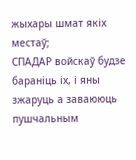жыхары шмат якіх местаў;
СПАДАР войскаў будзе бараніць іх, і яны зжаруць а заваююць пушчальным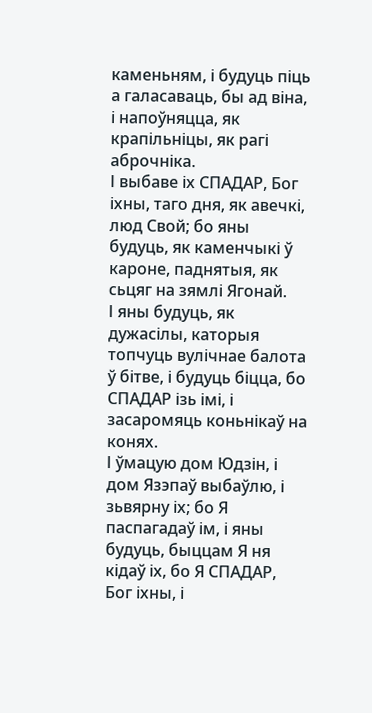каменьням, і будуць піць а галасаваць, бы ад віна, і напоўняцца, як крапільніцы, як рагі аброчніка.
І выбаве іх СПАДАР, Бог іхны, таго дня, як авечкі, люд Свой; бо яны будуць, як каменчыкі ў кароне, паднятыя, як сьцяг на зямлі Ягонай.
І яны будуць, як дужасілы, каторыя топчуць вулічнае балота ў бітве, і будуць біцца, бо СПАДАР ізь імі, і засаромяць коньнікаў на конях.
І ўмацую дом Юдзін, і дом Язэпаў выбаўлю, і зьвярну іх; бо Я паспагадаў ім, і яны будуць, быццам Я ня кідаў іх, бо Я СПАДАР, Бог іхны, і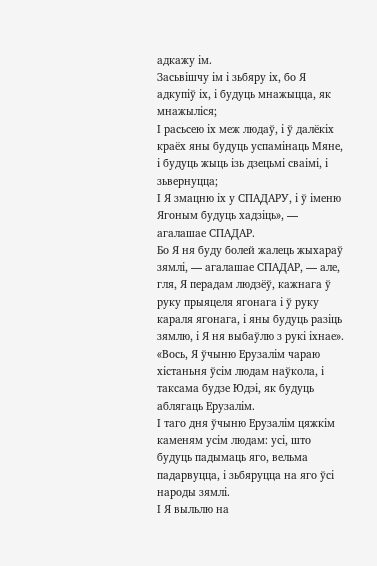адкажу ім.
Засьвішчу ім і зьбяру іх, бо Я адкупіў іх, і будуць мнажыцца, як мнажыліся;
І расьсею іх меж людаў, і ў далёкіх краёх яны будуць успамінаць Мяне, і будуць жыць ізь дзецьмі сваімі, і зьвернуцца;
І Я змацню іх у СПАДАРУ, і ў іменю Ягоным будуць хадзіць», — агалашае СПАДАР.
Бо Я ня буду болей жалець жыхараў зямлі, — агалашае СПАДАР, — але, гля, Я перадам людзёў, кажнага ў руку прыяцеля ягонага і ў руку караля ягонага, і яны будуць разіць зямлю, і Я ня выбаўлю з рукі іхнае».
«Вось, Я ўчыню Ерузалім чараю хістаньня ўсім людам наўкола, і таксама будзе Юдэі, як будуць аблягаць Ерузалім.
І таго дня ўчыню Ерузалім цяжкім каменям усім людам: усі, што будуць падымаць яго, вельма падарвуцца, і зьбяруцца на яго ўсі народы зямлі.
І Я выльлю на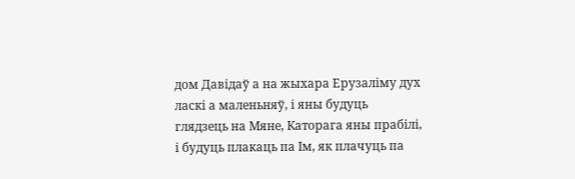дом Давідаў а на жыхара Ерузаліму дух ласкі а маленьняў, і яны будуць глядзець на Мяне, Каторага яны прабілі, і будуць плакаць па Ім, як плачуць па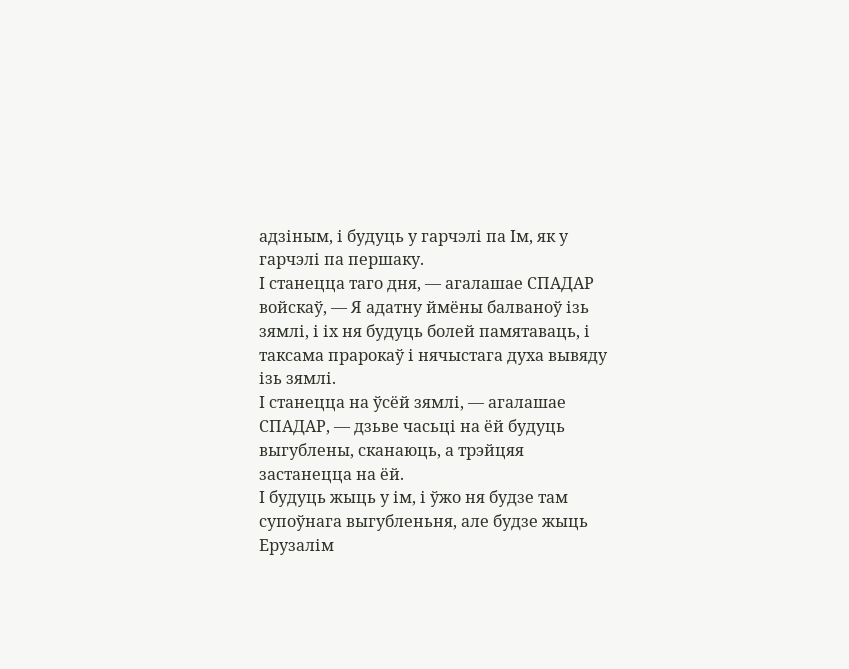адзіным, і будуць у гарчэлі па Ім, як у гарчэлі па першаку.
І станецца таго дня, — агалашае СПАДАР войскаў, — Я адатну ймёны балваноў ізь зямлі, і іх ня будуць болей памятаваць, і таксама прарокаў і нячыстага духа вывяду ізь зямлі.
І станецца на ўсёй зямлі, — агалашае СПАДАР, — дзьве часьці на ёй будуць выгублены, сканаюць, а трэйцяя застанецца на ёй.
І будуць жыць у ім, і ўжо ня будзе там супоўнага выгубленьня, але будзе жыць Ерузалім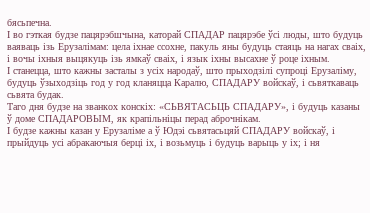бясьпечна.
І во гэткая будзе пацярэбшчына, каторай СПАДАР пацярэбе ўсі люды, што будуць ваяваць ізь Ерузалімам: цела іхнае ссохне, пакуль яны будуць стаяць на нагах сваіх, і вочы іхныя выцякуць ізь ямкаў сваіх, і язык іхны высахне ў роце іхным.
І станецца, што кажны засталы з усіх народаў, што прыходзілі супроці Ерузаліму, будуць ўзыходзіць год у год кланяцца Каралю, СПАДАРУ войскаў, і сьвяткаваць сьвята будак.
Таго дня будзе на званкох конскіх: «СЬВЯТАСЬЦЬ СПАДАРУ», і будуць казаны ў доме СПАДАРОВЫМ, як крапільніцы перад аброчнікам.
І будзе кажны казан у Ерузаліме а ў Юдэі сьвятасьцяй СПАДАРУ войскаў, і прыйдуць усі абракаючыя берці іх, і возьмуць і будуць варыць у іх; і ня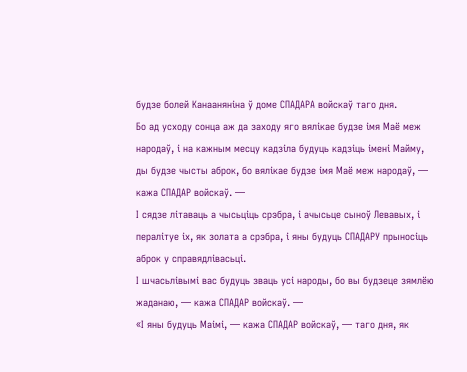будзе болей Канааняніна ў доме СПАДАРА войскаў таго дня.
Бо ад усходу сонца аж да заходу яго вялікае будзе імя Маё меж народаў, і на кажным месцу кадзіла будуць кадзіць імені Майму, ды будзе чысты аброк, бо вялікае будзе імя Маё меж народаў, — кажа СПАДАР войскаў. —
І сядзе літаваць а чысьціць срэбра, і ачысьце сыноў Левавых, і пералітуе іх, як золата а срэбра, і яны будуць СПАДАРУ прыносіць аброк у справядлівасьці.
І шчасьлівымі вас будуць зваць усі народы, бо вы будзеце зямлёю жаданаю, — кажа СПАДАР войскаў. —
«І яны будуць Маімі, — кажа СПАДАР войскаў, — таго дня, як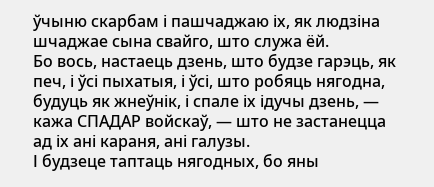ўчыню скарбам і пашчаджаю іх, як людзіна шчаджае сына свайго, што служа ёй.
Бо вось, настаець дзень, што будзе гарэць, як печ, і ўсі пыхатыя, і ўсі, што робяць нягодна, будуць як жнеўнік, і спале іх ідучы дзень, — кажа СПАДАР войскаў, — што не застанецца ад іх ані караня, ані галузы.
І будзеце таптаць нягодных, бо яны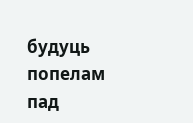будуць попелам пад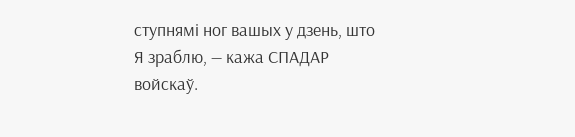ступнямі ног вашых у дзень, што Я зраблю, — кажа СПАДАР войскаў.